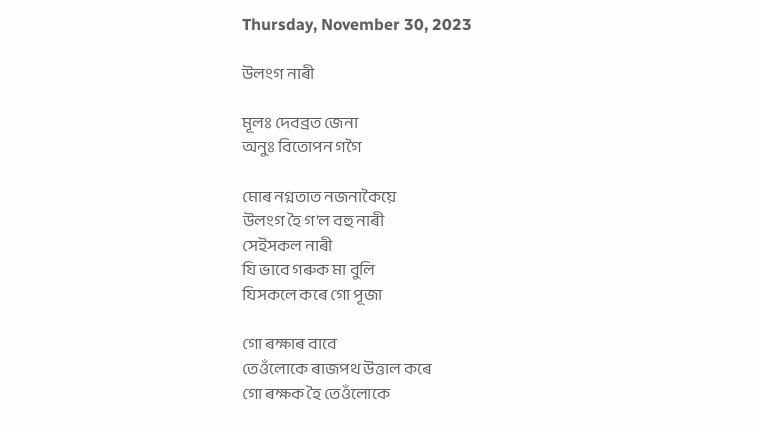Thursday, November 30, 2023

উলংগ নাৰী

মূলঃ দেবব্ৰত জেনা
অনুঃ বিতোপন গগৈ

মোৰ নগ্নতাত নজনাকৈয়ে
উলংগ হৈ গ'ল বহু নাৰী
সেইসকল নাৰী
যি ভাবে গৰুক মা বুলি
যিসকলে কৰে গো পূজা

গো ৰক্ষাৰ বাবে
তেওঁলোকে ৰাজপথ উত্তাল কৰে
গো ৰক্ষক হৈ তেওঁলোকে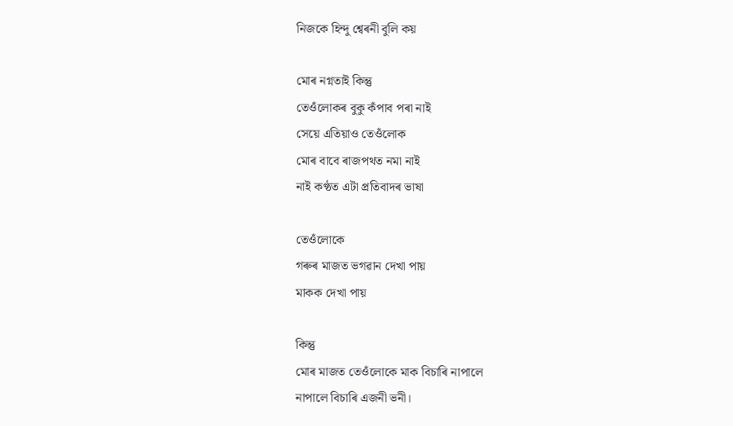নিজকে হিন্দু শ্বেৰনী বুলি কয়

মোৰ নগ্নতাই কিন্তু
তেওঁলোকৰ বুকু কঁপাব পৰা নাই
সেয়ে এতিয়াও তেওঁলোক
মোৰ বাবে ৰাজপথত নমা নাই
নাই কণ্ঠত এটা প্ৰতিবাদৰ ভাষা

তেওঁলোকে
গৰুৰ মাজত ভগৱান দেখা পায়
মাকক দেখা পায়

কিন্তু
মোৰ মাজত তেওঁলোকে মাক বিচাৰি নাপালে
নাপালে বিচাৰি এজনী ভনী।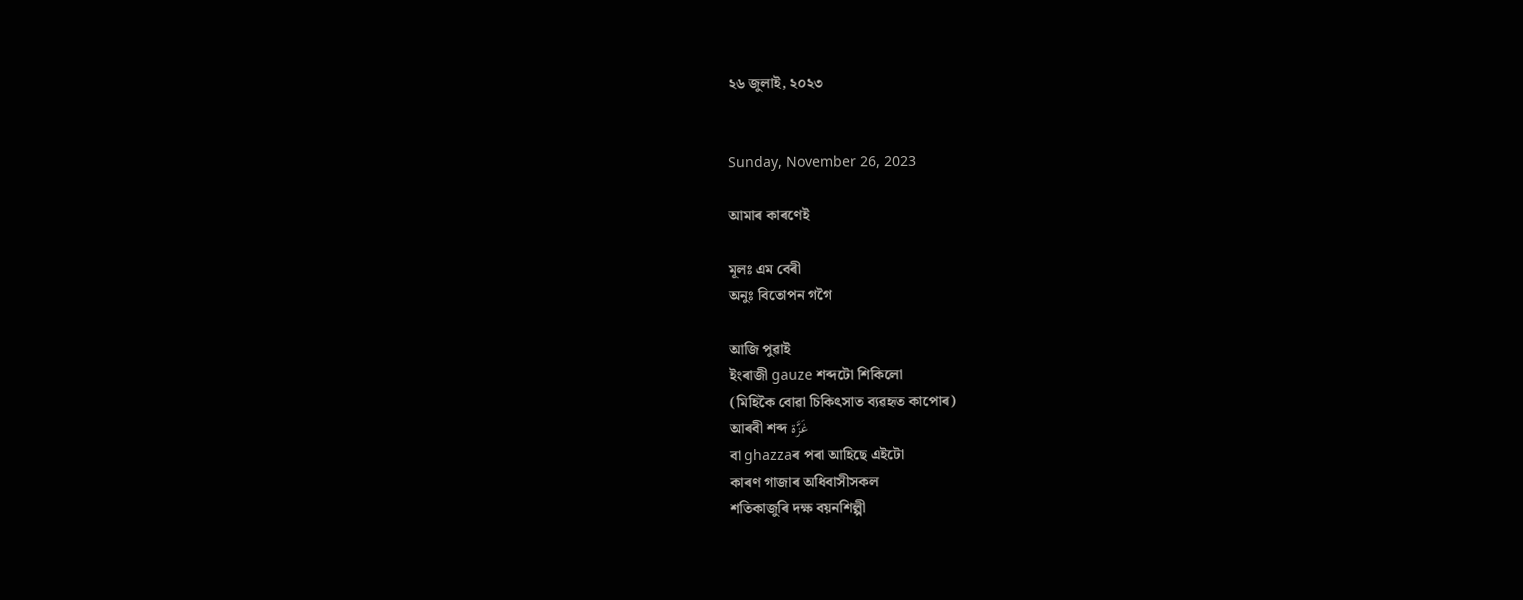২৬ জুলাই, ২০২৩


Sunday, November 26, 2023

আমাৰ কাৰণেই

মূলঃ এম বেৰী
অনুঃ বিতোপন গগৈ

আজি পুৱাই
ইংৰাজী gauze শব্দটো শিকিলো
(মিহিকৈ বোৱা চিকিৎসাত ব্যৱহৃত কাপোৰ)
আৰবী শব্দ غَزَّة
বা ghazzaৰ পৰা আহিছে এইটো
কাৰণ গাজাৰ অধিবাসীসকল
শতিকাজুৰি দক্ষ বয়নশিল্পী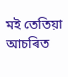মই তেতিয়া আচৰিত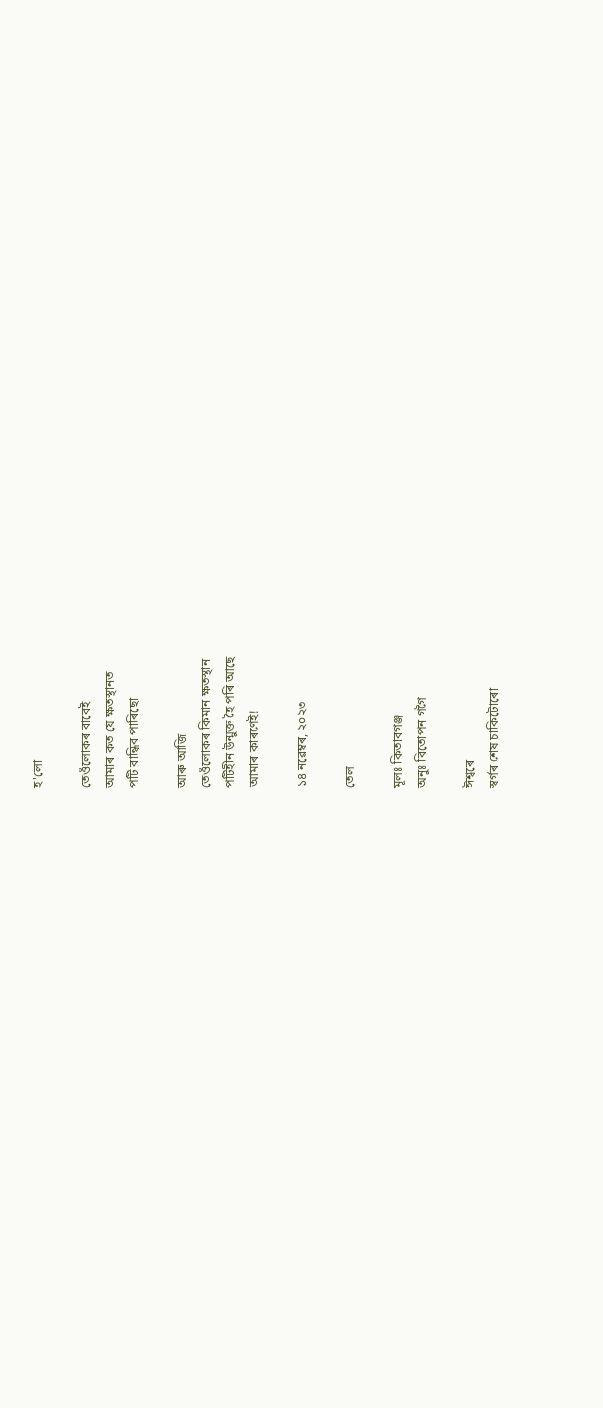হ'লো

তেওঁলোকৰ বাবেই
আমাৰ কত যে ক্ষতস্থানত
পটি বান্ধিব পাৰিছো

আৰু আজি
তেওঁলোকৰ কিমান ক্ষতস্থান
পটিহীন উন্মুক্ত হৈ পৰি আছে
আমাৰ কাৰণেই!

১৪ নৱেম্বৰ, ২০২৩

তেল

মূলঃ কিতাবগঞ্জ
অনুঃ বিতোপন গগৈ

ঈশ্বৰে
স্বৰ্গৰ শেষ চাকিটোৰো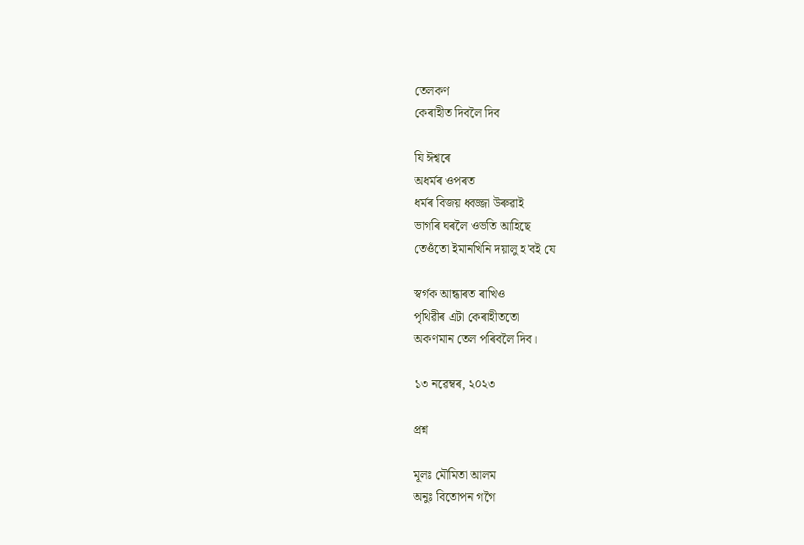তেলকণ
কেৰাহীত দিবলৈ দিব

যি ঈশ্বৰে
অধৰ্মৰ ওপৰত
ধৰ্মৰ বিজয় ধ্বজ্জা উৰুৱাই
ভাগৰি ঘৰলৈ ওভতি আহিছে
তেওঁতো ইমানখিনি দয়ালু হ'বই যে

স্বৰ্গক আন্ধাৰত ৰাখিও
পৃথিৱীৰ এটা কেৰাহীততো
অকণমান তেল পৰিবলৈ দিব।

১৩ নৱেম্বৰ, ২০২৩

প্ৰশ্ন

মূলঃ মৌমিতা আলম
অনুঃ বিতোপন গগৈ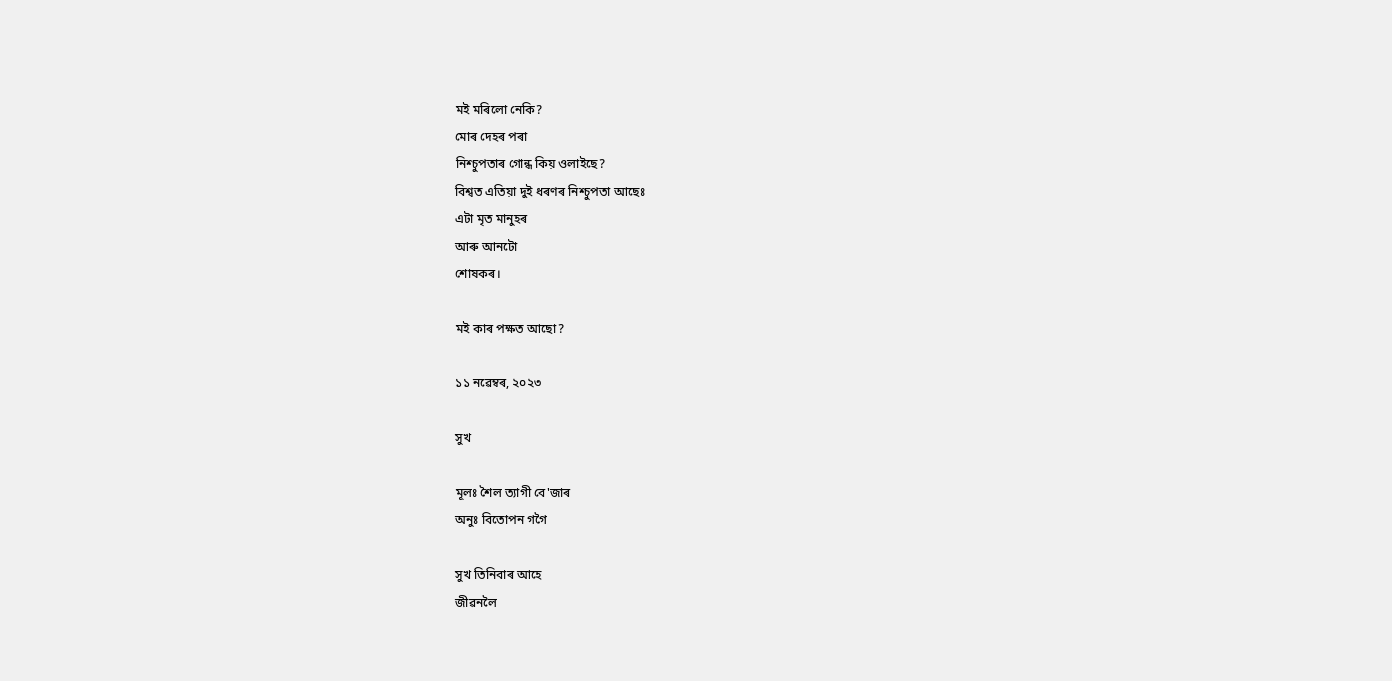মই মৰিলো নেকি?
মোৰ দেহৰ পৰা
নিশ্চুপতাৰ গোন্ধ কিয় ওলাইছে?
বিশ্বত এতিয়া দুই ধৰণৰ নিশ্চুপতা আছেঃ
এটা মৃত মানুহৰ
আৰু আনটো
শোষকৰ।

মই কাৰ পক্ষত আছো?

১১ নৱেম্বৰ, ২০২৩

সুখ

মূলঃ শৈল ত্যাগী বে'জাৰ
অনুঃ বিতোপন গগৈ

সুখ তিনিবাৰ আহে
জীৱনলৈ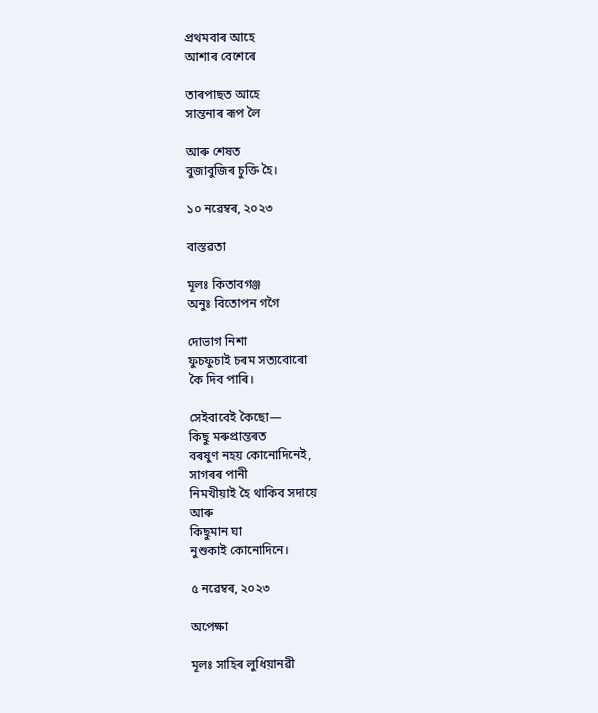প্ৰথমবাৰ আহে
আশাৰ বেশেৰে

তাৰপাছত আহে
সান্তনাৰ ৰূপ লৈ

আৰু শেষত
বুজাবুজিৰ চুক্তি হৈ।

১০ নৱেম্বৰ, ২০২৩

বাস্তৱতা

মূলঃ কিতাবগঞ্জ
অনুঃ বিতোপন গগৈ

দোভাগ নিশা
ফুচফুচাই চৰম সত্যবোৰো
কৈ দিব পাৰি।

সেইবাবেই কৈছো—
কিছু মৰুপ্ৰান্তৰত
বৰষু‍ণ নহয় কোনোদিনেই,
সাগৰৰ পানী
নিমখীয়াই হৈ থাকিব সদায়ে
আৰু
কিছুমান ঘা
নুশুকাই কোনোদিনে।

৫ নৱেম্বৰ, ২০২৩

অপেক্ষা

মূলঃ সাহিৰ লুধিয়ানৱী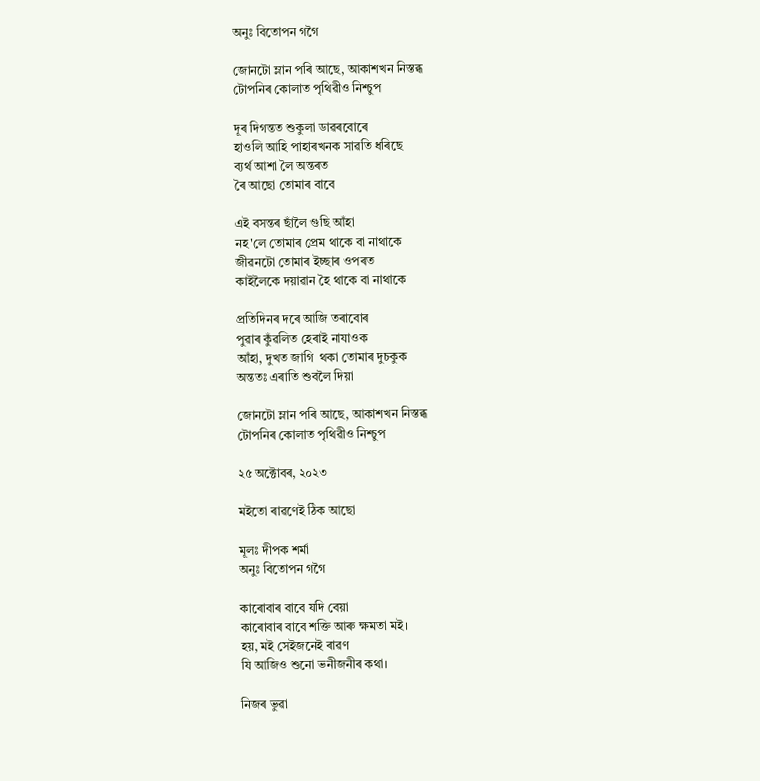অনুঃ বিতোপন গগৈ

জোনটো ম্লান পৰি আছে, আকাশখন নিস্তব্ধ
টোপনিৰ কোলাত পৃথিৱীও নিশ্চুপ

দূৰ দিগন্তত শুকুলা ডাৱৰবোৰে
হাওলি আহি পাহাৰখনক সাৱতি ধৰিছে
ব্যৰ্থ আশা লৈ অন্তৰত
ৰৈ আছো তোমাৰ বাবে

এই বসন্তৰ ছাঁলৈ গুছি আঁহা
নহ'লে তোমাৰ প্ৰেম থাকে বা নাথাকে
জীৱনটো তোমাৰ ইচ্ছাৰ ওপৰত
কাইলৈকে দয়াৱান হৈ থাকে বা নাথাকে

প্ৰতিদিনৰ দৰে আজি তৰাবোৰ
পুৱাৰ কুঁৱলিত হেৰাই নাযাওক
আঁহা, দুখত জাগি  থকা তোমাৰ দুচকুক
অন্ততঃ এৰাতি শুবলৈ দিয়া

জোনটো ম্লান পৰি আছে, আকাশখন নিস্তব্ধ
টোপনিৰ কোলাত পৃথিৱীও নিশ্চুপ

২৫ অক্টোবৰ, ২০২৩

মইতো ৰাৱণেই ঠিক আছো

মূলঃ দীপক শৰ্মা
অনুঃ বিতোপন গগৈ

কাৰোবাৰ বাবে যদি বেয়া
কাৰোবাৰ বাবে শক্তি আৰু ক্ষমতা মই।
হয়, মই সেইজনেই ৰাৱণ
যি আজিও শুনো ভনীজনীৰ কথা।

নিজৰ ভুৱা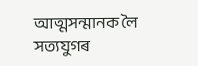আত্মসন্মানক লৈ
সত্যযুগৰ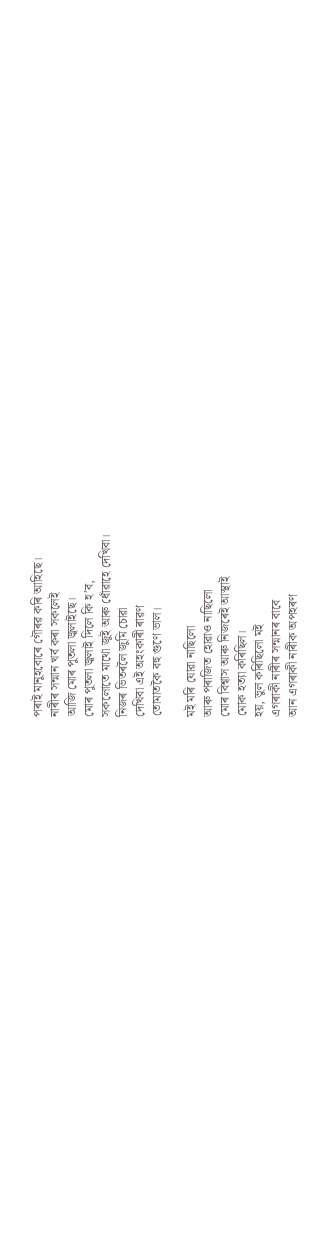পৰাই মানুহবোৰে গৌৰৱ কৰি আহিছে।
নাৰীৰ সন্মান খৰ্ব কৰা সকলেই
আজি মোৰ পুতলা জ্বলাইছে।
মোৰ পুতলা জ্বলাই দিলে কি হ’ব,
সকলোতে মাথো জুই আৰু ধোঁৱাহে দেখিবা।
নিজৰ ভিতৰলৈ জুমি চোৱা
দেখিবা এই অহংকাৰী ৰাৱণ
তোমাতকৈ বহু গুণে ভাল।

মই মৰি যোৱা নাছিলো
আৰু পৰাজিত হোৱাও নাছিলো
মোৰ বিশ্বাস আৰু নিজৰেই আস্থাই
মোক হত্যা কৰিছিল।
হয়, ভুল কৰিছিলো মই
এগৰাকী নাৰীৰ সন্মানৰ বাবে
আন এগৰাকী নাৰীক অপহৰণ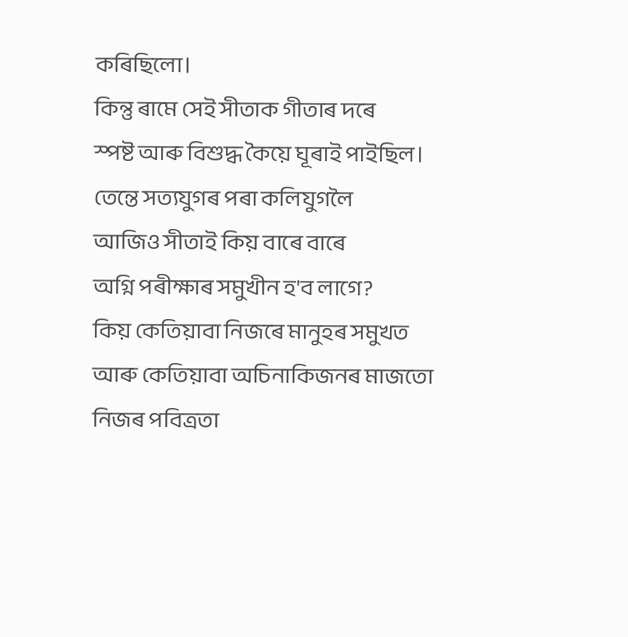কৰিছিলো।
কিন্তু ৰামে সেই সীতাক গীতাৰ দৰে
স্পষ্ট আৰু বিশুদ্ধ কৈয়ে ঘূৰাই পাইছিল।
তেন্তে সত্যযুগৰ পৰা কলিযুগলৈ
আজিও সীতাই কিয় বাৰে বাৰে
অগ্নি পৰীক্ষাৰ সমুখীন হ'ব লাগে?
কিয় কেতিয়াবা নিজৰে মানুহৰ সমুখত
আৰু কেতিয়াবা অচিনাকিজনৰ মাজতো
নিজৰ পবিত্ৰতা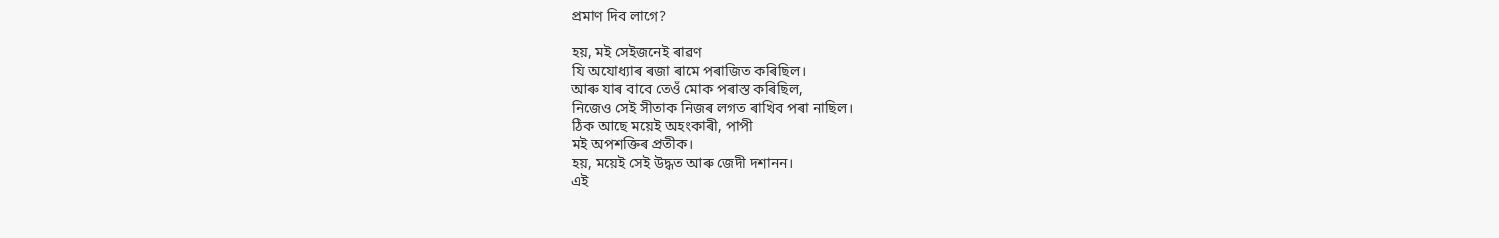প্ৰমাণ দিব লাগে?

হয়, মই সেইজনেই ৰাৱণ
যি অযোধ্যাৰ ৰজা ৰামে পৰাজিত কৰিছিল।
আৰু যাৰ বাবে তেওঁ মোক পৰাস্ত কৰিছিল,
নিজেও সেই সীতাক নিজৰ লগত ৰাখিব পৰা নাছিল।
ঠিক আছে ময়েই অহংকাৰী, পাপী
মই অপশক্তিৰ প্ৰতীক।
হয়, ময়েই সেই উদ্ধত আৰু জেদী দশানন।
এই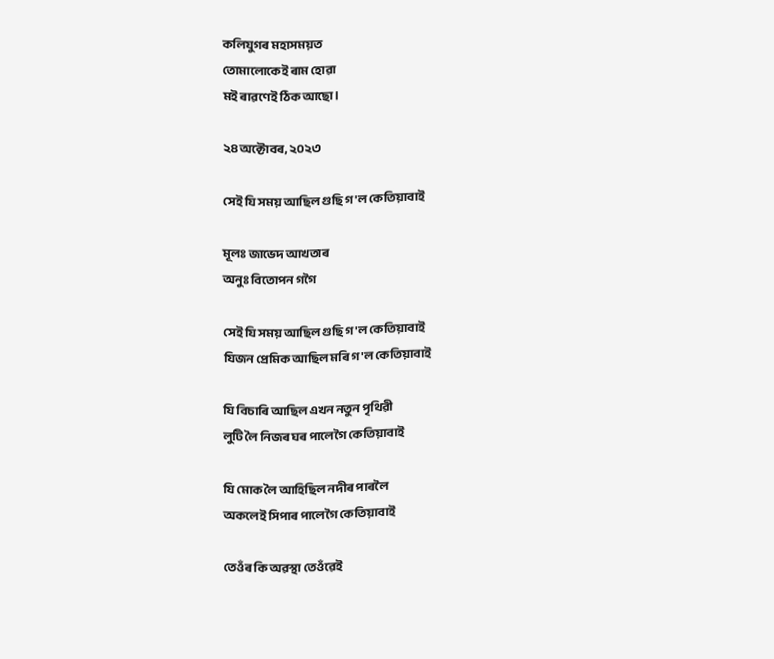কলিযুগৰ মহাসময়ত
তোমালোকেই ৰাম হোৱা
মই ৰাৱণেই ঠিক আছো।

২৪ অক্টোবৰ, ২০২৩

সেই যি সময় আছিল গুছি গ'ল কেতিয়াবাই

মূলঃ জাভেদ আখতাৰ
অনুঃ বিতোপন গগৈ

সেই যি সময় আছিল গুছি গ'ল কেতিয়াবাই
যিজন প্ৰেমিক আছিল মৰি গ'ল কেতিয়াবাই

যি বিচাৰি আছিল এখন নতুন পৃথিৱী
লুটি লৈ নিজৰ ঘৰ পালেগৈ কেতিয়াবাই

যি মোক লৈ আহিছিল নদীৰ পাৰলৈ
অকলেই সিপাৰ পালেগৈ কেতিয়াবাই

তেওঁৰ কি অৱস্থা তেওঁৱেই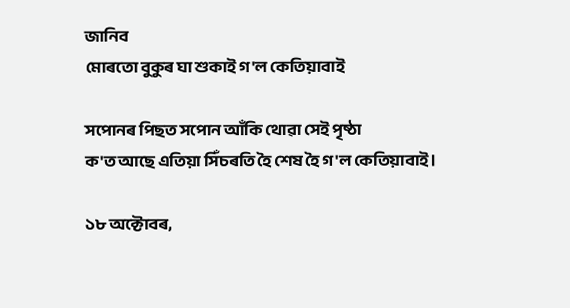জানিব
মোৰতো বুকুৰ ঘা শুকাই গ'ল কেতিয়াবাই

সপোনৰ পিছত সপোন আঁকি থোৱা সেই পৃষ্ঠা
ক'ত আছে এতিয়া সিঁচৰতি হৈ শেষ হৈ গ'ল কেতিয়াবাই।

১৮ অক্টোবৰ,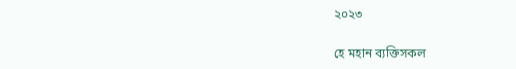২০২৩

হে মহান ব্যক্তিসকল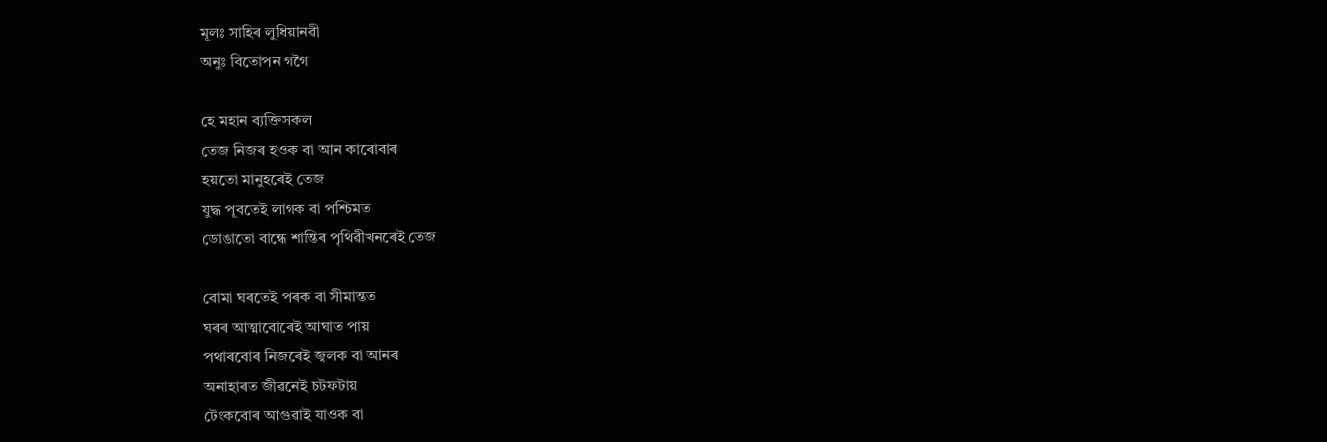মূলঃ সাহিৰ লুধিয়ানৱী
অনুঃ বিতোপন গগৈ

হে মহান ব্যক্তিসকল
তেজ নিজৰ হওক বা আন কাৰোবাৰ
হয়তো মানুহৰেই তেজ
যুদ্ধ পূবতেই লাগক বা পশ্চিমত
ডোঙাতো বান্ধে শান্তিৰ পৃথিৱীখনৰেই তেজ

বোমা ঘৰতেই পৰক বা সীমান্তত
ঘৰৰ আত্মাবোৰেই আঘাত পায়
পথাৰবোৰ নিজৰেই জ্বলক বা আনৰ
অনাহাৰত জীৱনেই চটফটায়
টেংকবোৰ আগুৱাই যাওক বা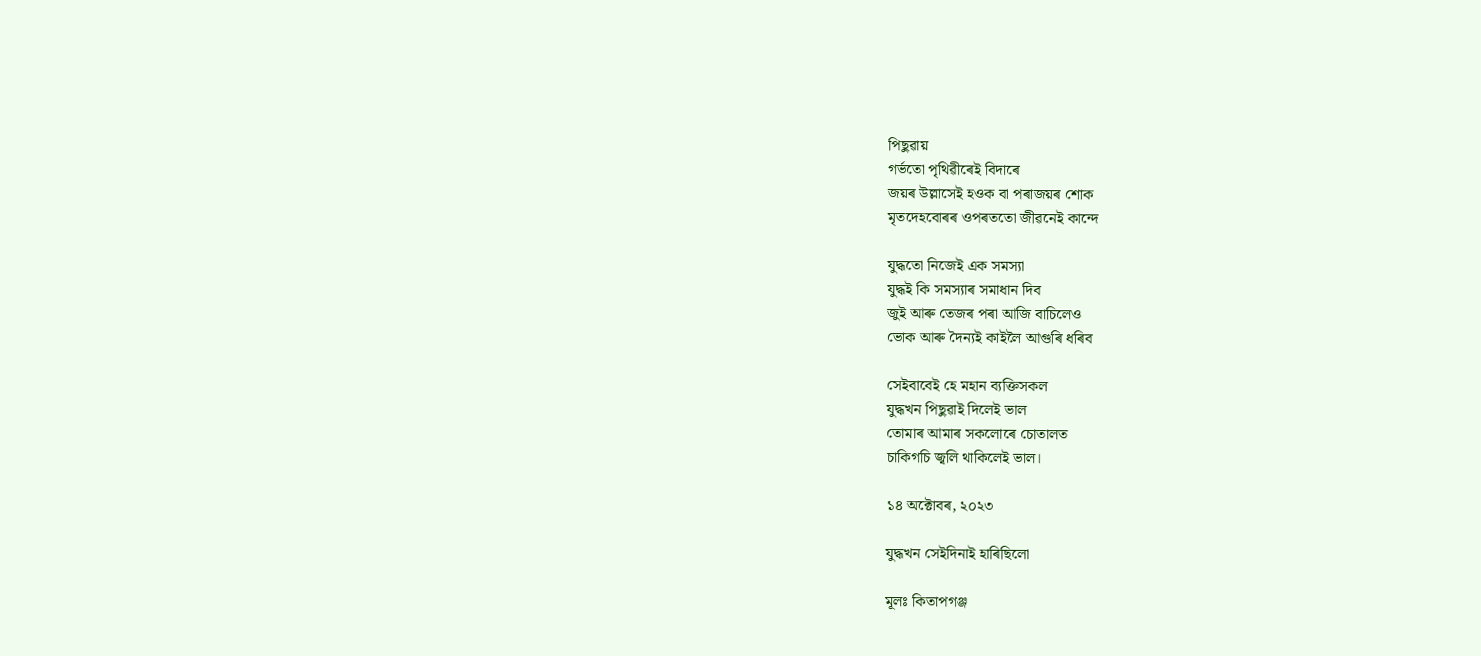পিছুৱায়
গৰ্ভতো পৃথিৱীৰেই বিদাৰে
জয়ৰ উল্লাসেই হওক বা পৰাজয়ৰ শোক
মৃতদেহবোৰৰ ওপৰততো জীৱনেই কান্দে

যুদ্ধতো নিজেই এক সমস্যা
যুদ্ধই কি সমস্যাৰ সমাধান দিব
জুই আৰু তেজৰ পৰা আজি বাচিলেও
ভোক আৰু দৈন্যই কাইলৈ আগুৰি ধৰিব

সেইবাবেই হে মহান ব্যক্তিসকল
যুদ্ধখন পিছুৱাই দিলেই ভাল
তোমাৰ আমাৰ সকলোৰে চোতালত
চাকিগচি জ্বলি থাকিলেই ভাল।

১৪ অক্টোবৰ, ২০২৩

যুদ্ধখন সেইদিনাই হাৰিছিলো

মূলঃ কিতাপগঞ্জ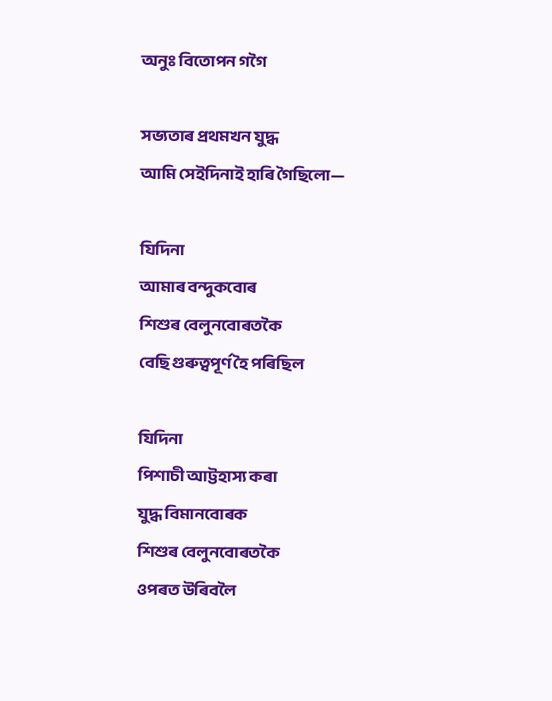অনুঃ বিতোপন গগৈ

সভ্যতাৰ প্ৰথমখন যুদ্ধ
আমি সেইদিনাই হাৰি গৈছিলো—

যিদিনা
আমাৰ বন্দুকবোৰ
শিশুৰ বেলুনবোৰতকৈ
বেছি গুৰুত্বপূৰ্ণ হৈ পৰিছিল

যিদিনা
পিশাচী আট্টহাস্য কৰা
যুদ্ধ বিমানবোৰক
শিশুৰ বেলুনবোৰতকৈ
ওপৰত উৰিবলৈ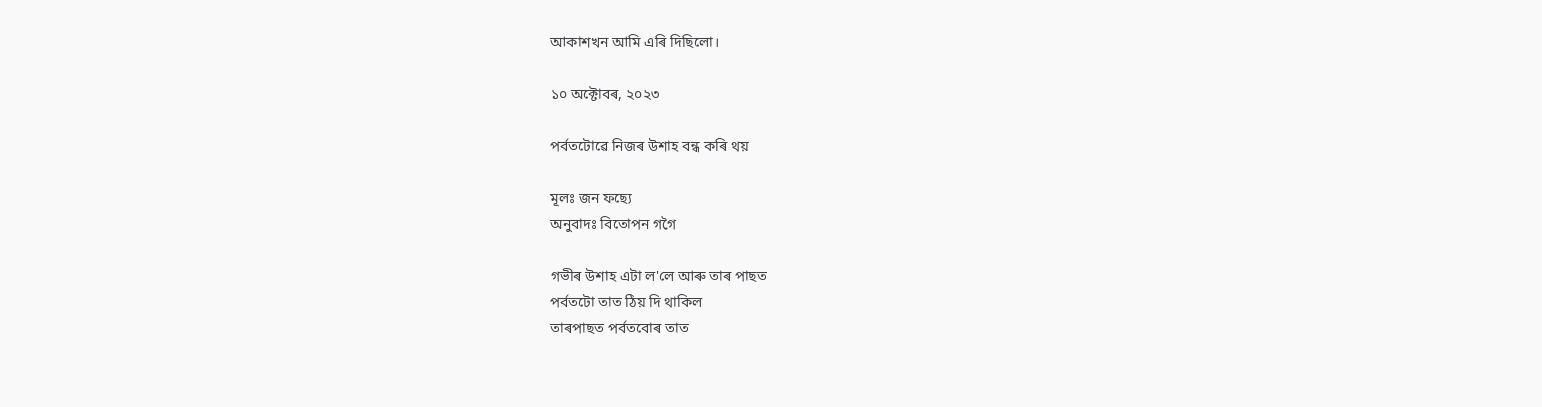আকাশখন আমি এৰি দিছিলো।

১০ অক্টোবৰ, ২০২৩

পৰ্বতটোৱে নিজৰ উশাহ বন্ধ কৰি থয়

মূলঃ জন ফছ্যে
অনুবাদঃ বিতোপন গগৈ

গভীৰ উশাহ এটা ল'লে আৰু তাৰ পাছত
পৰ্বতটো তাত ঠিয় দি থাকিল
তাৰপাছত পৰ্বতবোৰ তাত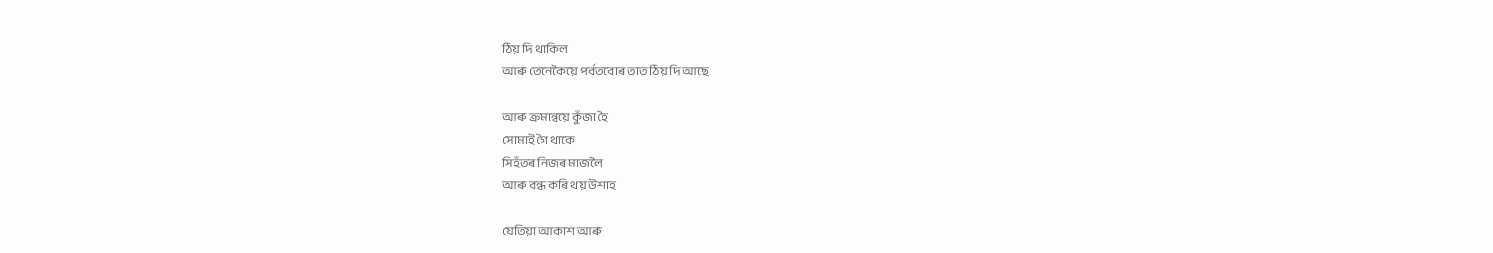ঠিয় দি থাকিল
আৰু তেনেকৈয়ে পৰ্বতবোৰ তাত ঠিয় দি আছে

আৰু ক্ৰমান্বয়ে কুঁজা হৈ
সোমাই গৈ থাকে
সিহঁতৰ নিজৰ মাজলৈ
আৰু বন্ধ কৰি থয় উশাহ

যেতিয়া আকাশ আৰু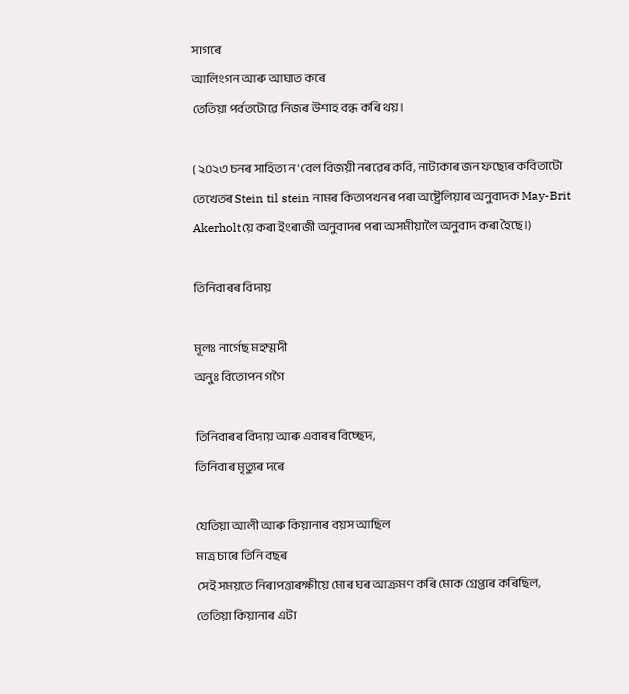সাগৰে
আলিংগন আৰু আঘাত কৰে
তেতিয়া পৰ্বতটোৱে নিজৰ উশাহ বন্ধ কৰি থয়।

( ২০২৩ চনৰ সাহিত্য ন'বেল বিজয়ী নৰৱেৰ কবি, নাট্যকাৰ জন ফছ্যেৰ কবিতাটো তেখেতৰ Stein til stein নামৰ কিতাপখনৰ পৰা অষ্ট্ৰেলিয়াৰ অনুবাদক May-Brit Akerholtয়ে কৰা ইংৰাজী অনুবাদৰ পৰা অসমীয়ালৈ অনুবাদ কৰা হৈছে।)

তিনিবাৰৰ বিদায়

মূলঃ নাৰ্গেছ মহম্মদী
অনুঃ বিতোপন গগৈ

তিনিবাৰৰ বিদায় আৰু এবাৰৰ বিচ্ছেদ,
তিনিবাৰ মৃত্যুৰ দৰে

যেতিয়া আলী আৰু কিয়ানাৰ বয়স আছিল
মাত্ৰ চাৰে তিনি বছৰ
সেই সময়তে নিৰাপত্তাৰক্ষীয়ে মোৰ ঘৰ আক্ৰমণ কৰি মোক গ্ৰেপ্তাৰ কৰিছিল,
তেতিয়া কিয়ানাৰ এটা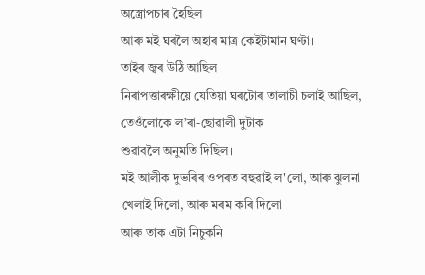অস্ত্ৰোপচাৰ হৈছিল
আৰু মই ঘৰলৈ অহাৰ মাত্ৰ কেইটামান ঘণ্টা।
তাইৰ জ্বৰ উঠি আছিল
নিৰাপত্তাৰক্ষীয়ে যেতিয়া ঘৰটোৰ তালাচী চলাই আছিল, তেওঁলোকে ল’ৰা-ছোৱালী দুটাক
শুৱাবলৈ অনুমতি দিছিল।
মই আলীক দুভৰিৰ ওপৰত বহুৱাই ল'লো, আৰু ঝুলনা খেলাই দিলো, আৰু মৰম কৰি দিলো
আৰু তাক এটা নিচুকনি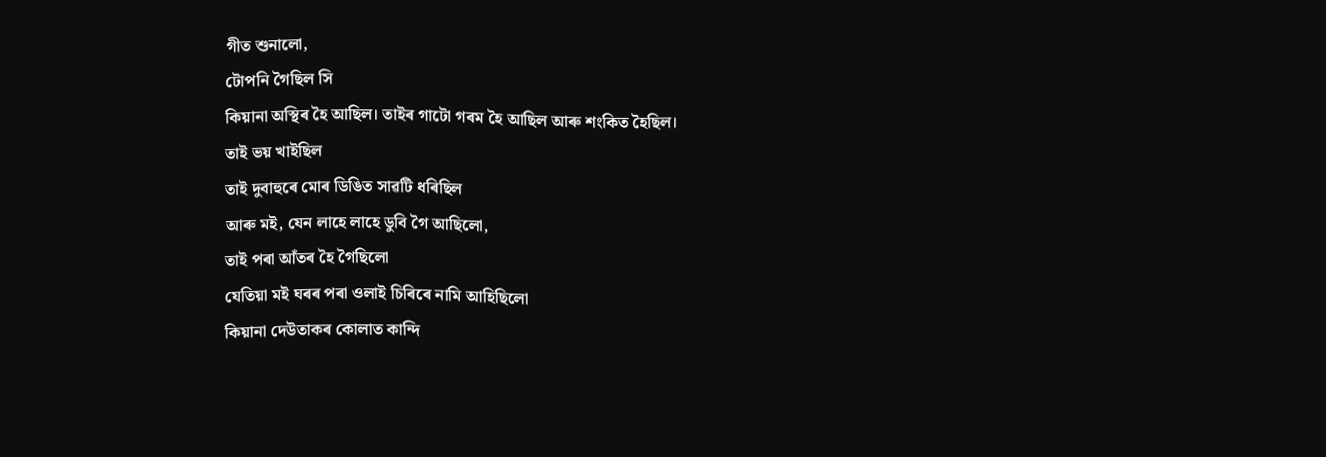গীত শুনালো,
টোপনি গৈছিল সি
কিয়ানা অস্থিৰ হৈ আছিল। তাইৰ গাটো গৰম হৈ আছিল আৰু শংকিত হৈছিল।
তাই ভয় খাইছিল
তাই দুবাহুৰে মোৰ ডিঙিত সাৱটি ধৰিছিল
আৰু মই, যেন লাহে লাহে ডুবি গৈ আছিলো,
তাই পৰা আঁতৰ হৈ গৈছিলো
যেতিয়া মই ঘৰৰ পৰা ওলাই চিৰিৰে নামি আহিছিলো
কিয়ানা দেউতাকৰ কোলাত কান্দি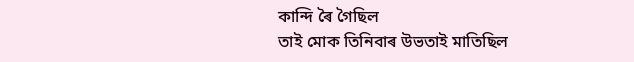কান্দি ৰৈ গৈছিল
তাই মোক তিনিবাৰ উভতাই মাতিছিল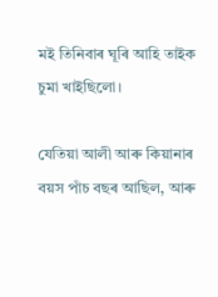মই তিনিবাৰ ঘূৰি আহি তাইক চুমা খাইছিলো।

যেতিয়া আলী আৰু কিয়ানাৰ বয়স পাঁচ বছৰ আছিল, আৰু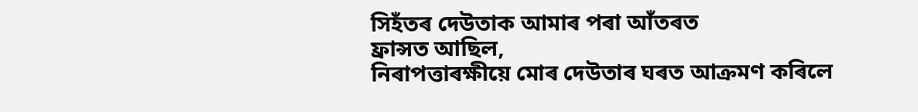সিহঁতৰ দেউতাক আমাৰ পৰা আঁতৰত
ফ্ৰান্সত আছিল,
নিৰাপত্তাৰক্ষীয়ে মোৰ দেউতাৰ ঘৰত আক্ৰমণ কৰিলে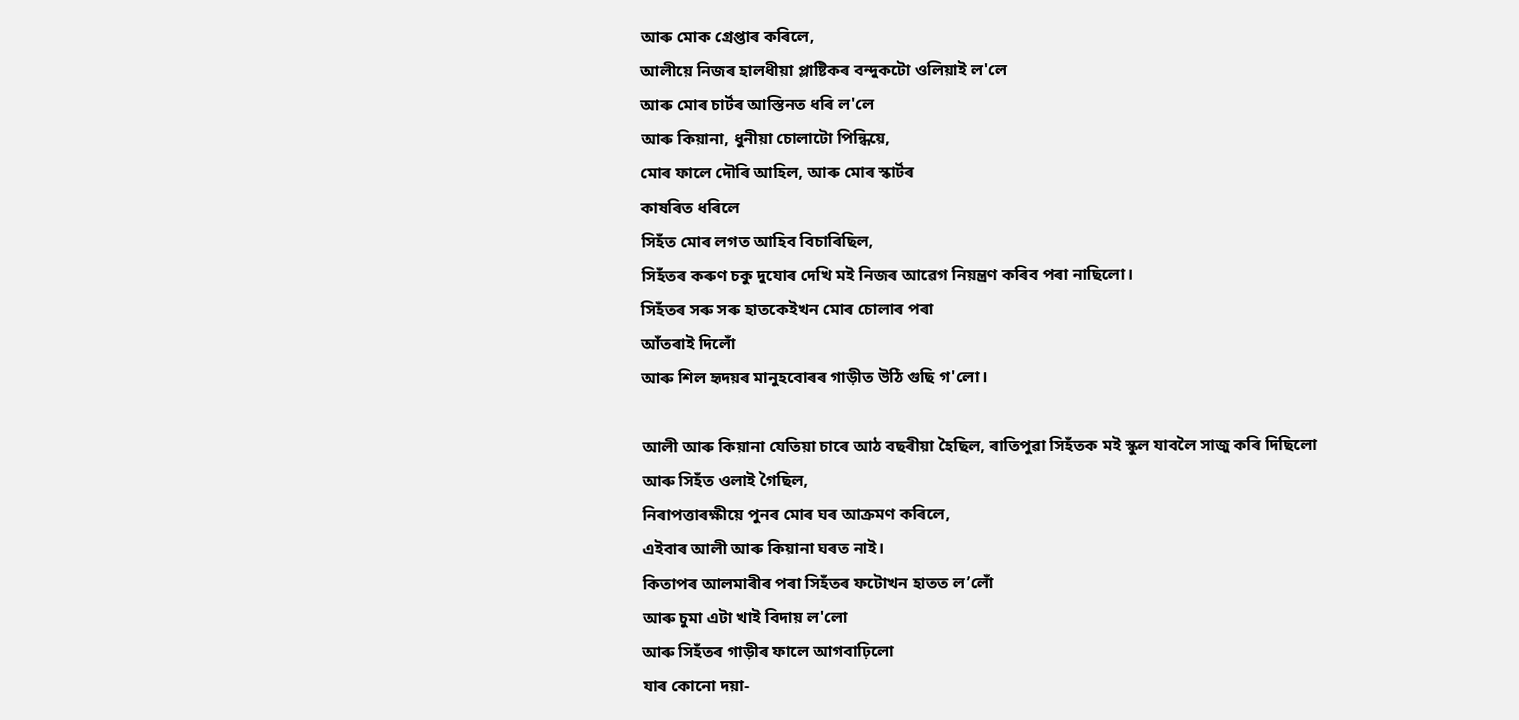আৰু মোক গ্ৰেপ্তাৰ কৰিলে,
আলীয়ে নিজৰ হালধীয়া প্লাষ্টিকৰ বন্দুকটো ওলিয়াই ল'লে
আৰু মোৰ চাৰ্টৰ আস্তিনত ধৰি ল'লে
আৰু কিয়ানা, ধুনীয়া চোলাটো পিন্ধিয়ে,
মোৰ ফালে দৌৰি আহিল, আৰু মোৰ স্কাৰ্টৰ
কাষৰিত ধৰিলে
সিহঁত মোৰ লগত আহিব বিচাৰিছিল,
সিহঁতৰ কৰুণ চকু দুযোৰ দেখি মই নিজৰ আৱেগ নিয়ন্ত্ৰণ কৰিব পৰা নাছিলো।
সিহঁতৰ সৰু সৰু হাতকেইখন মোৰ চোলাৰ পৰা
আঁতৰাই দিলোঁ
আৰু শিল হৃদয়ৰ মানুহবোৰৰ গাড়ীত উঠি গুছি গ'লো।

আলী আৰু কিয়ানা যেতিয়া চাৰে আঠ বছৰীয়া হৈছিল, ৰাতিপুৱা সিহঁতক মই স্কুল যাবলৈ সাজু কৰি দিছিলো
আৰু সিহঁত ওলাই গৈছিল,
নিৰাপত্তাৰক্ষীয়ে পুনৰ মোৰ ঘৰ আক্ৰমণ কৰিলে,
এইবাৰ আলী আৰু কিয়ানা ঘৰত নাই।
কিতাপৰ আলমাৰীৰ পৰা সিহঁতৰ ফটোখন হাতত ল’লোঁ
আৰু চুমা এটা খাই বিদায় ল'লো
আৰু সিহঁতৰ গাড়ীৰ ফালে আগবাঢ়িলো
যাৰ কোনো দয়া-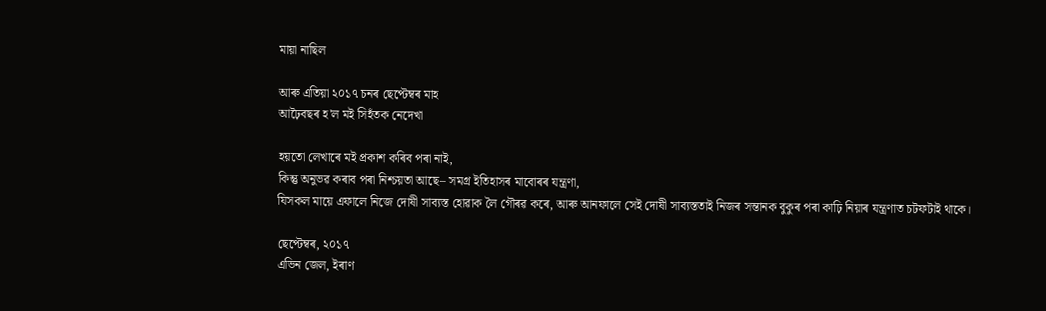মায়া নাছিল

আৰু এতিয়া ২০১৭ চনৰ ছেপ্টেম্বৰ মাহ
আঢ়ৈবছৰ হ'ল মই সিহঁতক নেদেখা

হয়তো লেখাৰে মই প্ৰকাশ কৰিব পৰা নাই,
কিন্তু অনুভৱ কৰাব পৰা নিশ্চয়তা আছে– সমগ্ৰ ইতিহাসৰ মাবোৰৰ যন্ত্ৰণা,
যিসকল মায়ে এফালে নিজে দোষী সাব্যস্ত হোৱাক লৈ গৌৰৱ কৰে, আৰু আনফালে সেই দোষী সাব্যস্ততাই নিজৰ সন্তানক বুকুৰ পৰা কাঢ়ি নিয়াৰ যন্ত্ৰণাত চটফটাই থাকে।

ছেপ্টেম্বৰ, ২০১৭
এভিন জেল, ইৰাণ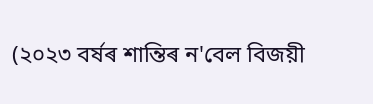(২০২৩ বৰ্ষৰ শান্তিৰ ন'বেল বিজয়ী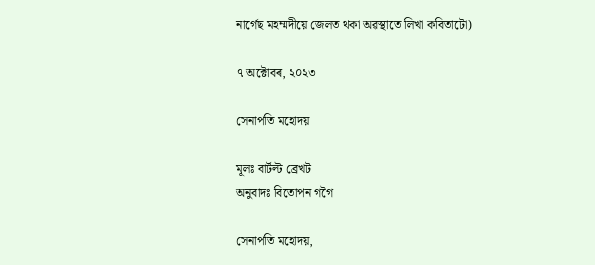নাৰ্গেছ মহম্মদীয়ে জেলত থকা অৱস্থাতে লিখা কবিতাটো)

৭ অক্টোবৰ, ২০২৩

সেনাপতি মহোদয়

মূলঃ বাৰ্টল্ট ব্ৰেখট
অনুবাদঃ বিতোপন গগৈ

সেনাপতি মহোদয়,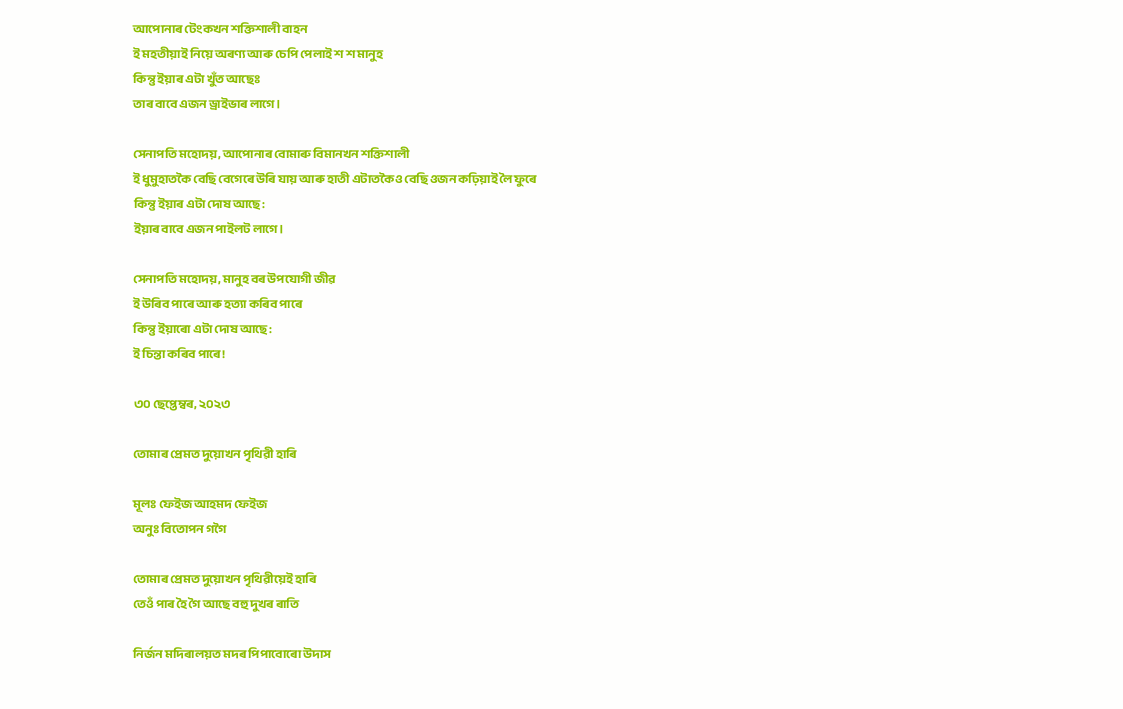আপোনাৰ টেংকখন শক্তিশালী বাহন
ই মহতীয়াই নিয়ে অৰণ্য আৰু চেপি পেলাই শ শ মানুহ
কিন্তু ইয়াৰ এটা খুঁত আছেঃ
তাৰ বাবে এজন ড্ৰাইভাৰ লাগে।

সেনাপতি মহোদয়, আপোনাৰ বোমাৰু বিমানখন শক্তিশালী
ই ধুমুহাতকৈ বেছি বেগেৰে উৰি যায় আৰু হাতী এটাতকৈও বেছি ওজন কঢ়িয়াই লৈ ফুৰে
কিন্তু ইয়াৰ এটা দোষ আছে:
ইয়াৰ বাবে এজন পাইলট লাগে।

সেনাপতি মহোদয়, মানুহ বৰ উপযোগী জীৱ
ই উৰিব পাৰে আৰু হত্যা কৰিব পাৰে
কিন্তু ইয়াৰো এটা দোষ আছে:
ই চিন্তা কৰিব পাৰে!

৩০ ছেপ্তেম্বৰ, ২০২৩

তোমাৰ প্ৰেমত দুয়োখন পৃথিৱী হাৰি

মূলঃ ফেইজ আহমদ ফেইজ
অনুঃ বিতোপন গগৈ

তোমাৰ প্ৰেমত দুয়োখন পৃথিৱীয়েই হাৰি
তেওঁ পাৰ হৈ গৈ আছে বহু দুখৰ ৰাতি

নিৰ্জন মদিৰালয়ত মদৰ পিপাবোৰো উদাস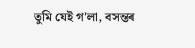তুমি যেই গ'লা, বসন্তৰ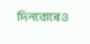দিনবোৰেও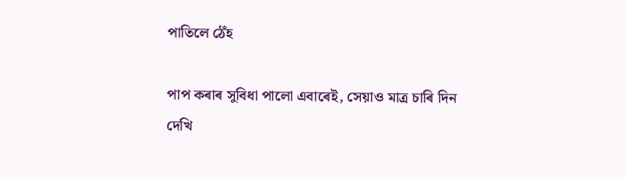পাতিলে ঠেঁহ

পাপ কৰাৰ সুবিধা পালো এবাৰেই, সেয়াও মাত্ৰ চাৰি দিন
দেখি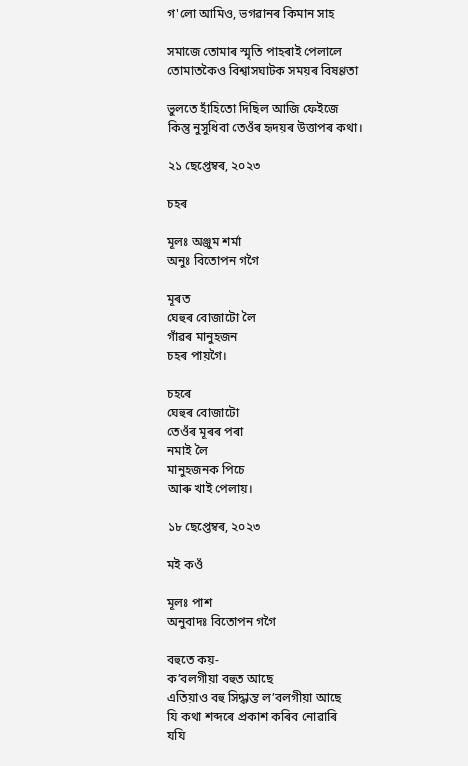গ'লো আমিও, ভগৱানৰ কিমান সাহ

সমাজে তোমাৰ স্মৃতি পাহৰাই পেলালে
তোমাতকৈও বিশ্বাসঘাটক সময়ৰ বিষণ্ণতা

ভুলতে হাঁহিতো দিছিল আজি ফেইজে
কিন্তু নুসুধিবা তেওঁৰ হৃদয়ৰ উত্তাপৰ কথা।

২১ ছেপ্তেম্বৰ, ২০২৩

চহৰ

মূলঃ অঞ্জুম শৰ্মা
অনুঃ বিতোপন গগৈ

মূৰত
ঘেহুৰ বোজাটো লৈ
গাঁৱৰ মানুহজন
চহৰ পায়গৈ।

চহৰে
ঘেহুৰ বোজাটো
তেওঁৰ মূৰৰ পৰা
নমাই লৈ
মানুহজনক পিচে
আৰু খাই পেলায়।

১৮ ছেপ্তেম্বৰ, ২০২৩

মই কওঁ

মূলঃ পাশ
অনুবাদঃ বিতোপন গগৈ

বহুতে কয়-
ক’বলগীয়া বহুত আছে
এতিয়াও বহু সিদ্ধান্ত ল’বলগীয়া আছে
যি কথা শব্দৰে প্ৰকাশ কৰিব নোৱাৰি
যযি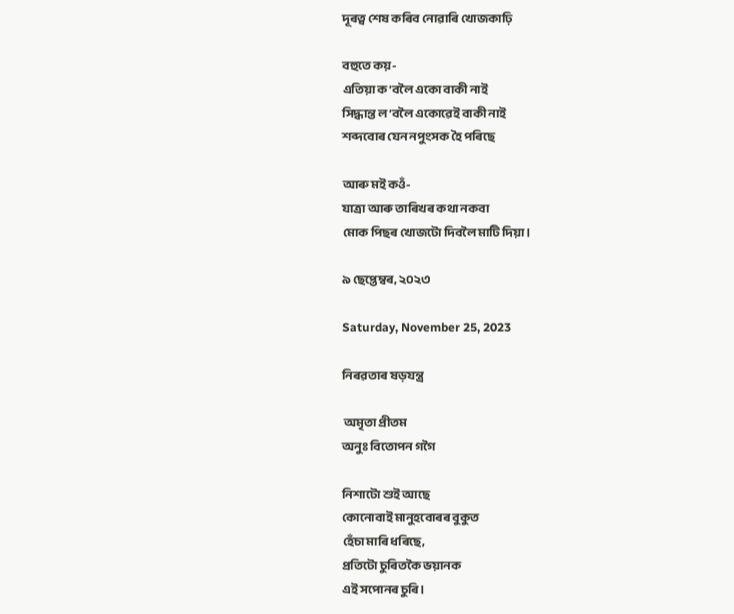দূৰত্ব শেষ কৰিব নোৱাৰি খোজকাঢ়ি

বহুতে কয়-
এতিয়া ক’বলৈ একো বাকী নাই
সিদ্ধান্ত ল’বলৈ একোৱেই বাকী নাই
শব্দবোৰ যেন নপুংসক হৈ পৰিছে

আৰু মই কওঁ-
যাত্ৰা আৰু তাৰিখৰ কথা নকবা
মোক পিছৰ খোজটো দিবলৈ মাটি দিয়া।

৯ ছেপ্তেম্বৰ, ২০২৩

Saturday, November 25, 2023

নিৰৱতাৰ ষড়যন্ত্ৰ

 অমৃতা প্ৰীতম
অনুঃ বিতোপন গগৈ

নিশাটো শুই আছে
কোনোবাই মানুহবোৰৰ বুকুত
হেঁচা মাৰি ধৰিছে,
প্ৰতিটো চুৰিতকৈ ভয়ানক
এই সপোনৰ চুৰি।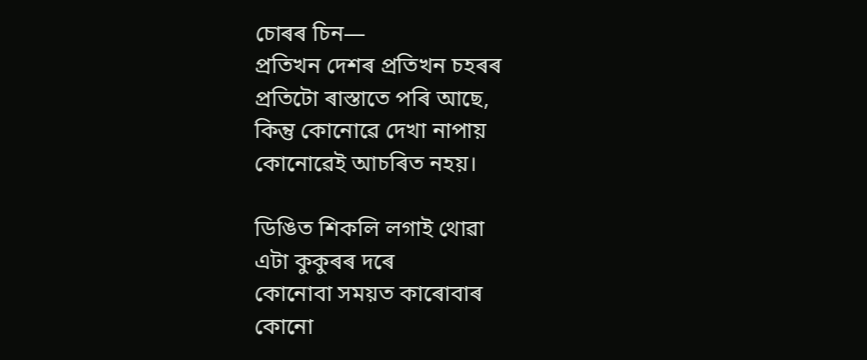চোৰৰ চিন—
প্ৰতিখন দেশৰ প্ৰতিখন চহৰৰ
প্ৰতিটো ৰাস্তাতে পৰি আছে,
কিন্তু কোনোৱে দেখা নাপায়
কোনোৱেই আচৰিত নহয়।

ডিঙিত শিকলি লগাই থোৱা
এটা কুকুৰৰ দৰে
কোনোবা সময়ত কাৰোবাৰ
কোনো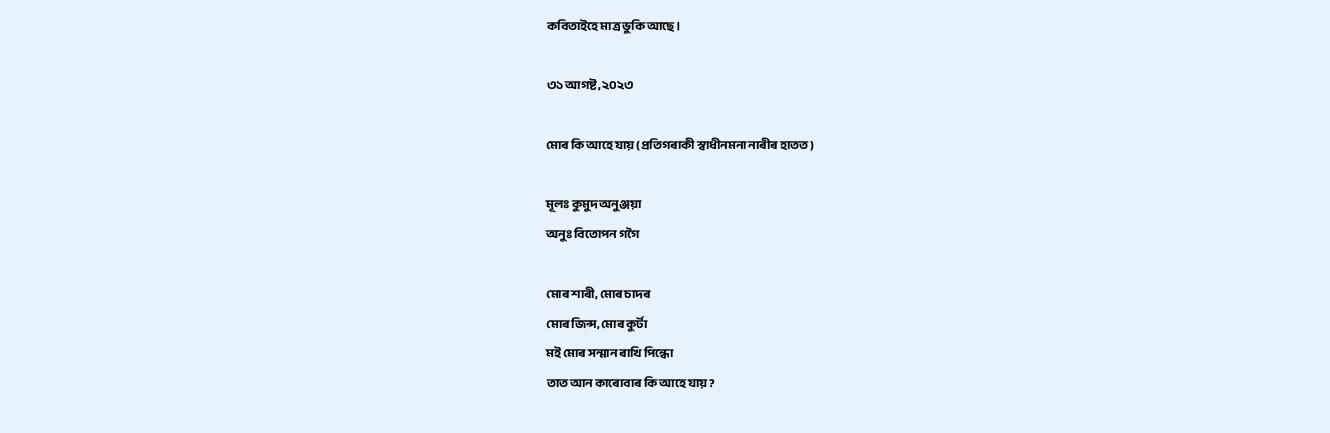কবিতাইহে মাত্ৰ ভুকি আছে।

৩১ আগষ্ট, ২০২৩

মোৰ কি আহে যায় (প্ৰতিগৰাকী স্বাধীনমনা নাৰীৰ হাতত)

মূলঃ কুমুদ অনুঞ্জয়া
অনুঃ বিতোপন গগৈ

মোৰ শাৰী, মোৰ চাদৰ
মোৰ জিন্স, মোৰ কুৰ্টা
মই মোৰ সন্মান ৰাখি পিন্ধো
তাত আন কাৰোবাৰ কি আহে যায়?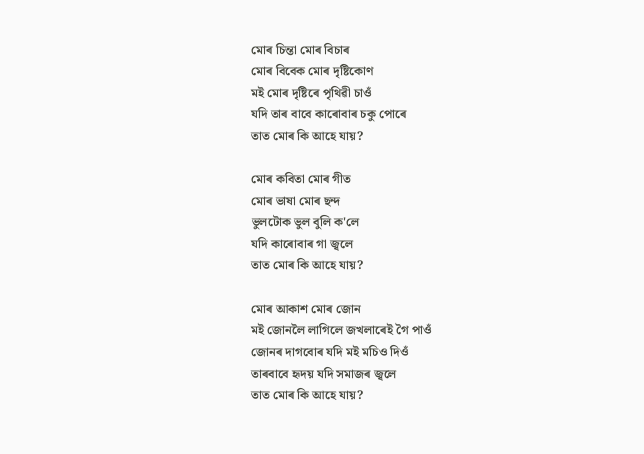মোৰ চিন্তা মোৰ বিচাৰ
মোৰ বিবেক মোৰ দৃষ্টিকোণ
মই মোৰ দৃষ্টিৰে পৃথিৱী চাওঁ
যদি তাৰ বাবে কাৰোবাৰ চকু পোৰে
তাত মোৰ কি আহে যায়?

মোৰ কবিতা মোৰ গীত
মোৰ ভাষা মোৰ ছন্দ
ভুলটোক ভুল বুলি ক'লে
যদি কাৰোবাৰ গা জ্বলে
তাত মোৰ কি আহে যায়?

মোৰ আকাশ মোৰ জোন
মই জোনলৈ লাগিলে জখলাৰেই গৈ পাওঁ
জোনৰ দাগবোৰ যদি মই মচিও দিওঁ
তাৰবাবে হৃদয় যদি সমাজৰ জ্বলে
তাত মোৰ কি আহে যায়?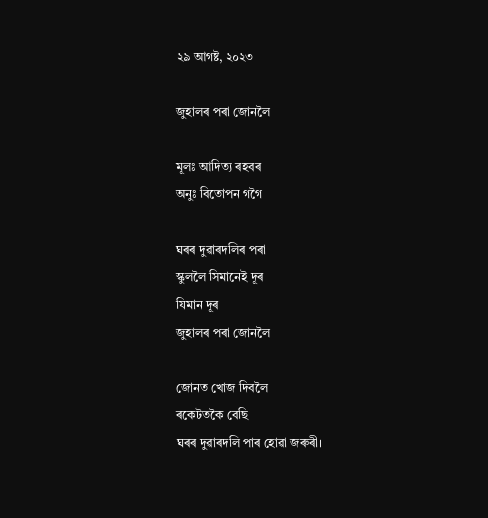২৯ আগষ্ট, ২০২৩

জুহালৰ পৰা জোনলৈ

মূলঃ আদিত্য ৰহবৰ
অনুঃ বিতোপন গগৈ

ঘৰৰ দুৱাৰদলিৰ পৰা
স্কুললৈ সিমানেই দূৰ
যিমান দূৰ
জুহালৰ পৰা জোনলৈ

জোনত খোজ দিবলৈ
ৰকেটতকৈ বেছি
ঘৰৰ দুৱাৰদলি পাৰ হোৱা জৰুৰী।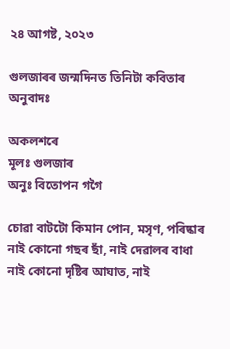২৪ আগষ্ট, ২০২৩

গুলজাৰৰ জন্মদিনত তিনিটা কবিতাৰ অনুবাদঃ

অকলশৰে
মূলঃ গুলজাৰ
অনুঃ বিতোপন গগৈ

চোৱা বাটটো কিমান পোন, মসৃণ, পৰিষ্কাৰ
নাই কোনো গছৰ ছাঁ, নাই দেৱালৰ বাধা
নাই কোনো দৃষ্টিৰ আঘাত, নাই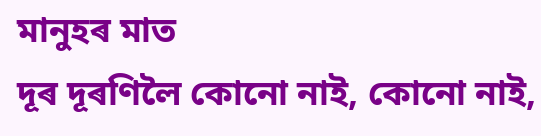মানুহৰ মাত
দূৰ দূৰণিলৈ কোনো নাই, কোনো নাই,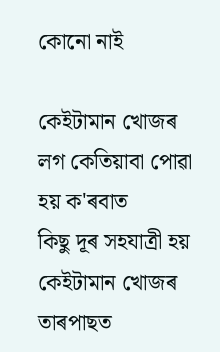কোনো নাই

কেইটামান খোজৰ লগ কেতিয়াবা পোৱা হয় ক'ৰবাত
কিছু দূৰ সহযাত্ৰী হয় কেইটামান খোজৰ
তাৰপাছত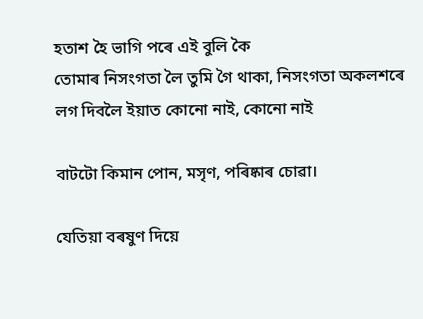হতাশ হৈ ভাগি পৰে এই বুলি কৈ
তোমাৰ নিসংগতা লৈ তুমি গৈ থাকা, নিসংগতা অকলশৰে
লগ দিবলৈ ইয়াত কোনো নাই, কোনো নাই

বাটটো কিমান পোন, মসৃণ, পৰিষ্কাৰ চোৱা।

যেতিয়া বৰষুণ দিয়ে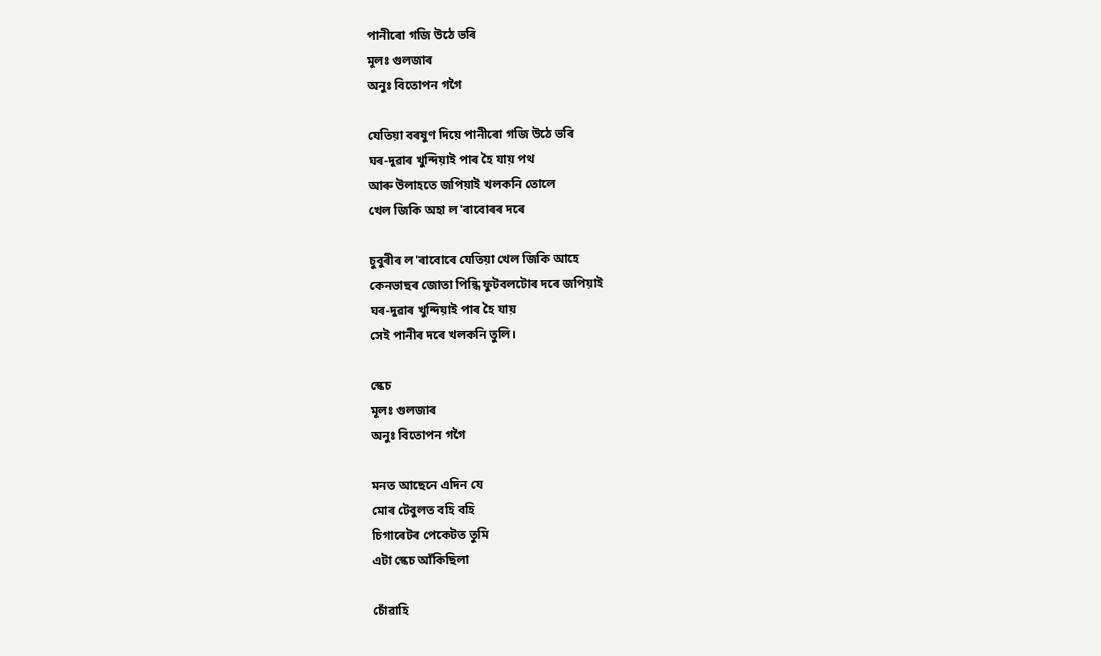পানীৰো গজি উঠে ভৰি
মূলঃ গুলজাৰ
অনুঃ বিতোপন গগৈ

যেতিয়া বৰষুণ দিয়ে পানীৰো গজি উঠে ভৰি
ঘৰ-দুৱাৰ খুন্দিয়াই পাৰ হৈ যায় পথ
আৰু উলাহতে জপিয়াই খলকনি তোলে
খেল জিকি অহা ল'ৰাবোৰৰ দৰে

চুবুৰীৰ ল'ৰাবোৰে যেতিয়া খেল জিকি আহে
কেনভাছৰ জোতা পিন্ধি ফুটবলটোৰ দৰে জপিয়াই
ঘৰ-দুৱাৰ খুন্দিয়াই পাৰ হৈ যায়
সেই পানীৰ দৰে খলকনি তুলি।

স্কেচ
মূলঃ গুলজাৰ
অনুঃ বিতোপন গগৈ

মনত আছেনে এদিন যে
মোৰ টেবুলত বহি বহি
চিগাৰেটৰ পেকেটত তুমি
এটা স্কেচ আঁকিছিলা

চোঁৱাহি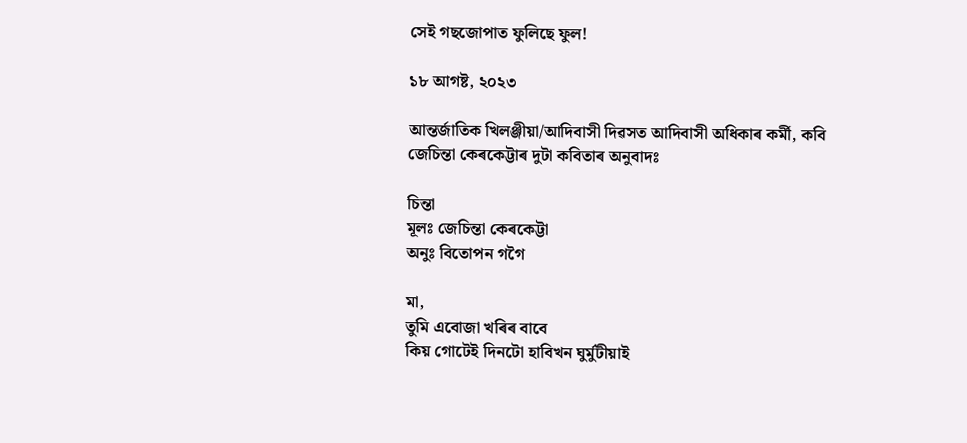সেই গছজোপাত ফুলিছে ফুল!

১৮ আগষ্ট, ২০২৩

আন্তৰ্জাতিক খিলঞ্জীয়া/আদিবাসী দিৱসত আদিবাসী অধিকাৰ কৰ্মী, কবি জেচিন্তা কেৰকেট্টাৰ দুটা কবিতাৰ অনুবাদঃ

চিন্তা
মূলঃ জেচিন্তা কেৰকেট্টা
অনুঃ বিতোপন গগৈ

মা,
তুমি এবোজা খৰিৰ বাবে
কিয় গোটেই দিনটো হাবিখন ঘুৰ্মুটীয়াই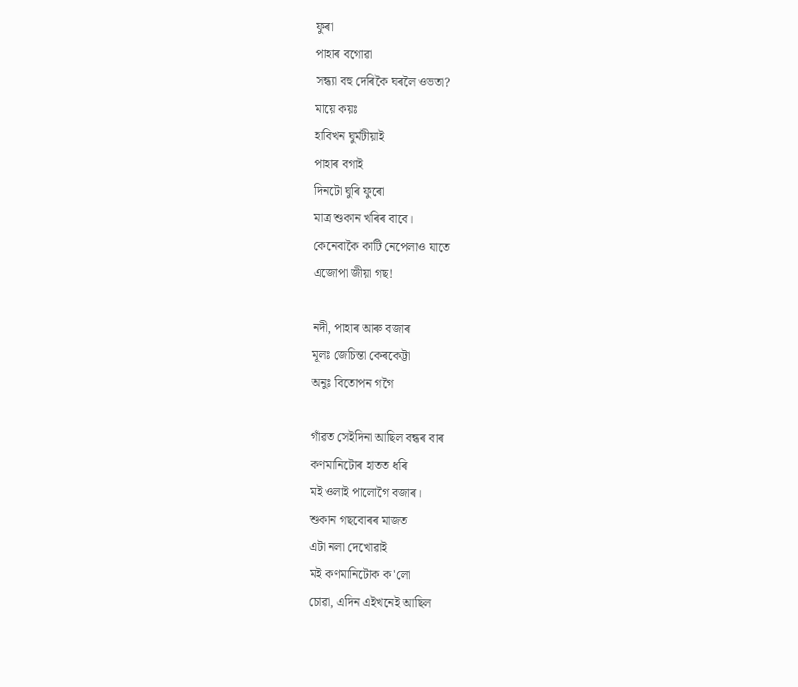ফুৰা
পাহাৰ বগোৱা
সন্ধ্যা বহু দেৰিকৈ ঘৰলৈ ওভতা?
মায়ে কয়ঃ
হাবিখন ঘুৰ্মটীয়াই
পাহাৰ বগাই
দিনটো ঘুৰি ফুৰো
মাত্ৰ শুকান খৰিৰ বাবে।
কেনেবাকৈ কাটি নেপেলাও যাতে
এজোপা জীয়া গছ!

নদী, পাহাৰ আৰু বজাৰ
মূলঃ জেচিন্তা কেৰকেট্টা
অনুঃ বিতোপন গগৈ

গাঁৱত সেইদিনা আছিল বন্ধৰ বাৰ
কণমানিটোৰ হাতত ধৰি
মই ওলাই পালোগৈ বজাৰ।
শুকান গছবোৰৰ মাজত
এটা নলা দেখোৱাই
মই কণমানিটোক ক'লো
চোৱা, এদিন এইখনেই আছিল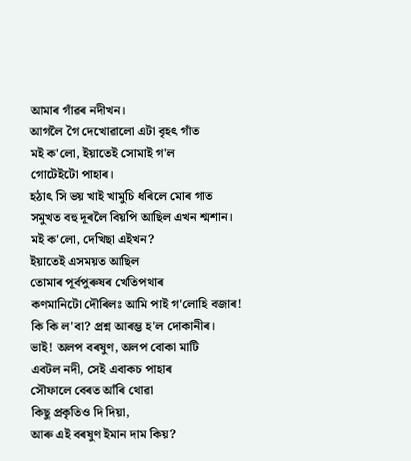আমাৰ গাঁৱৰ নদীখন।
আগলৈ গৈ দেখোৱালো এটা বৃহৎ গাঁত
মই ক'লো, ইয়াতেই সোমাই গ'ল
গোটেইটো পাহাৰ।
হঠাৎ সি ভয় খাই খামুচি ধৰিলে মোৰ গাত
সমুখত বহু দূৰলৈ বিয়পি আছিল এখন শ্মশান।
মই ক'লো, দেখিছা এইখন?
ইয়াতেই এসময়ত আছিল
তোমাৰ পূৰ্বপুৰুষৰ খেতিপথাৰ
কণমানিটো দৌৰিলঃ আমি পাই গ'লোহি বজাৰ!
কি কি ল'বা? প্ৰশ্ন আৰম্ভ হ'ল দোকানীৰ।
ভাই! অলপ বৰষুণ, অলপ বোকা মাটি
এবটল নদী, সেই এবাকচ পাহাৰ
সৌফালে বেৰত আঁৰি থোৱা
কিছু প্ৰকৃতিও দি দিয়া,
আৰু এই বৰষুণ ইমান দাম কিয়?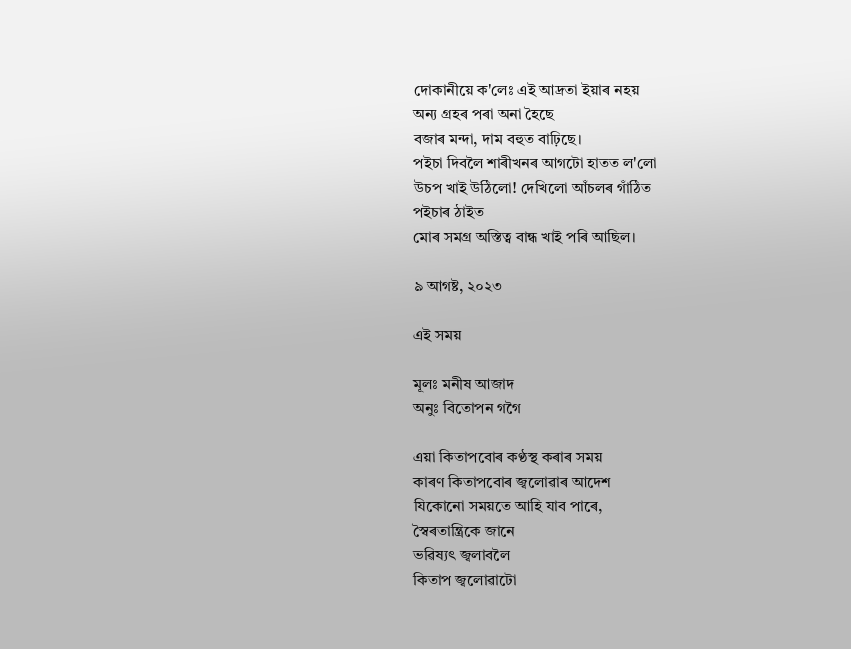দোকানীয়ে ক'লেঃ এই আদ্ৰতা ইয়াৰ নহয়
অন্য গ্ৰহৰ পৰা অনা হৈছে
বজাৰ মন্দা, দাম বহুত বাঢ়িছে।
পইচা দিবলৈ শাৰীখনৰ আগটো হাতত ল'লো
উচপ খাই উঠিলো! দেখিলো আঁচলৰ গাঁঠিত
পইচাৰ ঠাইত
মোৰ সমগ্ৰ অস্তিত্ব বান্ধ খাই পৰি আছিল।

৯ আগষ্ট, ২০২৩

এই সময়

মূলঃ মনীষ আজাদ
অনুঃ বিতোপন গগৈ

এয়া কিতাপবোৰ কণ্ঠস্থ কৰাৰ সময়
কাৰণ কিতাপবোৰ জ্বলোৱাৰ আদেশ
যিকোনো সময়তে আহি যাব পাৰে,
স্বৈৰতান্ত্ৰিকে জানে
ভৱিষ্যৎ জ্বলাবলৈ
কিতাপ জ্বলোৱাটো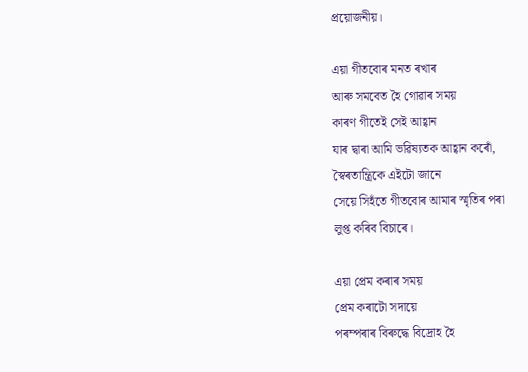প্ৰয়োজনীয়।

এয়া গীতবোৰ মনত ৰখাৰ
আৰু সমবেত হৈ গোৱাৰ সময়
কাৰণ গীতেই সেই আহ্বান
যাৰ দ্বাৰা আমি ভৱিষ্যতক আহ্বান কৰোঁ,
স্বৈৰতান্ত্ৰিকে এইটো জানে
সেয়ে সিহঁতে গীতবোৰ আমাৰ স্মৃতিৰ পৰা
লুপ্ত কৰিব বিচাৰে।

এয়া প্ৰেম কৰাৰ সময়
প্ৰেম কৰাটো সদায়ে
পৰম্পৰাৰ বিৰুদ্ধে বিদ্ৰোহ হৈ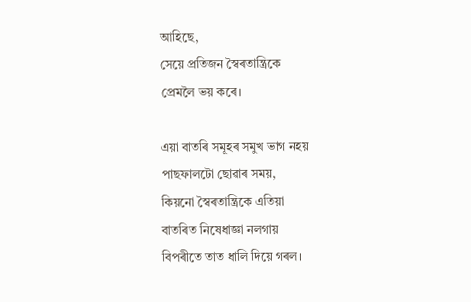আহিছে,
সেয়ে প্ৰতিজন স্বৈৰতান্ত্ৰিকে
প্ৰেমলৈ ভয় কৰে।

এয়া বাতৰি সমূহৰ সমুখ ভাগ নহয়
পাছফালটো ছোৱাৰ সময়,
কিয়নো স্বৈৰতান্ত্ৰিকে এতিয়া
বাতৰিত নিষেধাজ্ঞা নলগায়
বিপৰীতে তাত ধালি দিয়ে গৰল।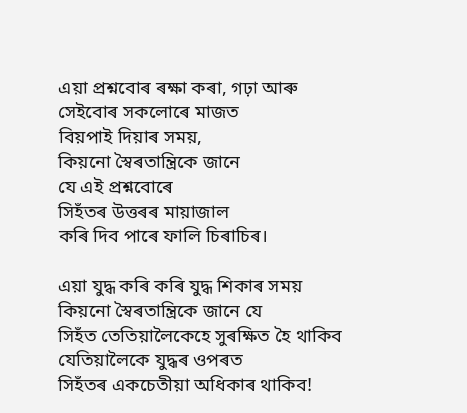এয়া প্ৰশ্নবোৰ ৰক্ষা কৰা, গঢ়া আৰু
সেইবোৰ সকলোৰে মাজত
বিয়পাই দিয়াৰ সময়,
কিয়নো স্বৈৰতান্ত্ৰিকে জানে
যে এই প্ৰশ্নবোৰে
সিহঁতৰ উত্তৰৰ মায়াজাল
কৰি দিব পাৰে ফালি চিৰাচিৰ।

এয়া যুদ্ধ কৰি কৰি যুদ্ধ শিকাৰ সময়
কিয়নো স্বৈৰতান্ত্ৰিকে জানে যে
সিহঁত তেতিয়ালৈকেহে সুৰক্ষিত হৈ থাকিব
যেতিয়ালৈকে যুদ্ধৰ ওপৰত
সিহঁতৰ একচেতীয়া অধিকাৰ থাকিব!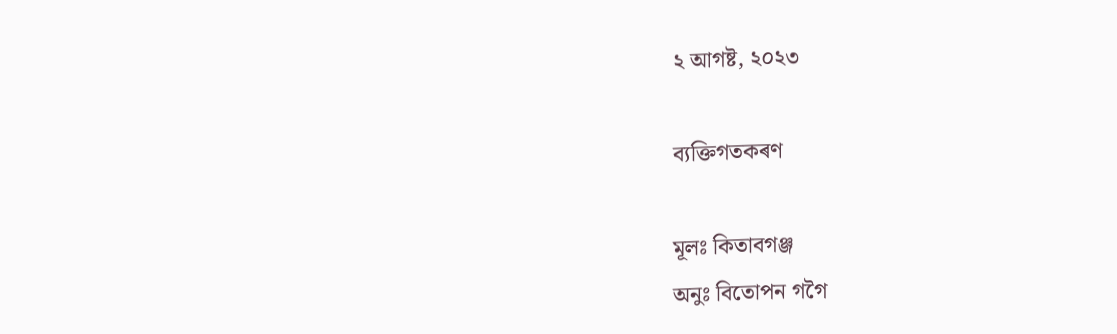২ আগষ্ট, ২০২৩

ব্যক্তিগতকৰণ

মূলঃ কিতাবগঞ্জ
অনুঃ বিতোপন গগৈ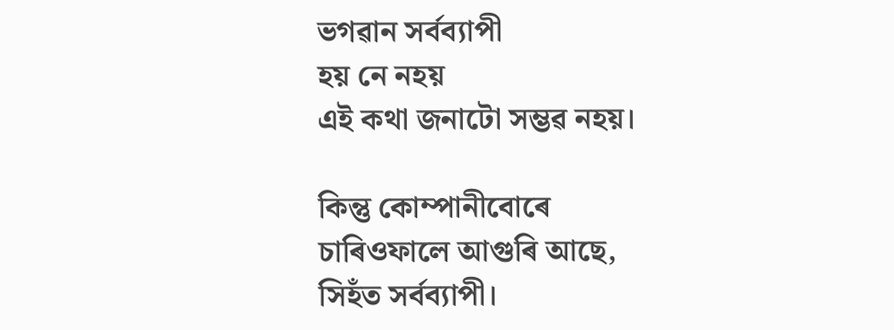ভগৱান সৰ্বব্যাপী
হয় নে নহয়
এই কথা জনাটো সম্ভৱ নহয়।

কিন্তু কোম্পানীবোৰে
চাৰিওফালে আগুৰি আছে,
সিহঁত সৰ্বব্যাপী।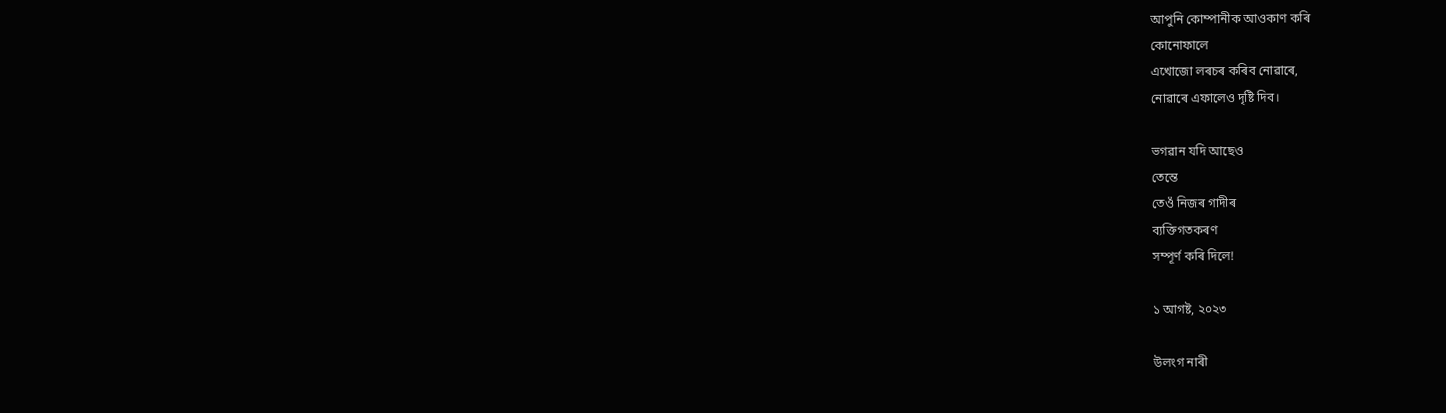আপুনি কোম্পানীক আওকাণ কৰি
কোনোফালে
এখোজো লৰচৰ কৰিব নোৱাৰে,
নোৱাৰে এফালেও দৃষ্টি দিব।

ভগৱান যদি আছেও
তেন্তে
তেওঁ নিজৰ গাদীৰ
ব্যক্তিগতকৰণ
সম্পূৰ্ণ কৰি দিলে!

১ আগষ্ট, ২০২৩

উলংগ নাৰী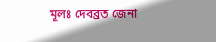মূলঃ দেবব্ৰত জেনা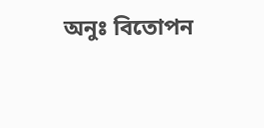অনুঃ বিতোপন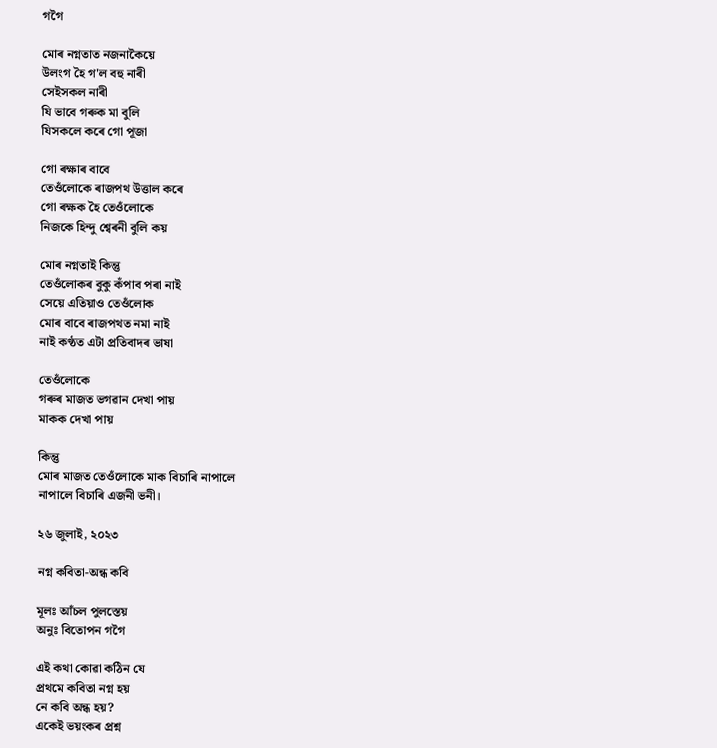গগৈ

মোৰ নগ্নতাত নজনাকৈয়ে
উলংগ হৈ গ'ল বহু নাৰী
সেইসকল নাৰী
যি ভাবে গৰুক মা বুলি
যিসকলে কৰে গো পূজা

গো ৰক্ষাৰ বাবে
তেওঁলোকে ৰাজপথ উত্তাল কৰে
গো ৰক্ষক হৈ তেওঁলোকে
নিজকে হিন্দু শ্বেৰনী বুলি কয়

মোৰ নগ্নতাই কিন্তু
তেওঁলোকৰ বুকু কঁপাব পৰা নাই
সেয়ে এতিয়াও তেওঁলোক
মোৰ বাবে ৰাজপথত নমা নাই
নাই কণ্ঠত এটা প্ৰতিবাদৰ ভাষা

তেওঁলোকে
গৰুৰ মাজত ভগৱান দেখা পায়
মাকক দেখা পায়

কিন্তু
মোৰ মাজত তেওঁলোকে মাক বিচাৰি নাপালে
নাপালে বিচাৰি এজনী ভনী।

২৬ জুলাই, ২০২৩

নগ্ন কবিতা-অন্ধ কবি

মূলঃ আঁচল পুলস্তেয়
অনুঃ বিতোপন গগৈ

এই কথা কোৱা কঠিন যে
প্ৰথমে কবিতা নগ্ন হয়
নে কবি অন্ধ হয়?
একেই ভয়ংকৰ প্ৰশ্ন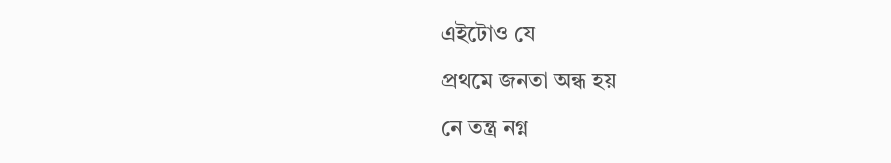এইটোও যে
প্ৰথমে জনতা অন্ধ হয়
নে তন্ত্ৰ নগ্ন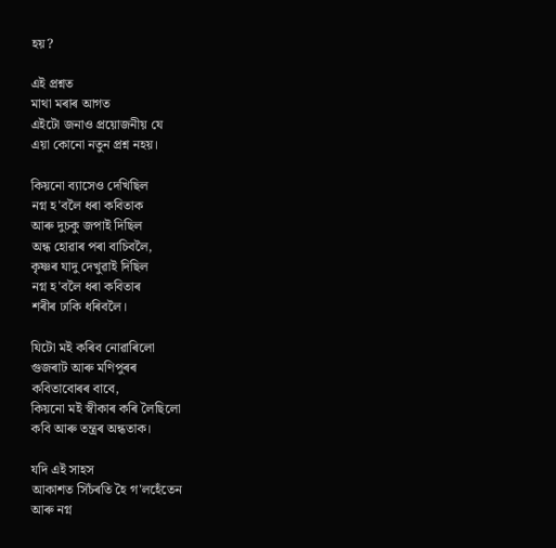হয়?

এই প্ৰশ্নত
মাথা মৰাৰ আগত
এইটো জনাও প্ৰয়োজনীয় যে
এয়া কোনো নতুন প্ৰশ্ন নহয়।

কিয়নো ব্যাসেও দেখিছিল
নগ্ন হ'বলৈ ধৰা কবিতাক
আৰু দুচকু জপাই দিছিল
অন্ধ হোৱাৰ পৰা বাচিবলৈ,
কৃষ্ণৰ যাদু দেখুৱাই দিছিল
নগ্ন হ'বলৈ ধৰা কবিতাৰ
শৰীৰ ঢাকি ধৰিবলৈ।

যিটো মই কৰিব নোৱাৰিলো
গুজৰাট আৰু মণিপুৰৰ
কবিতাবোৰৰ বাবে,
কিয়নো মই স্বীকাৰ কৰি লৈছিলো
কবি আৰু তন্ত্ৰৰ অন্ধতাক।

যদি এই সাহস
আকাশত সিচঁৰতি হৈ গ'লহেঁতেন
আৰু নগ্ন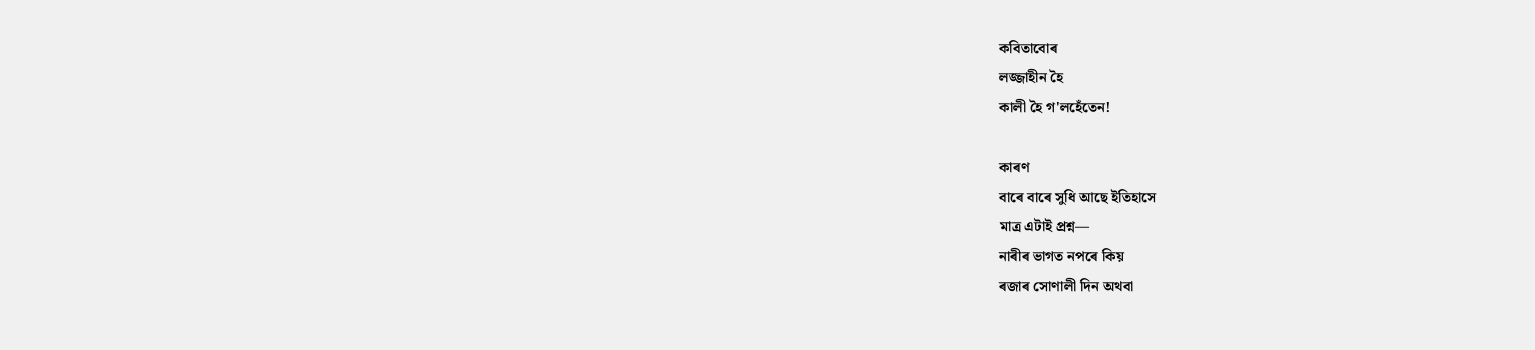কবিতাবোৰ
লজ্জাহীন হৈ
কালী হৈ গ'লহেঁতেন!

কাৰণ
বাৰে বাৰে সুধি আছে ইতিহাসে
মাত্ৰ এটাই প্ৰশ্ন—
নাৰীৰ ভাগত নপৰে কিয়
ৰজাৰ সোণালী দিন অথবা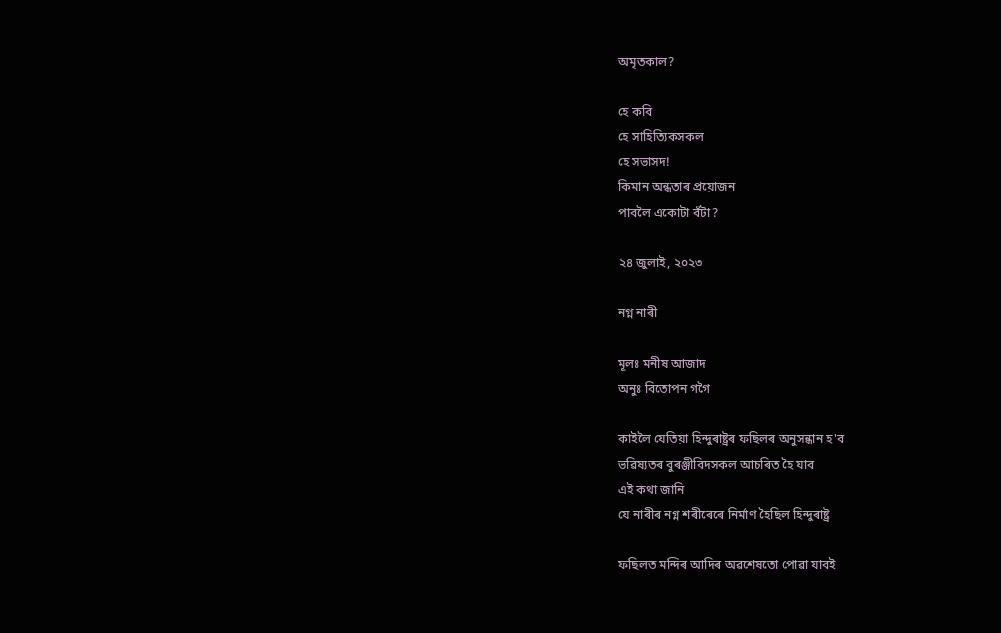অমৃতকাল?

হে কবি
হে সাহিত্যিকসকল
হে সভাসদ!
কিমান অন্ধতাৰ প্ৰয়োজন
পাবলৈ একোটা বঁটা?

২৪ জুলাই, ২০২৩

নগ্ন নাৰী

মূলঃ মনীষ আজাদ
অনুঃ বিতোপন গগৈ

কাইলৈ যেতিয়া হিন্দুৰাষ্ট্ৰৰ ফছিলৰ অনুসন্ধান হ'ব
ভৱিষ্যতৰ বুৰঞ্জীবিদসকল আচৰিত হৈ যাব
এই কথা জানি
যে নাৰীৰ নগ্ন শৰীৰেৰে নিৰ্মাণ হৈছিল হিন্দুৰাষ্ট্ৰ

ফছিলত মন্দিৰ আদিৰ অৱশেষতো পোৱা যাবই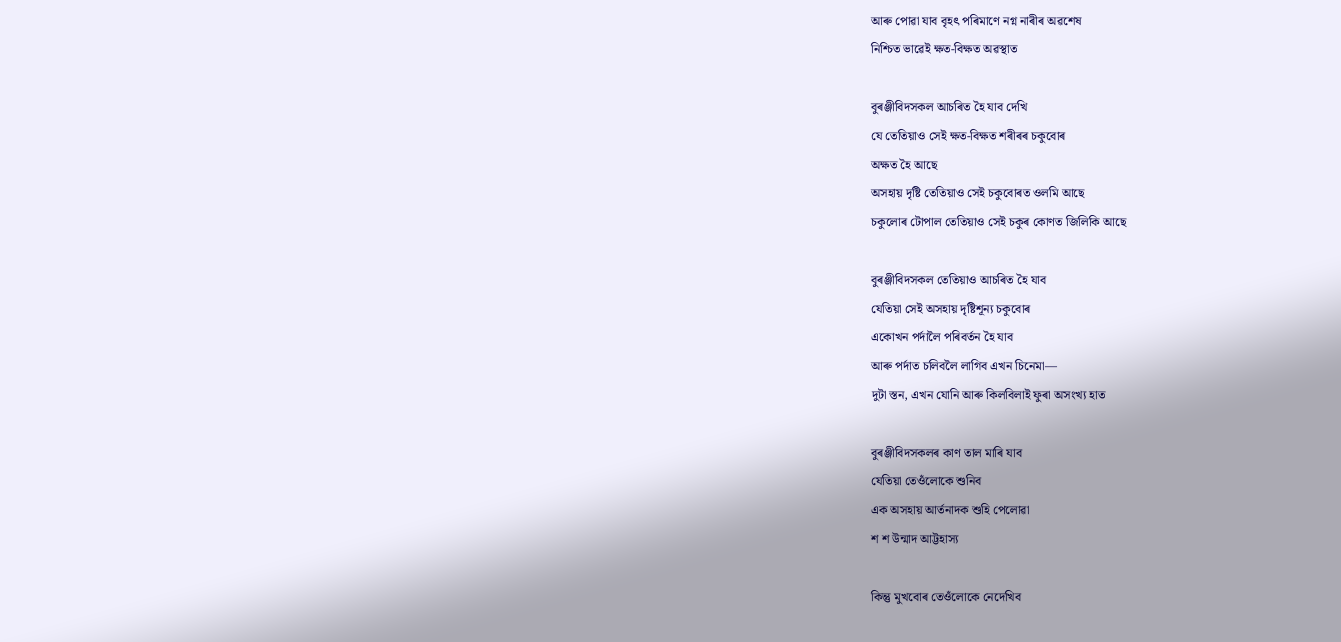আৰু পোৱা যাব বৃহৎ পৰিমাণে নগ্ন নাৰীৰ অৱশেষ
নিশ্চিত ভাৱেই ক্ষত-বিক্ষত অৱস্থাত

বুৰঞ্জীবিদসকল আচৰিত হৈ যাব দেখি
যে তেতিয়াও সেই ক্ষত-বিক্ষত শৰীৰৰ চকুবোৰ
অক্ষত হৈ আছে
অসহায় দৃষ্টি তেতিয়াও সেই চকুবোৰত ওলমি আছে
চকুলোৰ টোপাল তেতিয়াও সেই চকুৰ কোণত জিলিকি আছে

বুৰঞ্জীবিদসকল তেতিয়াও আচৰিত হৈ যাব
যেতিয়া সেই অসহায় দৃষ্টিশূন্য চকুবোৰ
একোখন পৰ্দালৈ পৰিবৰ্তন হৈ যাব
আৰু পৰ্দাত চলিবলৈ লাগিব এখন চিনেমা—
দুটা স্তন, এখন যোনি আৰু কিলবিলাই ফুৰা অসংখ্য হাত

বুৰঞ্জীবিদসকলৰ কাণ তাল মাৰি যাব
যেতিয়া তেওঁলোকে শুনিব
এক অসহায় আৰ্তনাদক শুহি পেলোৱা
শ শ উন্মাদ আট্টহাস্য

কিন্তু মুখবোৰ তেওঁলোকে নেদেখিব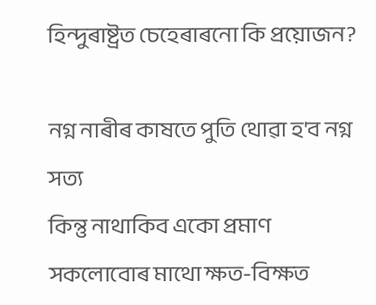হিন্দুৰাষ্ট্ৰত চেহেৰাৰনো কি প্ৰয়োজন?

নগ্ন নাৰীৰ কাষতে পুতি থোৱা হ'ব নগ্ন সত্য
কিন্তু নাথাকিব একো প্ৰমাণ
সকলোবোৰ মাথো ক্ষত-বিক্ষত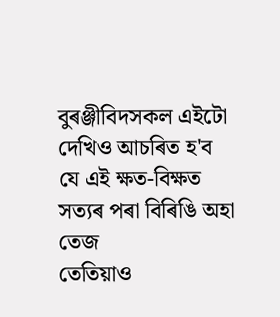বুৰঞ্জীবিদসকল এইটো দেখিও আচৰিত হ'ব
যে এই ক্ষত-বিক্ষত সত্যৰ পৰা বিৰিঙি অহা তেজ
তেতিয়াও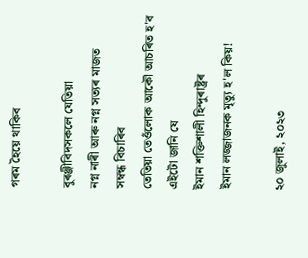গৰম হৈয়ে থাকিব

বুৰঞ্জীবিদসকলে যেতিয়া
নগ্ন নাৰী আৰু নগ্ন সত্যৰ মাজত
সম্বন্ধ বিচাৰিব
তেতিয়া তেওঁলোক আকৌ আচৰিত হ'ব
এইটো জানি যে
ইমান শক্তিশালী হিন্দুৰাষ্ট্ৰৰ
ইমান লজ্জাজনক মৃত্যু হ'ল কিয়!

২০ জুলাই, ২০২৩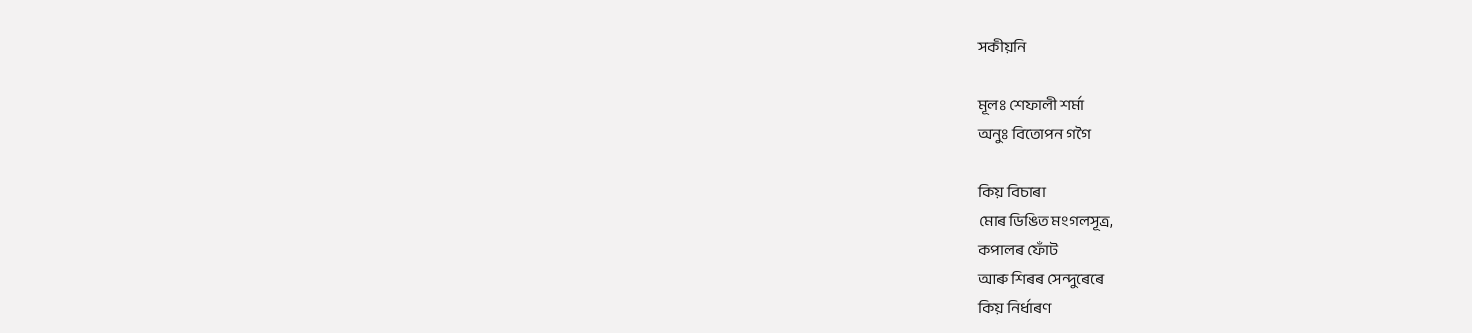সকীয়নি

মূলঃ শেফালী শৰ্মা
অনুঃ বিতোপন গগৈ

কিয় বিচাৰা
মোৰ ডিঙিত মংগলসূত্ৰ,
কপালৰ ফোঁট
আৰু শিৰৰ সেন্দুৰেৰে
কিয় নিৰ্ধাৰণ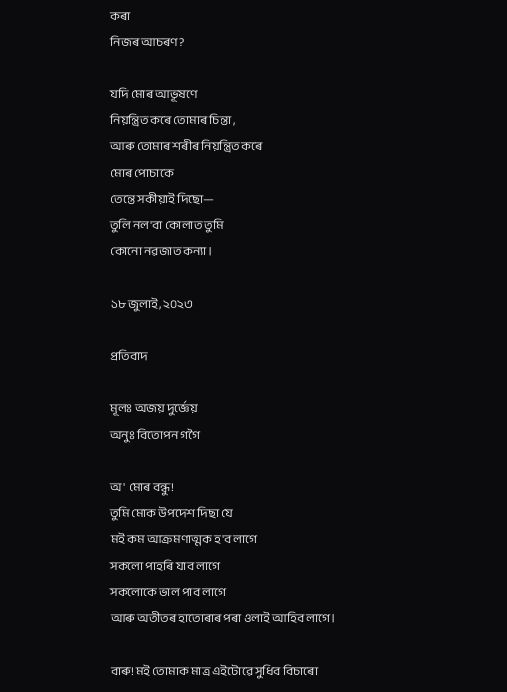কৰা
নিজৰ আচৰণ?

যদি মোৰ আভূষণে
নিয়ন্ত্ৰিত কৰে তোমাৰ চিন্তা ,
আৰু তোমাৰ শৰীৰ নিয়ন্ত্ৰিত কৰে
মোৰ পোচাকে
তেন্তে সকীয়াই দিছো—
তুলি নল'বা কোলাত তুমি
কোনো নৱজাত কন্যা।

১৮ জুলাই, ২০২৩

প্ৰতিবাদ

মূলঃ অজয় দুৰ্জ্ঞেয়
অনুঃ বিতোপন গগৈ

অ' মোৰ বন্ধু!
তুমি মোক উপদেশ দিছা যে
মই কম আক্ৰমণাত্মক হ'ব লাগে
সকলো পাহৰি যাব লাগে
সকলোকে ভাল পাব লাগে
আৰু অতীতৰ হাতোৰাৰ পৰা ওলাই আহিব লাগে।

বাৰু! মই তোমাক মাত্ৰ এইটোৱে সুধিব বিচাৰো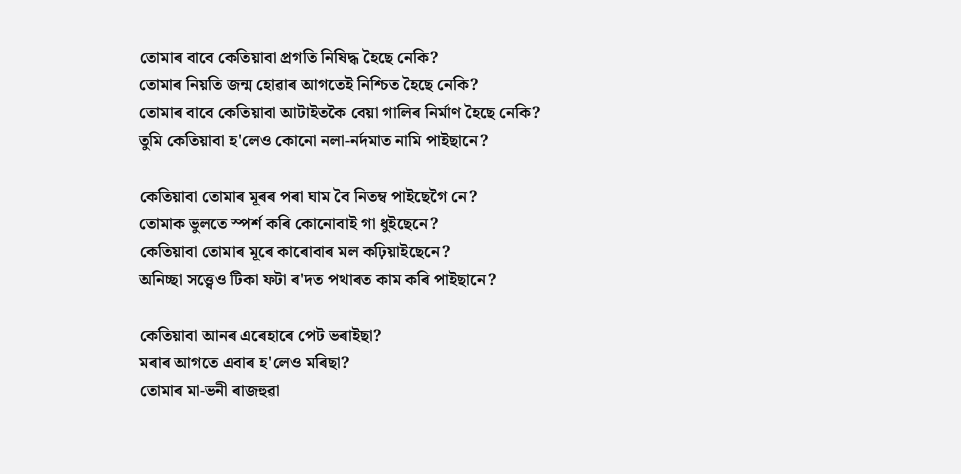তোমাৰ বাবে কেতিয়াবা প্ৰগতি নিষিদ্ধ হৈছে নেকি?
তোমাৰ নিয়তি জন্ম হোৱাৰ আগতেই নিশ্চিত হৈছে নেকি?
তোমাৰ বাবে কেতিয়াবা আটাইতকৈ বেয়া গালিৰ নিৰ্মাণ হৈছে নেকি?
তুমি কেতিয়াবা হ'লেও কোনো নলা-নৰ্দমাত নামি পাইছানে?

কেতিয়াবা তোমাৰ মূৰৰ পৰা ঘাম বৈ নিতম্ব পাইছেগৈ নে?
তোমাক ভুলতে স্পৰ্শ কৰি কোনোবাই গা ধুইছেনে?
কেতিয়াবা তোমাৰ মূৰে কাৰোবাৰ মল কঢ়িয়াইছেনে?
অনিচ্ছা সত্ত্বেও টিকা ফটা ৰ'দত পথাৰত কাম কৰি পাইছানে?

কেতিয়াবা আনৰ এৰেহাৰে পেট ভৰাইছা?
মৰাৰ আগতে এবাৰ হ'লেও মৰিছা?
তোমাৰ মা-ভনী ৰাজহুৱা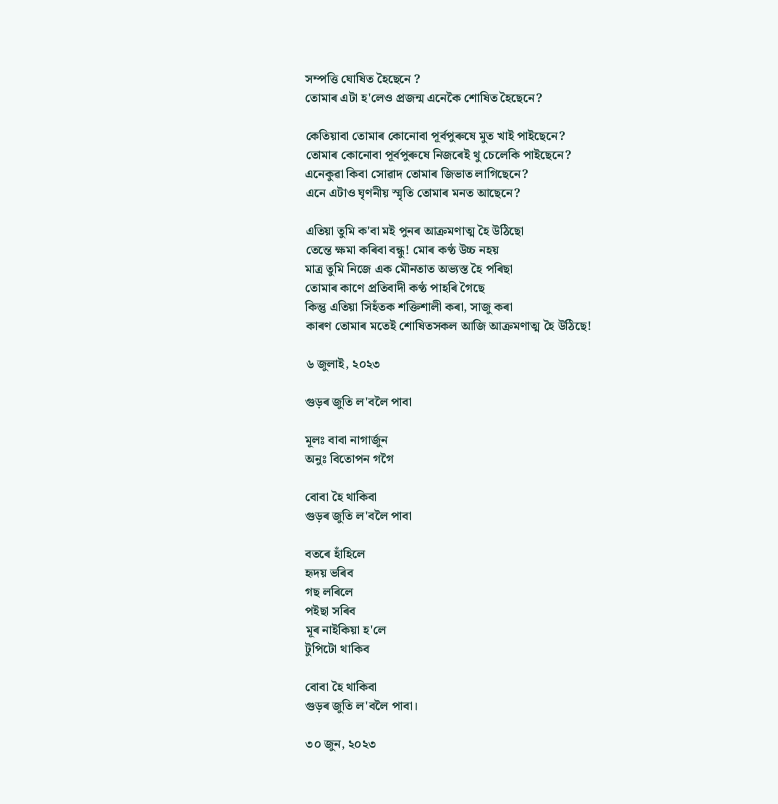সম্পত্তি ঘোষিত হৈছেনে ?
তোমাৰ এটা হ'লেও প্ৰজন্ম এনেকৈ শোষিত হৈছেনে?

কেতিয়াবা তোমাৰ কোনোবা পূৰ্বপুৰুষে মুত খাই পাইছেনে?
তোমাৰ কোনোবা পূৰ্বপুৰুষে নিজৰেই থু চেলেকি পাইছেনে?
এনেকুৱা কিবা সোৱাদ তোমাৰ জিভাত লাগিছেনে?
এনে এটাও ঘৃণনীয় স্মৃতি তোমাৰ মনত আছেনে?

এতিয়া তুমি ক'বা মই পুনৰ আক্ৰমণাত্ম হৈ উঠিছো
তেন্তে ক্ষমা কৰিবা বন্ধু! মোৰ কণ্ঠ উচ্চ নহয়
মাত্ৰ তুমি নিজে এক মৌনতাত অভ্যস্ত হৈ পৰিছা
তোমাৰ কাণে প্ৰতিবাদী কণ্ঠ পাহৰি গৈছে
কিন্তু এতিয়া সিহঁতক শক্তিশালী কৰা, সাজু কৰা
কাৰণ তোমাৰ মতেই শোষিতসকল আজি আক্ৰমণাত্ম হৈ উঠিছে!

৬ জুলাই, ২০২৩

গুড়ৰ জুতি ল'বলৈ পাবা

মূলঃ বাবা নাগাৰ্জুন
অনুঃ বিতোপন গগৈ

বোবা হৈ থাকিবা
গুড়ৰ জুতি ল'বলৈ পাবা

বতৰে হাঁহিলে
হৃদয় ভৰিব
গছ লৰিলে
পইছা সৰিব
মূৰ নাইকিয়া হ'লে
টুপিটো থাকিব

বোবা হৈ থাকিবা
গুড়ৰ জুতি ল'বলৈ পাবা।

৩০ জুন, ২০২৩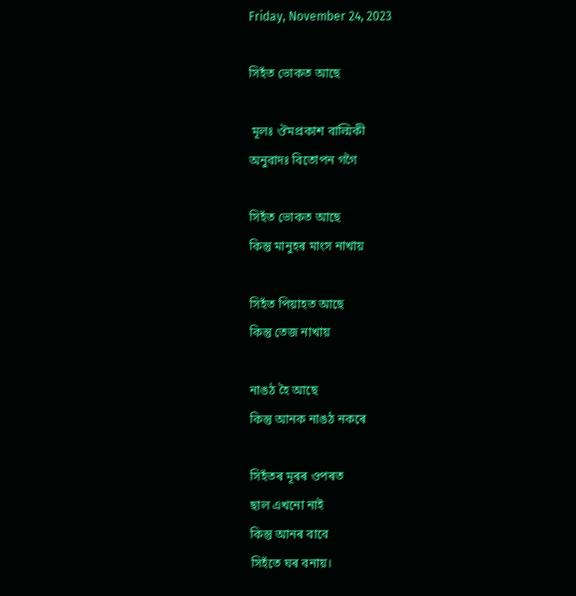Friday, November 24, 2023

সিহঁত ভোকত আছে

 মূলঃ ঔমপ্ৰকাশ বাল্মিকী
অনুবাদঃ বিতোপন গগৈ

সিহঁত ভোকত আছে
কিন্তু মানুহৰ মাংস নাখায়

সিহঁত পিয়াহত আছে
কিন্তু তেজ নাখায়

নাঙঠ হৈ আছে
কিন্তু আনক নাঙঠ নকৰে

সিহঁতৰ মূৰৰ ওপৰত
ছাল এখনো নাই
কিন্তু আনৰ বাবে
সিহঁতে ঘৰ বনায়।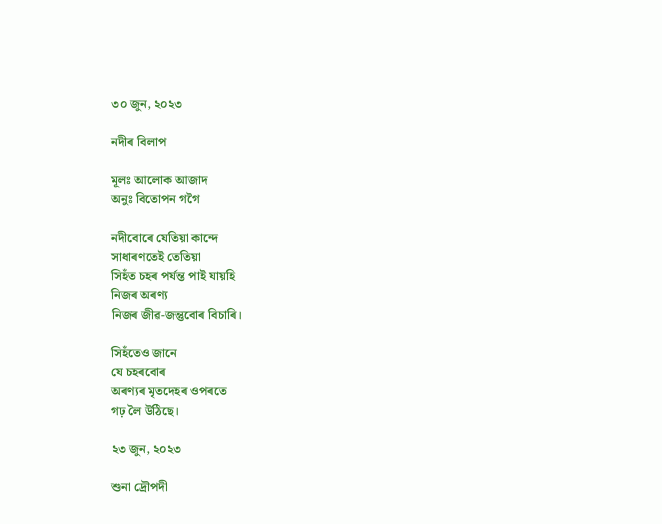৩০ জুন, ২০২৩

নদীৰ বিলাপ

মূলঃ আলোক আজাদ
অনুঃ বিতোপন গগৈ

নদীবোৰে যেতিয়া কান্দে
সাধাৰণতেই তেতিয়া
সিহঁত চহৰ পৰ্যন্ত পাই যায়হি
নিজৰ অৰণ্য
নিজৰ জীৱ-জন্তুবোৰ বিচাৰি।

সিহঁতেও জানে
যে চহৰবোৰ
অৰণ্যৰ মৃতদেহৰ ওপৰতে
গঢ় লৈ উঠিছে।

২৩ জুন, ২০২৩

শুনা দ্রৌপদী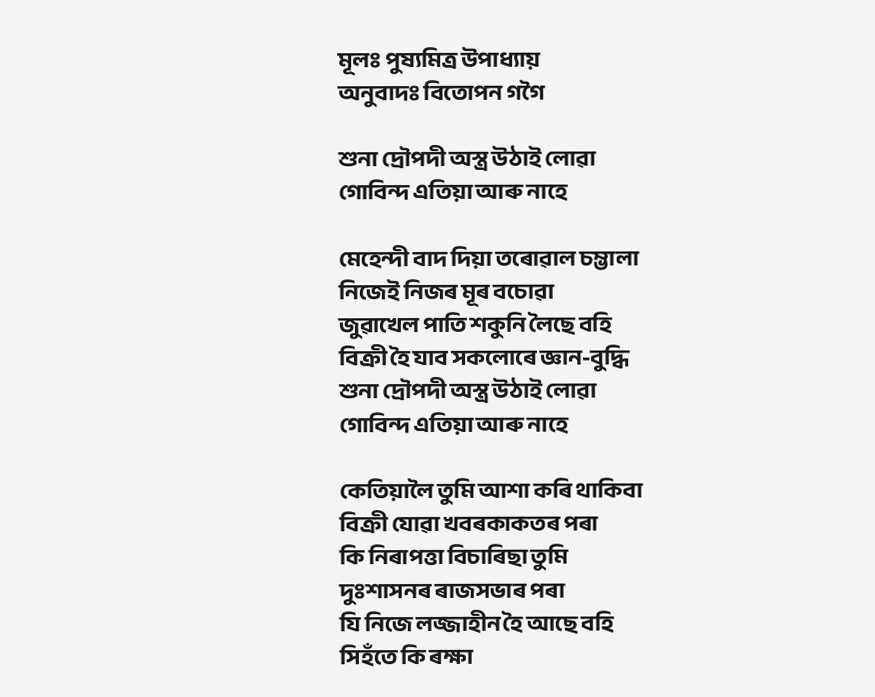মূলঃ পুষ্যমিত্র উপাধ্যায়
অনুবাদঃ বিতোপন গগৈ

শুনা দ্রৌপদী অস্ত্র উঠাই লোৱা
গোবিন্দ এতিয়া আৰু নাহে

মেহেন্দী বাদ দিয়া তৰোৱাল চম্ভালা
নিজেই নিজৰ মূৰ বচোৱা
জুৱাখেল পাতি শকুনি লৈছে বহি
বিক্রী হৈ যাব সকলোৰে জ্ঞান-বুদ্ধি
শুনা দ্রৌপদী অস্ত্র উঠাই লোৱা
গোবিন্দ এতিয়া আৰু নাহে

কেতিয়ালৈ তুমি আশা কৰি থাকিবা
বিক্রী যোৱা খবৰকাকতৰ পৰা
কি নিৰাপত্তা বিচাৰিছা তুমি
দুঃশাসনৰ ৰাজসভাৰ পৰা
যি নিজে লজ্জাহীন হৈ আছে বহি
সিহঁতে কি ৰক্ষা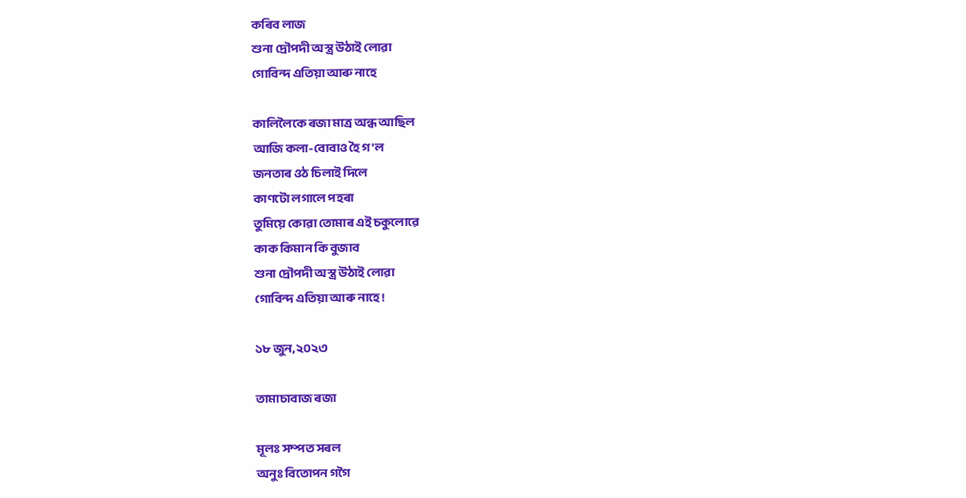কৰিব লাজ
শুনা দ্রৌপদী অস্ত্র উঠাই লোৱা
গোবিন্দ এতিয়া আৰু নাহে

কালিলৈকে ৰজা মাত্র অন্ধ আছিল
আজি কলা-বোবাও হৈ গ'ল
জনতাৰ ওঠ চিলাই দিলে
কাণটো লগালে পহৰা
তুমিয়ে কোৱা তোমাৰ এই চকুলোৱে
কাক কিমান কি বুজাব
শুনা দ্রৌপদী অস্ত্র উঠাই লোৱা
গোবিন্দ এতিয়া আৰু নাহে!

১৮ জুন, ২০২৩

তামাচাবাজ ৰজা

মূলঃ সম্পত সৰল
অনুঃ বিতোপন গগৈ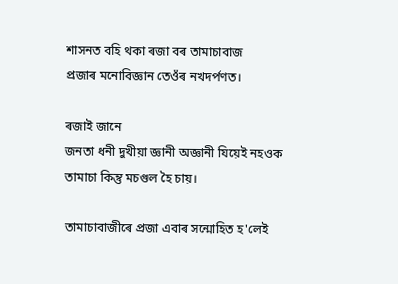শাসনত বহি থকা ৰজা বৰ তামাচাবাজ
প্ৰজাৰ মনোবিজ্ঞান তেওঁৰ নখদৰ্পণত।

ৰজাই জানে
জনতা ধনী দুখীয়া জ্ঞানী অজ্ঞানী যিয়েই নহওক
তামাচা কিন্তু মচগুল হৈ চায়।

তামাচাবাজীৰে প্ৰজা এবাৰ সন্মোহিত হ'লেই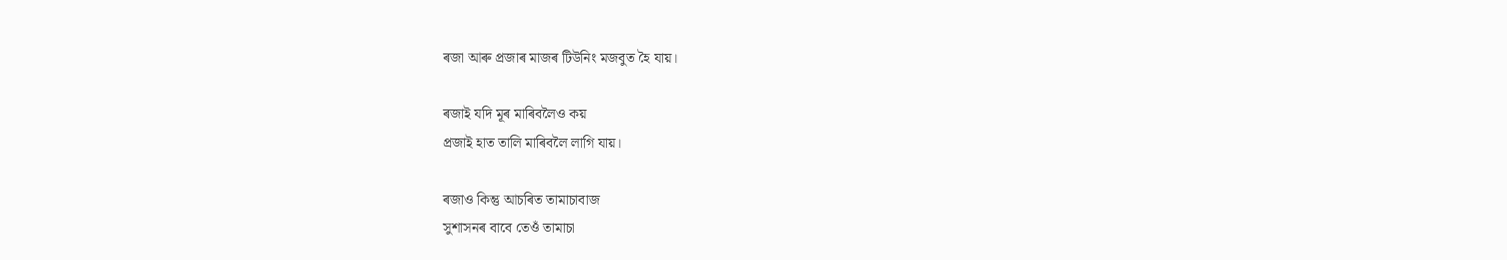ৰজা আৰু প্ৰজাৰ মাজৰ টিউনিং মজবুত হৈ যায়।

ৰজাই যদি মূৰ মাৰিবলৈও কয়
প্ৰজাই হাত তালি মাৰিবলৈ লাগি যায়।

ৰজাও কিন্তু আচৰিত তামাচাবাজ
সুশাসনৰ বাবে তেওঁ তামাচা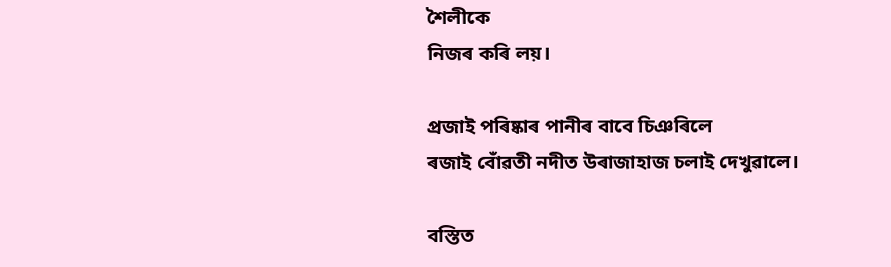শৈলীকে
নিজৰ কৰি লয়।

প্ৰজাই পৰিষ্কাৰ পানীৰ বাবে চিঞৰিলে
ৰজাই বোঁৱতী নদীত উৰাজাহাজ চলাই দেখুৱালে।

বস্তিত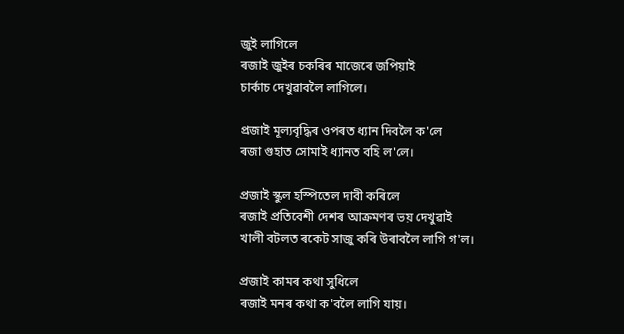জুই লাগিলে
ৰজাই জুইৰ চকৰিৰ মাজেৰে জপিয়াই
চাৰ্কাচ দেখুৱাবলৈ লাগিলে।

প্ৰজাই মূল্যবৃদ্ধিৰ ওপৰত ধ্যান দিবলৈ ক'লে
ৰজা গুহাত সোমাই ধ্যানত বহি ল'লে।

প্ৰজাই স্কুল হস্পিতেল দাবী কৰিলে
ৰজাই প্ৰতিবেশী দেশৰ আক্ৰমণৰ ভয় দেখুৱাই
খালী বটলত ৰকেট সাজু কৰি উৰাবলৈ লাগি গ'ল।

প্ৰজাই কামৰ কথা সুধিলে
ৰজাই মনৰ কথা ক'বলৈ লাগি যায়।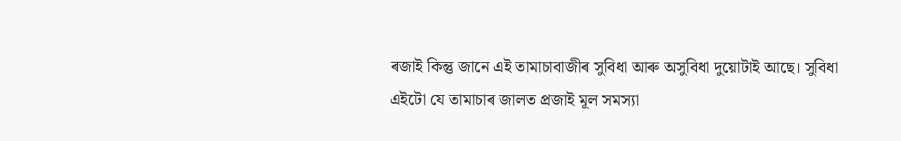ৰজাই কিন্তু জানে এই তামাচাবাজীৰ সুবিধা আৰু অসুবিধা দুয়োটাই আছে। সুবিধা এইটো যে তামাচাৰ জালত প্ৰজাই মূল সমস্যা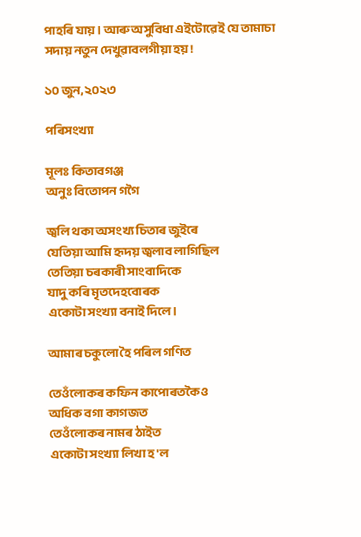পাহৰি যায়। আৰু অসুবিধা এইটোৱেই যে তামাচা সদায় নতুন দেখুৱাবলগীয়া হয়!

১০ জুন, ২০২৩

পৰিসংখ্যা

মূলঃ কিতাবগঞ্জ
অনুঃ বিতোপন গগৈ

জ্বলি থকা অসংখ্য চিতাৰ জুইৰে
যেতিয়া আমি হৃদয় জ্বলাব লাগিছিল
তেতিয়া চৰকাৰী সাংবাদিকে
যাদু কৰি মৃতদেহবোৰক
একোটা সংখ্যা বনাই দিলে।

আমাৰ চকুলো হৈ পৰিল গণিত

তেওঁলোকৰ কফিন কাপোৰতকৈও
অধিক বগা কাগজত
তেওঁলোকৰ নামৰ ঠাইত
একোটা সংখ্যা লিখা হ'ল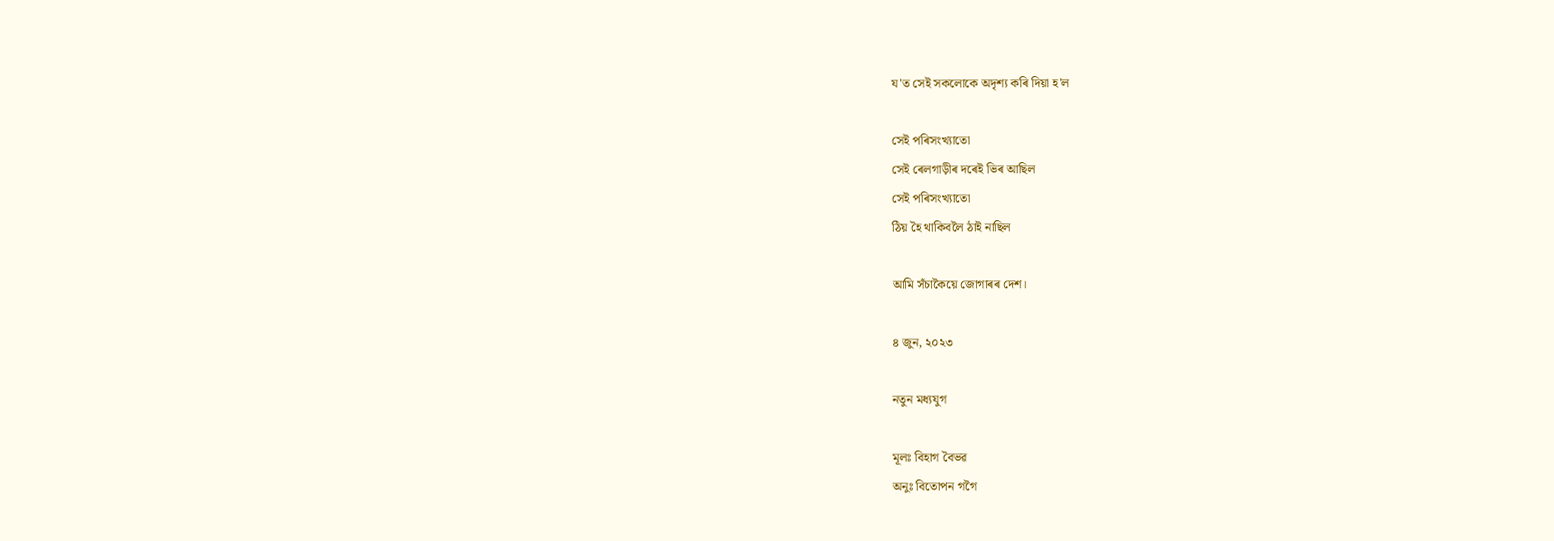য'ত সেই সকলোকে অদৃশ্য কৰি দিয়া হ'ল

সেই পৰিসংখ্যাতো
সেই ৰেলগাড়ীৰ দৰেই ভিৰ আছিল
সেই পৰিসংখ্যাতো
ঠিয় হৈ থাকিবলৈ ঠাই নাছিল

আমি সঁচাকৈয়ে জোগাৰৰ দেশ।

৪ জুন, ২০২৩

নতুন মধ্যযুগ

মূলঃ বিহাগ বৈভৱ
অনুঃ বিতোপন গগৈ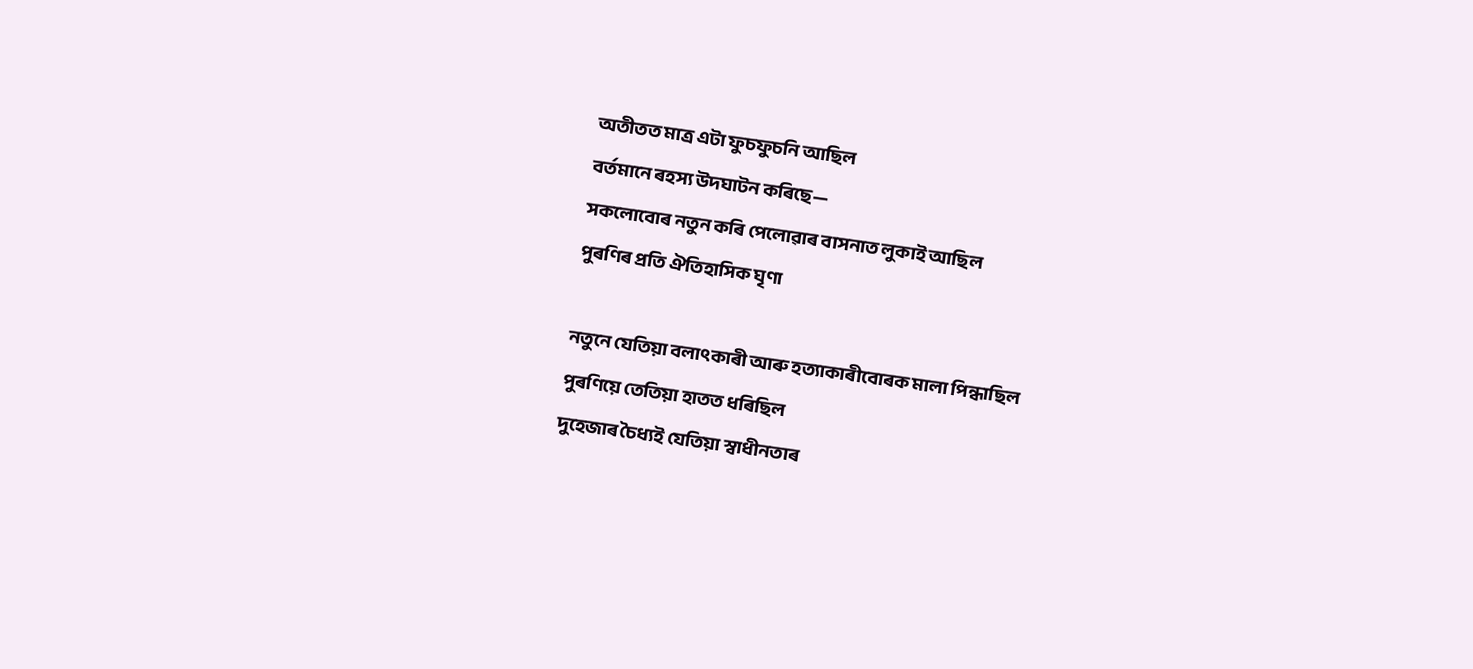অতীতত মাত্ৰ এটা ফুচফুচনি আছিল
বৰ্তমানে ৰহস্য উদঘাটন কৰিছে—
সকলোবোৰ নতুন কৰি পেলোৱাৰ বাসনাত লুকাই আছিল
পুৰণিৰ প্ৰতি ঐতিহাসিক ঘৃণা

নতুনে যেতিয়া বলাৎকাৰী আৰু হত্যাকাৰীবোৰক মালা পিন্ধাছিল
পুৰণিয়ে তেতিয়া হাতত ধৰিছিল
দুহেজাৰ চৈধ্যই যেতিয়া স্বাধীনতাৰ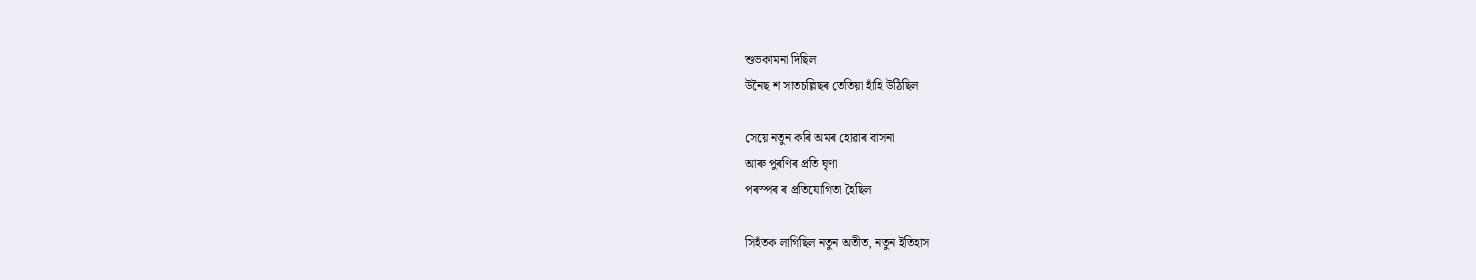শুভকামনা দিছিল
উনৈছ শ সাতচল্লিছৰ তেতিয়া হাঁহি উঠিছিল

সেয়ে নতুন কৰি অমৰ হোৱাৰ বাসনা
আৰু পুৰণিৰ প্ৰতি ঘৃণা
পৰস্পৰ ৰ প্ৰতিযোগিতা হৈছিল

সিহঁতক লাগিছিল নতুন অতীত, নতুন ইতিহাস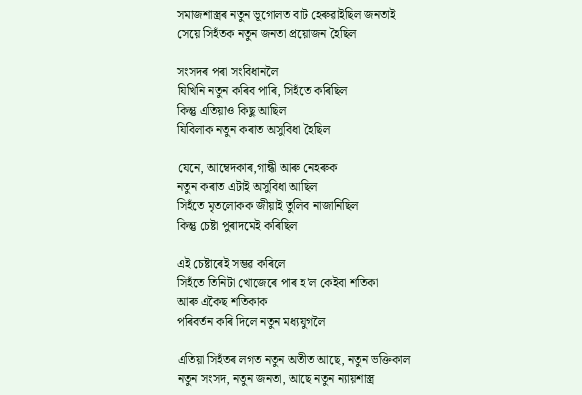সমাজশাস্ত্ৰৰ নতুন ভূগোলত বাট হেৰুৱাইছিল জনতাই
সেয়ে সিহঁতক নতুন জনতা প্ৰয়োজন হৈছিল

সংসদৰ পৰা সংবিধানলৈ
যিখিনি নতুন কৰিব পাৰি, সিহঁতে কৰিছিল
কিন্তু এতিয়াও কিছু আছিল
যিবিলাক নতুন কৰাত অসুবিধা হৈছিল

যেনে, আম্বেদকাৰ,গান্ধী আৰু নেহৰুক
নতুন কৰাত এটাই অসুবিধা আছিল
সিহঁতে মৃতলোকক জীয়াই তুলিব নাজানিছিল
কিন্তু চেষ্টা পুৰাদমেই কৰিছিল

এই চেষ্টাৰেই সম্ভৱ কৰিলে
সিহঁতে তিনিটা খোজেৰে পাৰ হ'ল কেইবা শতিকা
আৰু একৈছ শতিকাক
পৰিবৰ্তন কৰি দিলে নতুন মধ্যযুগলৈ

এতিয়া সিহঁতৰ লগত নতুন অতীত আছে, নতুন ভক্তিকাল
নতুন সংসদ, নতুন জনতা, আছে নতুন ন্যায়শাস্ত্ৰ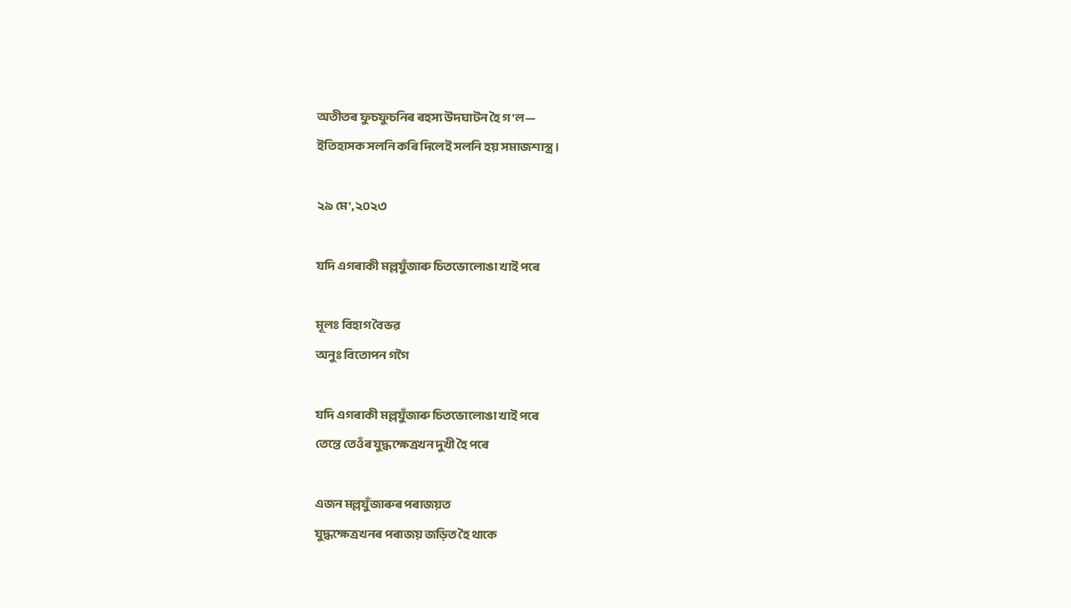অতীতৰ ফুচফুচনিৰ ৰহস্য উদঘাটন হৈ গ'ল—
ইতিহাসক সলনি কৰি দিলেই সলনি হয় সমাজশাস্ত্ৰ।

২৯ মে', ২০২৩

যদি এগৰাকী মল্লযুঁজাৰু চিতভোলোঙা খাই পৰে

মূলঃ বিহাগ বৈভৱ
অনুঃ বিতোপন গগৈ

যদি এগৰাকী মল্লযুঁজাৰু চিতভোলোঙা খাই পৰে
তেন্তে তেওঁৰ যুদ্ধক্ষেত্ৰখন দুখী হৈ পৰে

এজন মল্লযুঁজাৰুৰ পৰাজয়ত
যুদ্ধক্ষেত্ৰখনৰ পৰাজয় জড়িত হৈ থাকে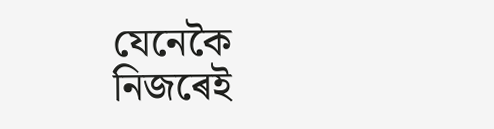যেনেকৈ
নিজৰেই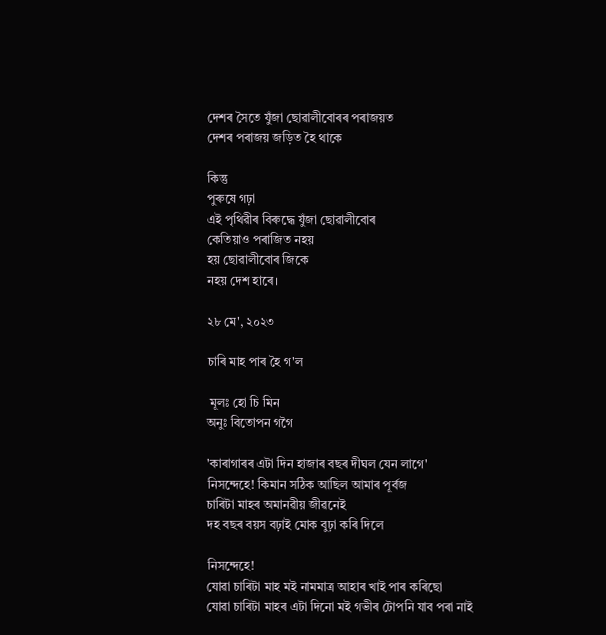দেশৰ সৈতে যুঁজা ছোৱালীবোৰৰ পৰাজয়ত
দেশৰ পৰাজয় জড়িত হৈ থাকে

কিন্তু
পুৰুষে গঢ়া
এই পৃথিৱীৰ বিৰুদ্ধে যুঁজা ছোৱালীবোৰ
কেতিয়াও পৰাজিত নহয়
হয় ছোৱালীবোৰ জিকে
নহয় দেশ হাৰে।

২৮ মে', ২০২৩

চাৰি মাহ পাৰ হৈ গ'ল

 মূলঃ হো চি মিন
অনুঃ বিতোপন গগৈ

'কাৰাগাৰৰ এটা দিন হাজাৰ বছৰ দীঘল যেন লাগে'
নিসন্দেহে! কিমান সঠিক আছিল আমাৰ পূৰ্বজ
চাৰিটা মাহৰ অমানৱীয় জীৱনেই
দহ বছৰ বয়স বঢ়াই মোক বুঢ়া কৰি দিলে

নিসন্দেহে!
যোৱা চাৰিটা মাহ মই নামমাত্ৰ আহাৰ খাই পাৰ কৰিছো
যোৱা চাৰিটা মাহৰ এটা দিনো মই গভীৰ টোপনি যাব পৰা নাই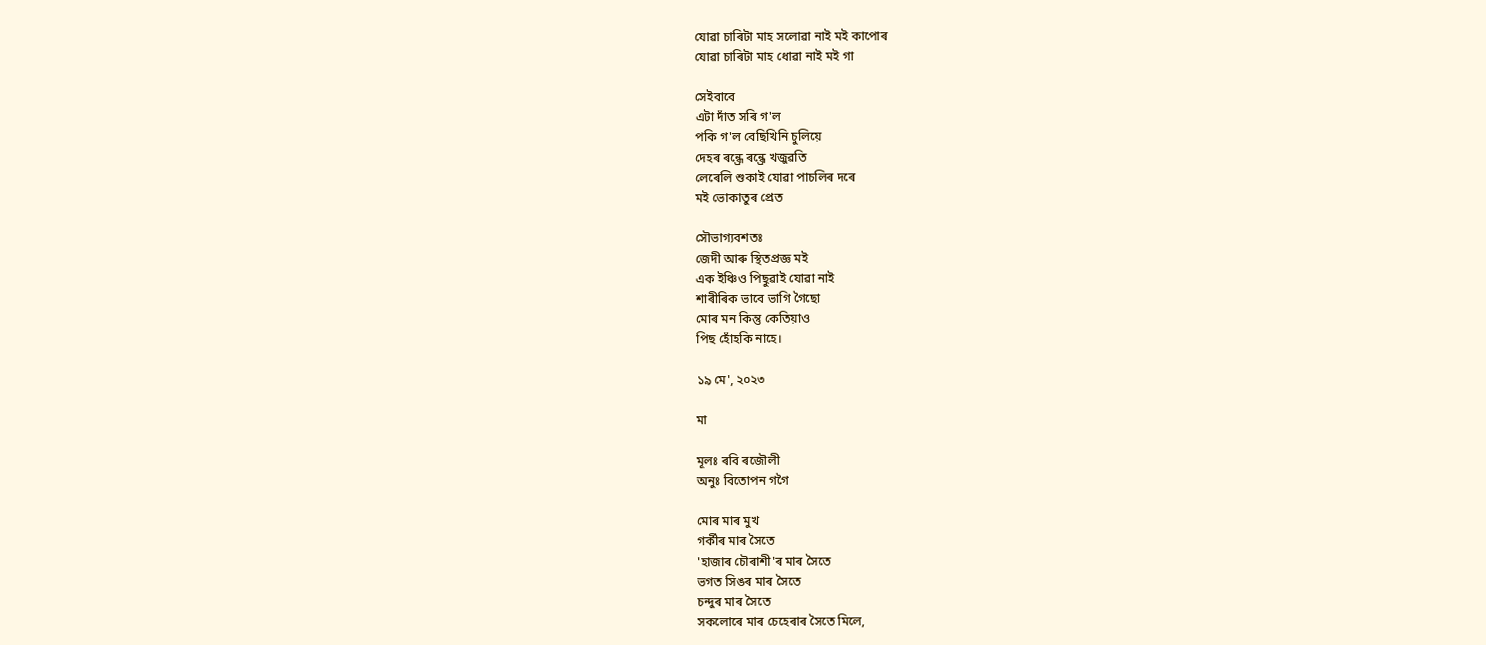যোৱা চাৰিটা মাহ সলোৱা নাই মই কাপোৰ
যোৱা চাৰিটা মাহ ধোৱা নাই মই গা

সেইবাবে
এটা দাঁত সৰি গ'ল
পকি গ'ল বেছিখিনি চুলিয়ে
দেহৰ ৰন্ধ্ৰে ৰন্ধ্ৰে খজুৱতি
লেৰেলি শুকাই যোৱা পাচলিৰ দৰে
মই ভোকাতুৰ প্ৰেত

সৌভাগ্যবশতঃ
জেদী আৰু স্থিতপ্ৰজ্ঞ মই
এক ইঞ্চিও পিছুৱাই যোৱা নাই
শাৰীৰিক ভাবে ভাগি গৈছো
মোৰ মন কিন্তু কেতিয়াও
পিছ হোঁহকি নাহে।

১৯ মে', ২০২৩

মা

মূলঃ ৰবি ৰজৌলী
অনুঃ বিতোপন গগৈ

মোৰ মাৰ মুখ
গৰ্কীৰ মাৰ সৈতে
'হাজাৰ চৌৰাশী'ৰ মাৰ সৈতে
ভগত সিঙৰ মাৰ সৈতে
চন্দুৰ মাৰ সৈতে
সকলোৰে মাৰ চেহেৰাৰ সৈতে মিলে,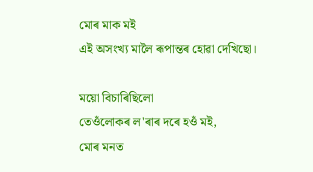মোৰ মাক মই
এই অসংখ্য মালৈ ৰূপান্তৰ হোৱা দেখিছো।

ময়ো বিচাৰিছিলো
তেওঁলোকৰ ল'ৰাৰ দৰে হওঁ মই,
মোৰ মনত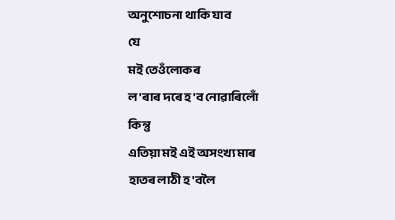অনুশোচনা থাকি যাব
যে
মই তেওঁলোকৰ
ল'ৰাৰ দৰে হ'ব নোৱাৰিলোঁ
কিন্তু
এতিয়া মই এই অসংখ্য মাৰ
হাতৰ লাঠী হ'বলৈ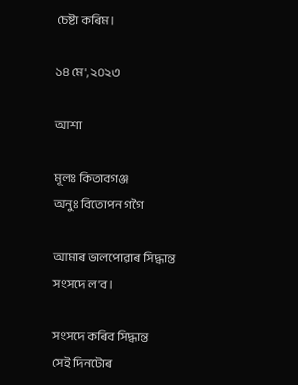চেষ্টা কৰিম।

১৪ মে', ২০২৩

আশা

মূলঃ কিতাবগঞ্জ
অনুঃ বিতোপন গগৈ

আমাৰ ভালপোৱাৰ সিদ্ধান্ত
সংসদে ল'ব।

সংসদে কৰিব সিদ্ধান্ত
সেই দিনটোৰ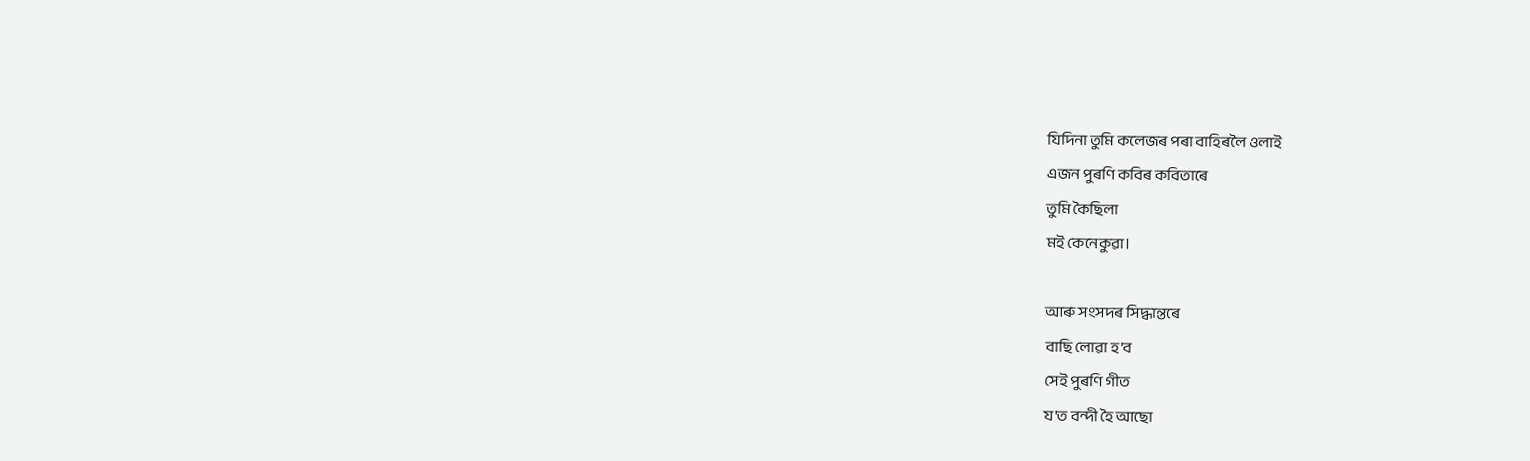যিদিনা তুমি কলেজৰ পৰা বাহিৰলৈ ওলাই
এজন পুৰণি কবিৰ কবিতাৰে
তুমি কৈছিলা
মই কেনেকুৱা।

আৰু সংসদৰ সিদ্ধান্তৰে
বাছি লোৱা হ'ব
সেই পুৰণি গীত
য'ত বন্দী হৈ আছো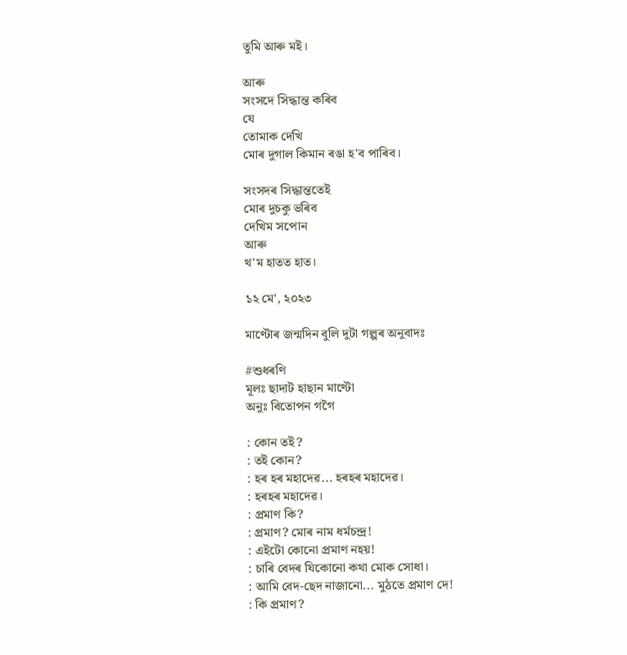তুমি আৰু মই।

আৰু
সংসদে সিদ্ধান্ত কৰিব
যে
তোমাক দেখি
মোৰ দুগাল কিমান ৰঙা হ'ব পাৰিব।

সংসদৰ সিদ্ধান্ততেই
মোৰ দুচকু ভৰিব
দেখিম সপোন
আৰু
থ'ম হাতত হাত।

১২ মে', ২০২৩

মাণ্টোৰ জন্মদিন বুলি দুটা গল্পৰ অনুবাদঃ

#শুধৰণি
মূলঃ ছাদাট হাছান মাণ্টো
অনুঃ বিতোপন গগৈ

: কোন তই?
: তই কোন?
: হৰ হৰ মহাদেৱ... হৰহৰ মহাদেৱ।
: হৰহৰ মহাদেৱ।
: প্ৰমাণ কি?
: প্ৰমাণ? মোৰ নাম ধৰ্মচন্দ্ৰ!
: এইটো কোনো প্ৰমাণ নহয়!
: চাৰি বেদৰ যিকোনো কথা মোক সোধা।
: আমি বেদ-ছেদ নাজানো... মুঠতে প্ৰমাণ দে!
: কি প্ৰমাণ?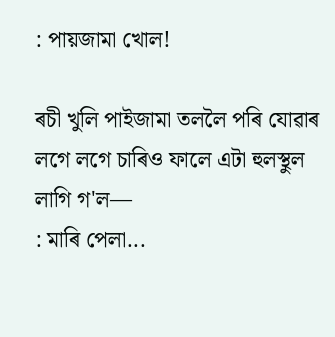: পায়জামা খোল!

ৰচী খুলি পাইজামা তললৈ পৰি যোৱাৰ লগে লগে চাৰিও ফালে এটা হুলস্থুল লাগি গ'ল—
: মাৰি পেলা...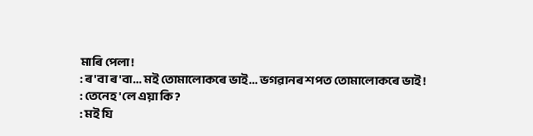মাৰি পেলা!
: ৰ'বা ৰ'বা... মই তোমালোকৰে ভাই... ভগৱানৰ শপত তোমালোকৰে ভাই!
: তেনেহ'লে এয়া কি?
: মই যি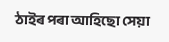ঠাইৰ পৰা আহিছো সেয়া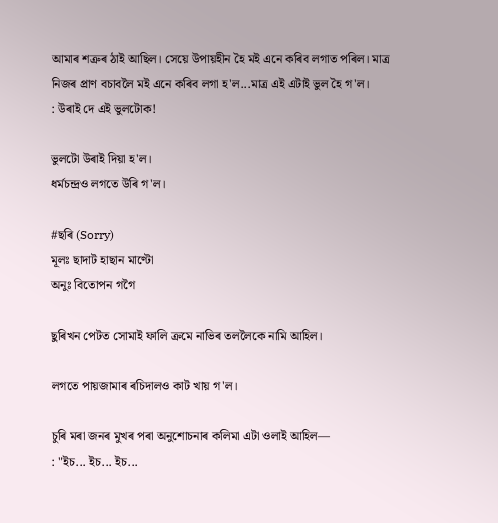আমাৰ শত্ৰুৰ ঠাই আছিল। সেয়ে উপায়হীন হৈ মই এনে কৰিব লগাত পৰিল। মাত্ৰ নিজৰ প্ৰাণ বচাবলৈ মই এনে কৰিব লগা হ'ল...মাত্ৰ এই এটাই ভুল হৈ গ'ল।
: উৰাই দে এই ভুলটোক!

ভুলটো উৰাই দিয়া হ'ল।
ধৰ্মচন্দ্ৰও লগতে উৰি গ'ল।

#ছৰি (Sorry)
মূলঃ ছাদাট হাছান মাণ্টো
অনুঃ বিতোপন গগৈ

ছুৰিখন পেটত সোমাই ফালি ক্ৰমে নাভিৰ তললৈকে নামি আহিল।

লগতে পায়জামাৰ ৰচিদালও কাট খায় গ'ল।

চুৰি মৰা জনৰ মুখৰ পৰা অনুশোচনাৰ কলিমা এটা ওলাই আহিল—
: "ইচ... ইচ... ইচ...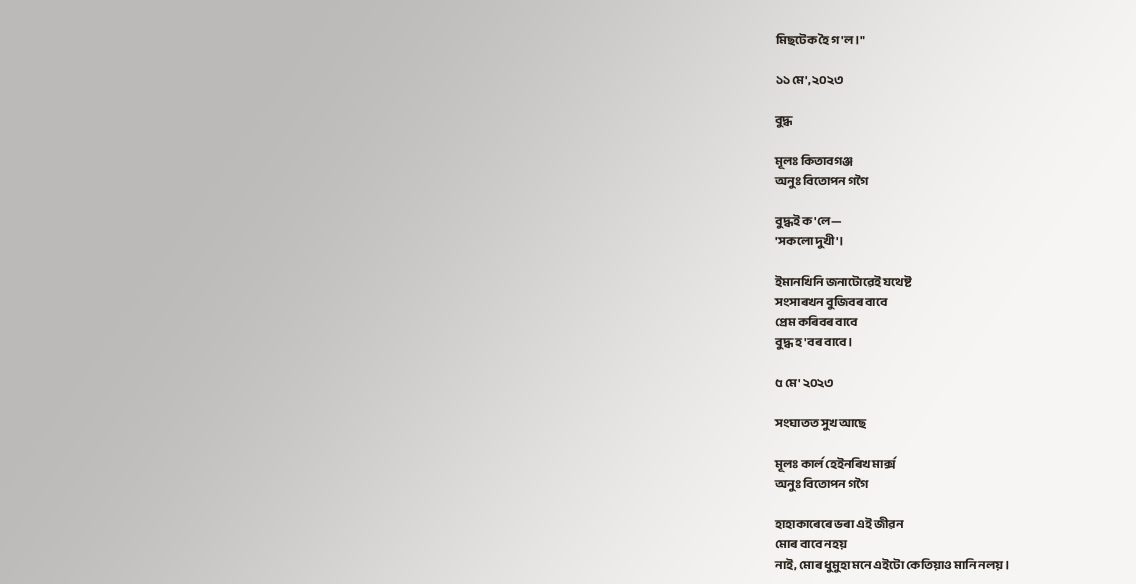মিছটেক হৈ গ'ল।"

১১ মে', ২০২৩

বুদ্ধ

মূলঃ কিতাবগঞ্জ
অনুঃ বিতোপন গগৈ

বুদ্ধই ক'লে—
'সকলো দুখী'।

ইমানখিনি জনাটোৱেই যথেষ্ট
সংসাৰখন বুজিবৰ বাবে
প্ৰেম কৰিবৰ বাবে
বুদ্ধ হ'বৰ বাবে।

৫ মে' ২০২৩

সংঘাতত সুখ আছে

মূলঃ কাৰ্ল হেইনৰিখ মাৰ্ক্স
অনুঃ বিতোপন গগৈ

হাহাকাৰেৰে ভৰা এই জীৱন
মোৰ বাবে নহয়
নাই, মোৰ ধুমুহা মনে এইটো কেতিয়াও মানি নলয়।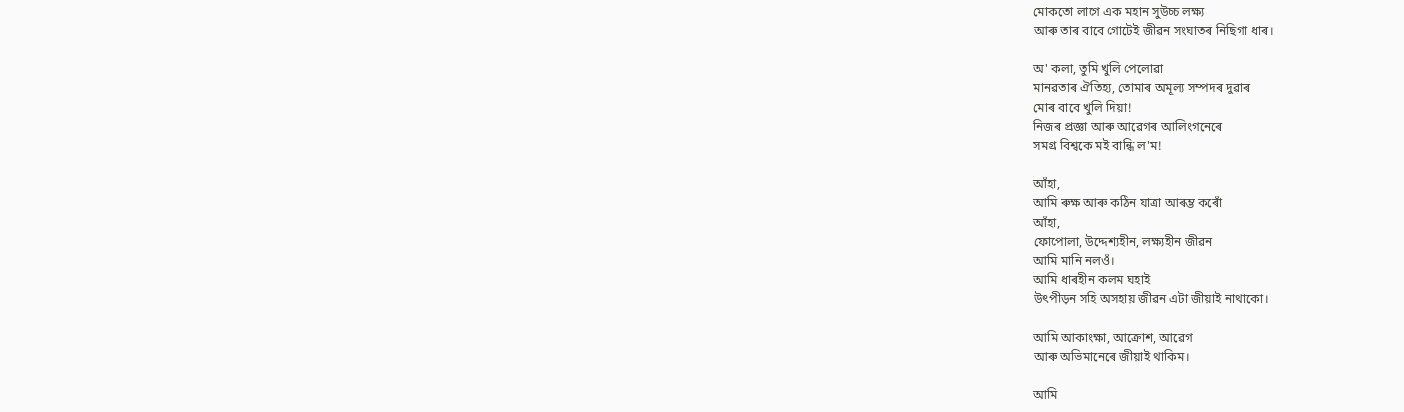মোকতো লাগে এক মহান সুউচ্চ লক্ষ্য
আৰু তাৰ বাবে গোটেই জীৱন সংঘাতৰ নিছিগা ধাৰ।

অ' কলা, তুমি খুলি পেলোৱা
মানৱতাৰ ঐতিহ্য, তোমাৰ অমূল্য সম্পদৰ দুৱাৰ
মোৰ বাবে খুলি দিয়া!
নিজৰ প্ৰজ্ঞা আৰু আৱেগৰ আলিংগনেৰে
সমগ্ৰ বিশ্বকে মই বান্ধি ল'ম!

আঁহা,
আমি ৰুক্ষ আৰু কঠিন যাত্ৰা আৰম্ভ কৰোঁ
আঁহা,
ফোপোলা, উদ্দেশ্যহীন, লক্ষ্যহীন জীৱন
আমি মানি নলওঁ।
আমি ধাৰহীন কলম ঘহাই
উৎপীড়ন সহি অসহায় জীৱন এটা জীয়াই নাথাকো।

আমি আকাংক্ষা, আক্ৰোশ, আৱেগ
আৰু অভিমানেৰে জীয়াই থাকিম।

আমি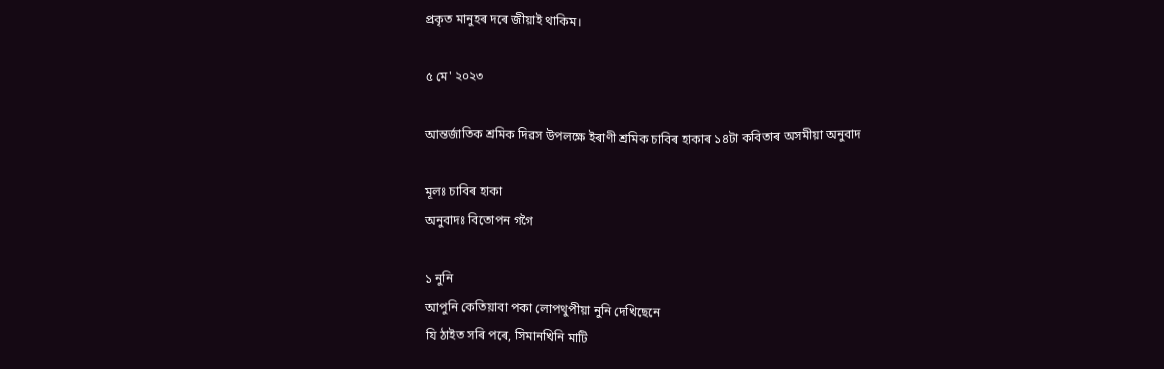প্ৰকৃত মানুহৰ দৰে জীয়াই থাকিম।

৫ মে' ২০২৩

আন্তৰ্জাতিক শ্ৰমিক দিৱস উপলক্ষে ইৰাণী শ্ৰমিক চাবিৰ হাকাৰ ১৪টা কবিতাৰ অসমীয়া অনুবাদ

মূলঃ চাবিৰ হাকা
অনুবাদঃ বিতোপন গগৈ

১ নুনি
আপুনি কেতিয়াবা পকা লোপথুপীয়া নুনি দেখিছেনে
যি ঠাইত সৰি পৰে, সিমানখিনি মাটি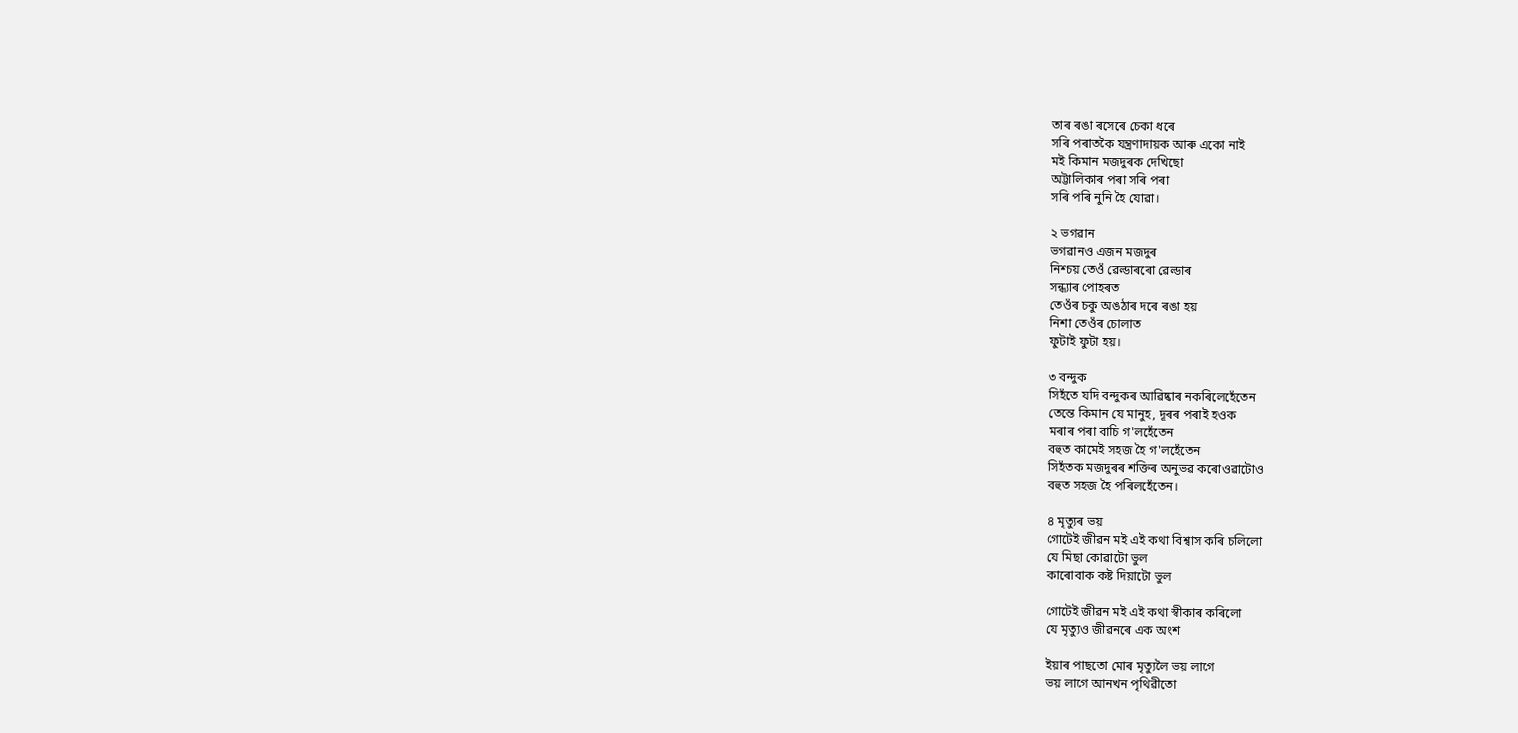তাৰ ৰঙা ৰসেৰে চেকা ধৰে
সৰি পৰাতকৈ যন্ত্ৰণাদায়ক আৰু একো নাই
মই কিমান মজদুৰক দেখিছো
অট্টালিকাৰ পৰা সৰি পৰা
সৰি পৰি নুনি হৈ যোৱা।

২ ভগৱান
ভগৱানও এজন মজদুৰ
নিশ্চয় তেওঁ ৱেল্ডাৰৰো ৱেল্ডাৰ
সন্ধ্যাৰ পোহৰত
তেওঁৰ চকু অঙঠাৰ দৰে ৰঙা হয়
নিশা তেওঁৰ চোলাত
ফুটাই ফুটা হয়।

৩ বন্দুক
সিহঁতে যদি বন্দুকৰ আৱিষ্কাৰ নকৰিলেহেঁতেন
তেন্তে কিমান যে মানুহ, দূৰৰ পৰাই হওক
মৰাৰ পৰা বাচি গ'লহেঁতেন
বহুত কামেই সহজ হৈ গ'লহেঁতেন
সিহঁতক মজদুৰৰ শক্তিৰ অনুভৱ কৰোওৱাটোও
বহুত সহজ হৈ পৰিলহেঁতেন।

৪ মৃত্যুৰ ভয়
গোটেই জীৱন মই এই কথা বিশ্বাস কৰি চলিলো
যে মিছা কোৱাটো ভুল
কাৰোবাক কষ্ট দিয়াটো ভুল

গোটেই জীৱন মই এই কথা স্বীকাৰ কৰিলো
যে মৃত্যুও জীৱনৰে এক অংশ

ইয়াৰ পাছতো মোৰ মৃত্যুলৈ ভয় লাগে
ভয় লাগে আনখন পৃথিৱীতো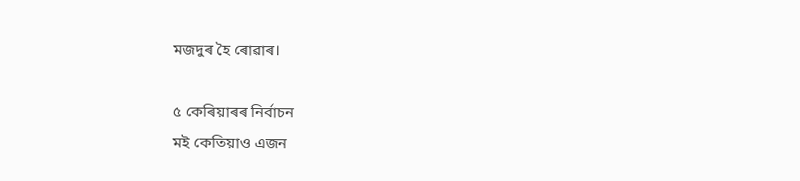মজদুৰ হৈ ৰোৱাৰ।

৫ কেৰিয়াৰৰ নিৰ্বাচন
মই কেতিয়াও এজন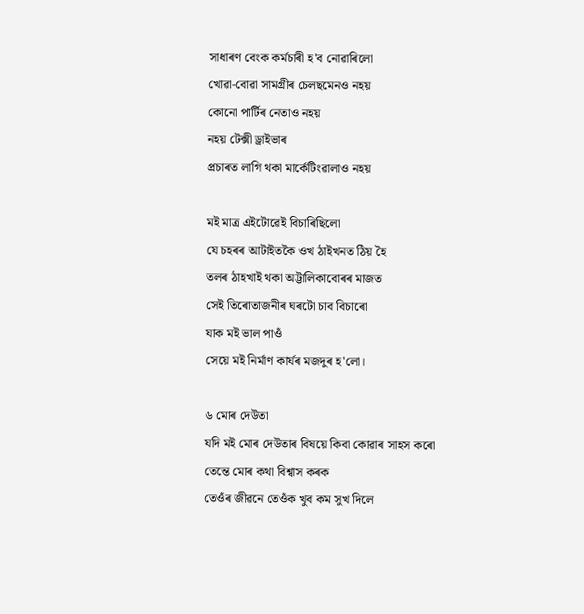সাধাৰণ বেংক কৰ্মচাৰী হ'ব নোৱাৰিলো
খোৱা-বোৱা সামগ্ৰীৰ চেলছমেনও নহয়
কোনো পাৰ্টিৰ নেতাও নহয়
নহয় টেক্সী ড্ৰাইভাৰ
প্ৰচাৰত লাগি থকা মাৰ্কেটিংৱালাও নহয়

মই মাত্ৰ এইটোৱেই বিচাৰিছিলো
যে চহৰৰ আটাইতকৈ ওখ ঠাইখনত ঠিয় হৈ
তলৰ ঠাহখাই থকা অট্টালিকাবোৰৰ মাজত
সেই তিৰোতাজনীৰ ঘৰটো চাব বিচাৰো
যাক মই ভাল পাওঁ
সেয়ে মই নিৰ্মাণ কাৰ্যৰ মজদুৰ হ'লো।

৬ মোৰ দেউতা
যদি মই মোৰ দেউতাৰ বিষয়ে কিবা কোৱাৰ সাহস কৰো
তেন্তে মোৰ কথা বিশ্বাস কৰক
তেওঁৰ জীৱনে তেওঁক খুব কম সুখ দিলে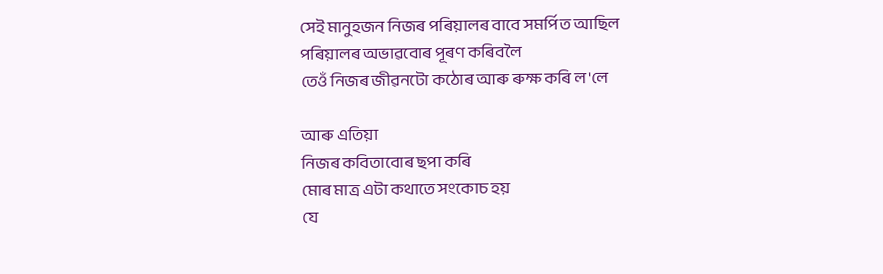সেই মানুহজন নিজৰ পৰিয়ালৰ বাবে সমৰ্পিত আছিল
পৰিয়ালৰ অভাৱবোৰ পূৰণ কৰিবলৈ
তেওঁ নিজৰ জীৱনটো কঠোৰ আৰু ৰুক্ষ কৰি ল'লে

আৰু এতিয়া
নিজৰ কবিতাবোৰ ছপা কৰি
মোৰ মাত্ৰ এটা কথাতে সংকোচ হয়
যে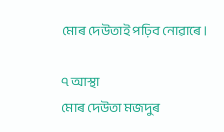মোৰ দেউতাই পঢ়িব নোৱাৰে।

৭ আস্থা
মোৰ দেউতা মজদুৰ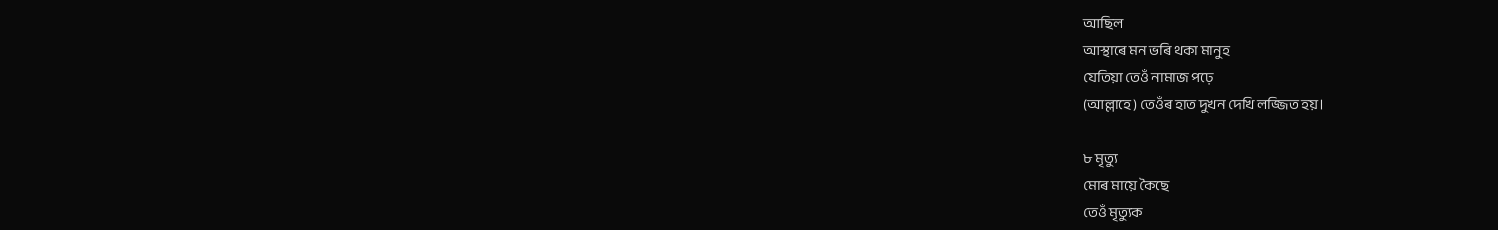আছিল
আস্থাৰে মন ভৰি থকা মানুহ
যেতিয়া তেওঁ নামাজ পঢ়ে
(আল্লাহে) তেওঁৰ হাত দুখন দেখি লজ্জিত হয়।

৮ মৃত্যু
মোৰ মায়ে কৈছে
তেওঁ মৃত্যুক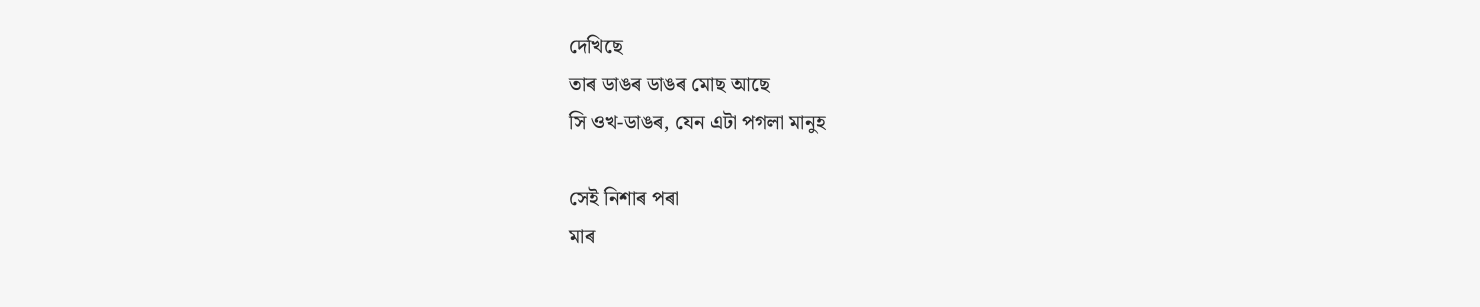দেখিছে
তাৰ ডাঙৰ ডাঙৰ মোছ আছে
সি ওখ-ডাঙৰ, যেন এটা পগলা মানুহ

সেই নিশাৰ পৰা
মাৰ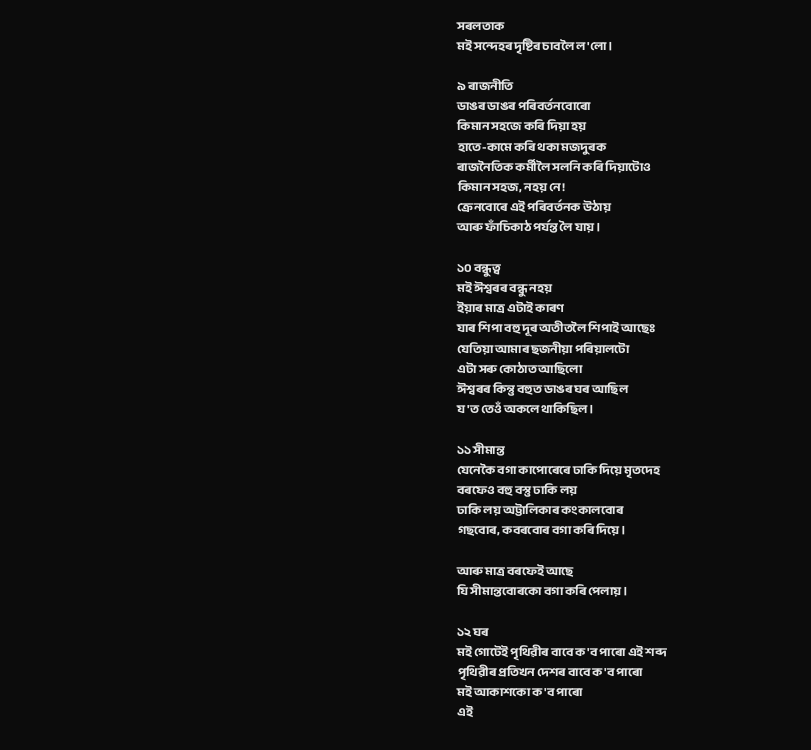সৰলতাক
মই সন্দেহৰ দৃষ্টিৰ চাবলৈ ল'লো।

৯ ৰাজনীতি
ডাঙৰ ডাঙৰ পৰিবৰ্তনবোৰো
কিমান সহজে কৰি দিয়া হয়
হাতে-কামে কৰি থকা মজদুৰক
ৰাজনৈতিক কৰ্মীলৈ সলনি কৰি দিয়াটোও
কিমান সহজ, নহয় নে!
ক্ৰেনবোৰে এই পৰিবৰ্তনক উঠায়
আৰু ফাঁচিকাঠ পৰ্যন্ত লৈ যায়।

১০ বন্ধুত্ব
মই ঈশ্বৰৰ বন্ধু নহয়
ইয়াৰ মাত্ৰ এটাই কাৰণ
যাৰ শিপা বহু দূৰ অতীতলৈ শিপাই আছেঃ
যেতিয়া আমাৰ ছজনীয়া পৰিয়ালটো
এটা সৰু কোঠাত আছিলো
ঈশ্বৰৰ কিন্তু বহুত ডাঙৰ ঘৰ আছিল
য'ত তেওঁ অকলে থাকিছিল।

১১ সীমান্ত
যেনেকৈ বগা কাপোৰেৰে ঢাকি দিয়ে মৃতদেহ
বৰফেও বহু বস্তু ঢাকি লয়
ঢাকি লয় অট্টালিকাৰ কংকালবোৰ
গছবোৰ, কবৰবোৰ বগা কৰি দিয়ে।

আৰু মাত্ৰ বৰফেই আছে
যি সীমান্তবোৰকো বগা কৰি পেলায়।

১২ ঘৰ
মই গোটেই পৃথিৱীৰ বাবে ক'ব পাৰো এই শব্দ
পৃথিৱীৰ প্ৰতিখন দেশৰ বাবে ক'ব পাৰো
মই আকাশকো ক'ব পাৰো
এই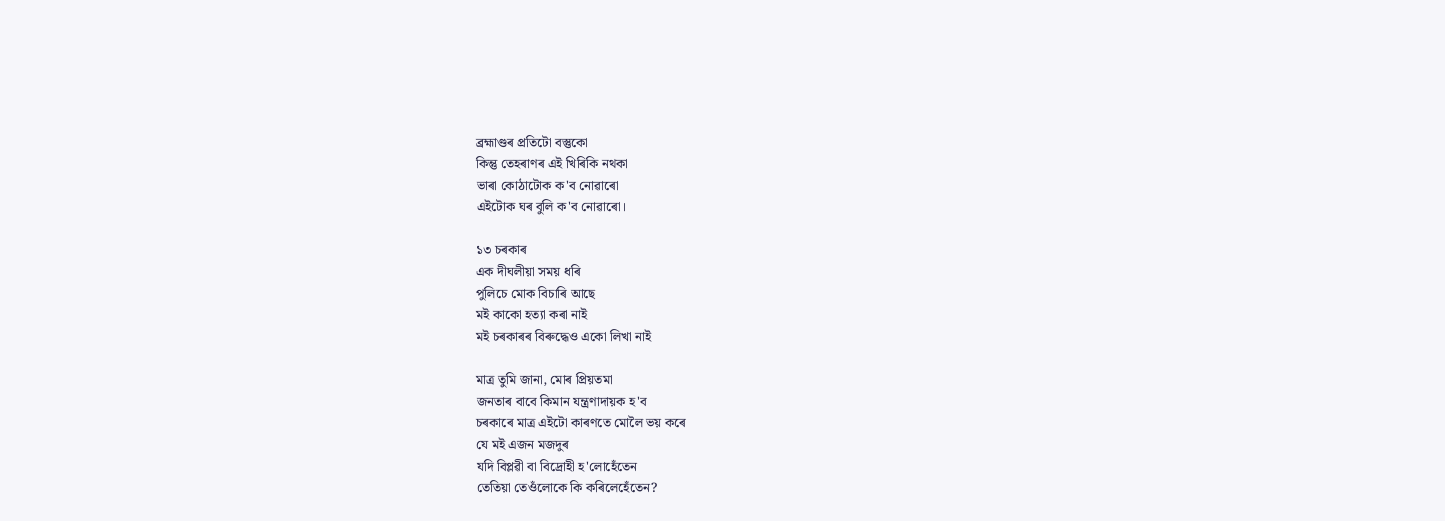ব্ৰহ্মাণ্ডৰ প্ৰতিটো বস্তুকো
কিন্তু তেহৰাণৰ এই খিৰিকি নথকা
ভাৰা কোঠাটোক ক'ব নোৱাৰো
এইটোক ঘৰ বুলি ক'ব নোৱাৰো।

১৩ চৰকাৰ
এক দীঘলীয়া সময় ধৰি
পুলিচে মোক বিচাৰি আছে
মই কাকো হত্যা কৰা নাই
মই চৰকাৰৰ বিৰুদ্ধেও একো লিখা নাই

মাত্ৰ তুমি জানা, মোৰ প্ৰিয়তমা
জনতাৰ বাবে কিমান যন্ত্ৰণাদায়ক হ'ব
চৰকাৰে মাত্ৰ এইটো কাৰণতে মোলৈ ভয় কৰে
যে মই এজন মজদুৰ
যদি বিপ্লৱী বা বিদ্ৰোহী হ'লোহেঁতেন
তেতিয়া তেওঁলোকে কি কৰিলেহেঁতেন?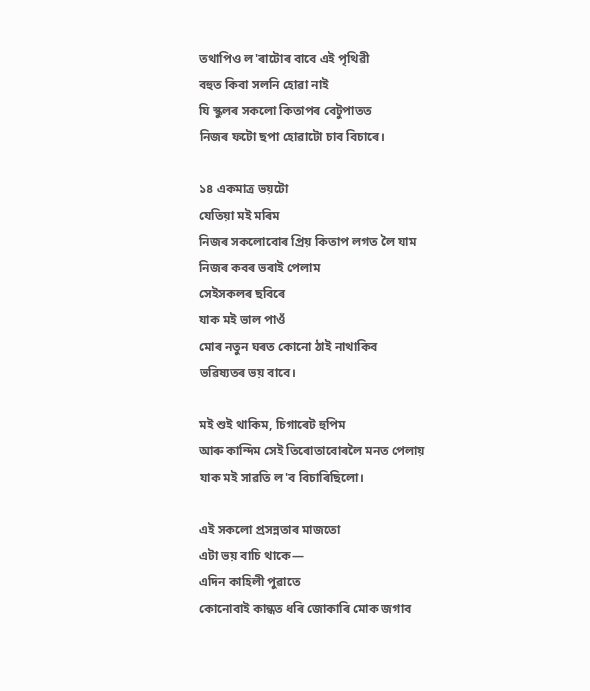তথাপিও ল'ৰাটোৰ বাবে এই পৃথিৱী
বহুত কিবা সলনি হোৱা নাই
যি স্কুলৰ সকলো কিতাপৰ বেটুপাতত
নিজৰ ফটো ছপা হোৱাটো চাব বিচাৰে।

১৪ একমাত্ৰ ভয়টো
যেতিয়া মই মৰিম
নিজৰ সকলোবোৰ প্ৰিয় কিতাপ লগত লৈ যাম
নিজৰ কবৰ ভৰাই পেলাম
সেইসকলৰ ছবিৰে
যাক মই ভাল পাওঁ
মোৰ নতুন ঘৰত কোনো ঠাই নাথাকিব
ভৱিষ্যতৰ ভয় বাবে।

মই শুই থাকিম, চিগাৰেট হুপিম
আৰু কান্দিম সেই তিৰোতাবোৰলৈ মনত পেলায়
যাক মই সাৱতি ল'ব বিচাৰিছিলো।

এই সকলো প্ৰসন্নতাৰ মাজতো
এটা ভয় বাচি থাকে—
এদিন কাহিলী পুৱাতে
কোনোবাই কান্ধত ধৰি জোকাৰি মোক জগাব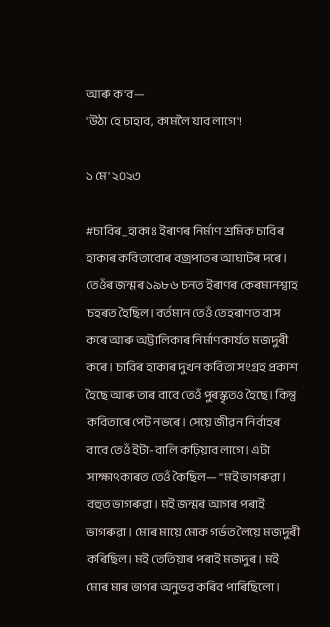আৰু ক'ব—
'উঠা হে চাহাব, কামলৈ যাব লাগে'!

১ মে' ২০২৩

#চাবিৰ_হাকাঃ ইৰাণৰ নিৰ্মাণ শ্ৰমিক চাবিৰ হাকাৰ কবিতাবোৰ বজ্ৰপাতৰ আঘাটৰ দৰে। তেওঁৰ জন্মৰ ১৯৮৬ চনত ইৰাণৰ কেৰমানশ্বাহ চহৰত হৈছিল। বৰ্তমান তেওঁ তেহৰাণত বাস কৰে আৰু অট্টালিকাৰ নিৰ্মাণকাৰ্যত মজদুৰী কৰে। চাবিৰ হাকাৰ দুখন কবিতা সংগ্ৰহ প্ৰকাশ হৈছে আৰু তাৰ বাবে তেওঁ পুৰস্কৃতও হৈছে। কিন্তু কবিতাৰে পেট নভৰে। সেয়ে জীৱন নিৰ্বাহৰ বাবে তেওঁ ইটা-বালি কঢ়িয়াব লাগে। এটা সাক্ষাৎকাৰত তেওঁ কৈছিল— "মই ভাগৰুৱা। বহুত ভাগৰুৱা। মই জন্মৰ আগৰ পৰাই ভাগৰুৱা। মোৰ মায়ে মোক গৰ্ভত লৈয়ে মজদুৰী কৰিছিল। মই তেতিয়াৰ পৰাই মজদুৰ। মই মোৰ মাৰ ভাগৰ অনুভৱ কৰিব পাৰিছিলো।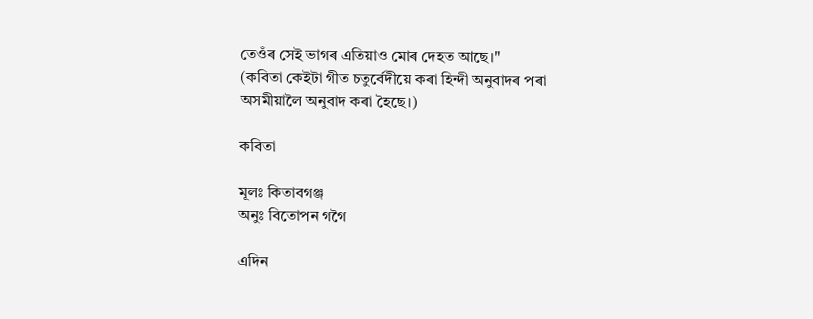তেওঁৰ সেই ভাগৰ এতিয়াও মোৰ দেহত আছে।"
(কবিতা কেইটা গীত চতুৰ্বেদীয়ে কৰা হিন্দী অনুবাদৰ পৰা অসমীয়ালৈ অনুবাদ কৰা হৈছে।)

কবিতা

মূলঃ কিতাবগঞ্জ
অনুঃ বিতোপন গগৈ

এদিন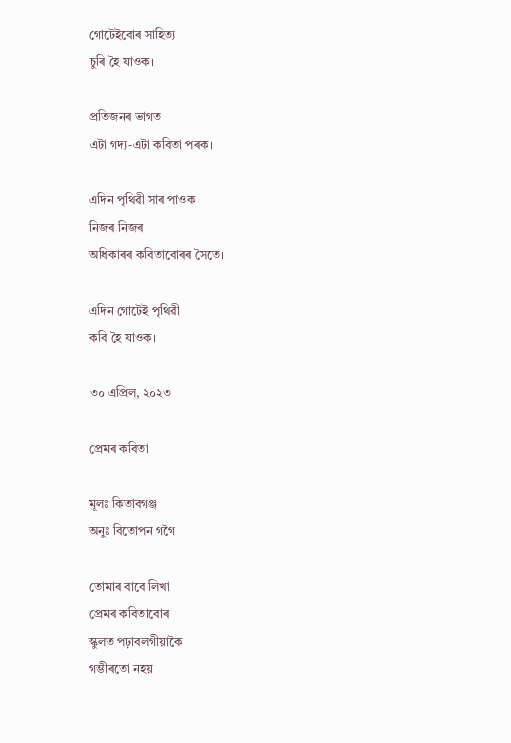গোটেইবোৰ সাহিত্য
চুৰি হৈ যাওক।

প্ৰতিজনৰ ভাগত
এটা গদ্য-এটা কবিতা পৰক।

এদিন পৃথিৱী সাৰ পাওক
নিজৰ নিজৰ
অধিকাৰৰ কবিতাবোৰৰ সৈতে।

এদিন গোটেই পৃথিৱী
কবি হৈ যাওক।

৩০ এপ্ৰিল, ২০২৩

প্ৰেমৰ কবিতা

মূলঃ কিতাবগঞ্জ
অনুঃ বিতোপন গগৈ

তোমাৰ বাবে লিখা
প্ৰেমৰ কবিতাবোৰ
স্কুলত পঢ়াবলগীয়াকৈ
গম্ভীৰতো নহয়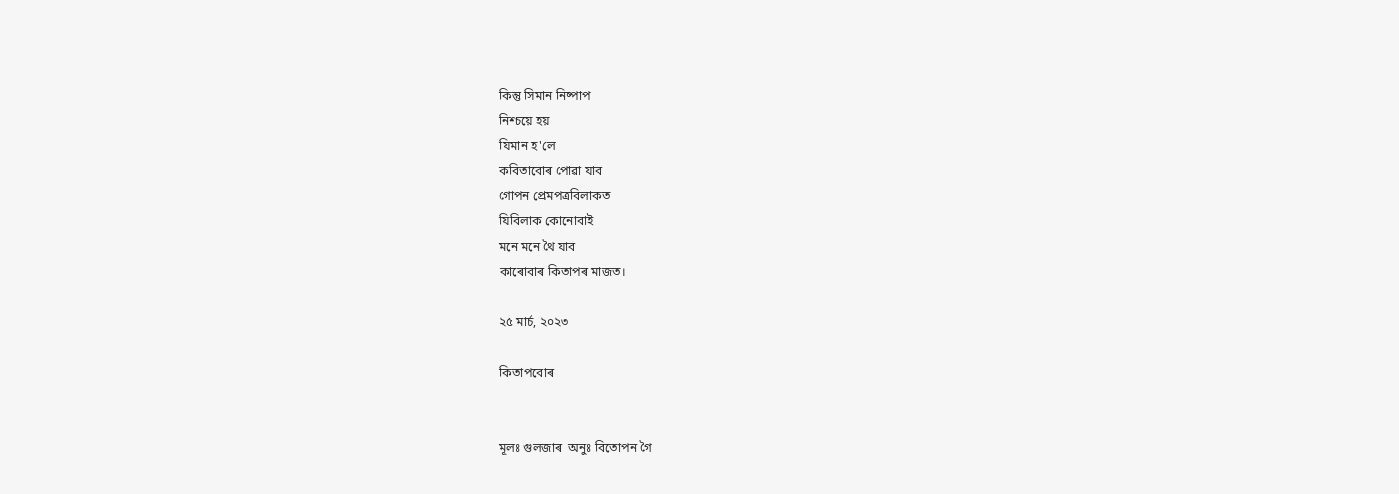কিন্তু সিমান নিষ্পাপ
নিশ্চয়ে হয়
যিমান হ'লে
কবিতাবোৰ পোৱা যাব
গোপন প্ৰেমপত্ৰবিলাকত
যিবিলাক কোনোবাই
মনে মনে থৈ যাব
কাৰোবাৰ কিতাপৰ মাজত।

২৫ মাৰ্চ, ২০২৩

কিতাপবোৰ


মূলঃ গুলজাৰ  অনুঃ বিতোপন গৈ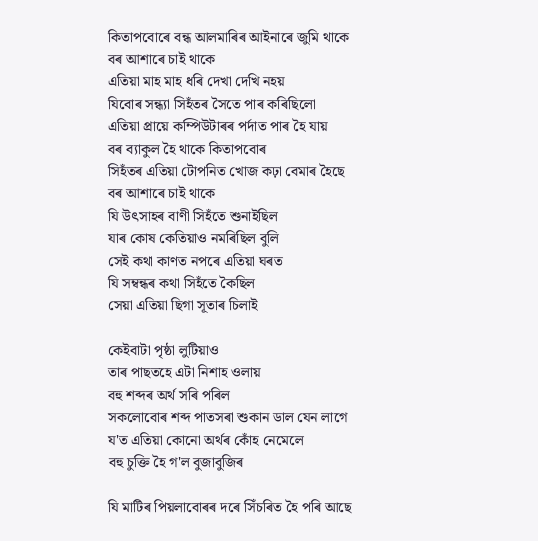কিতাপবোৰে বন্ধ আলমাৰিৰ আইনাৰে জুমি থাকে
বৰ আশাৰে চাই থাকে
এতিয়া মাহ মাহ ধৰি দেখা দেখি নহয়
যিবোৰ সন্ধ্যা সিহঁতৰ সৈতে পাৰ কৰিছিলো
এতিয়া প্ৰায়ে কম্পিউটাৰৰ পৰ্দাত পাৰ হৈ যায়
বৰ ব্যাকুল হৈ থাকে কিতাপবোৰ
সিহঁতৰ এতিয়া টোপনিত খোজ কঢ়া বেমাৰ হৈছে
বৰ আশাৰে চাই থাকে
যি উৎসাহৰ বাণী সিহঁতে শুনাইছিল
যাৰ কোষ কেতিয়াও নমৰিছিল বুলি
সেই কথা কাণত নপৰে এতিয়া ঘৰত
যি সম্বন্ধৰ কথা সিহঁতে কৈছিল
সেয়া এতিয়া ছিগা সূতাৰ চিলাই

কেইবাটা পৃষ্ঠা লুটিয়াও
তাৰ পাছতহে এটা নিশাহ ওলায়
বহু শব্দৰ অৰ্থ সৰি পৰিল
সকলোবোৰ শব্দ পাতসৰা শুকান ডাল যেন লাগে
য'ত এতিয়া কোনো অৰ্থৰ কোঁহ নেমেলে
বহু চুক্তি হৈ গ'ল বুজাবুজিৰ

যি মাটিৰ পিয়লাবোৰৰ দৰে সিঁচৰিত হৈ পৰি আছে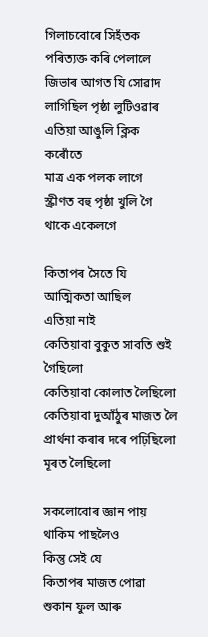গিলাচবোৰে সিহঁতক পৰিত্যক্ত কৰি পেলালে
জিভাৰ আগত যি সোৱাদ লাগিছিল পৃষ্ঠা লুটিওৱাৰ
এতিয়া আঙুলি ক্লিক কৰোঁতে
মাত্ৰ এক পলক লাগে
স্ক্ৰীণত বহু পৃষ্ঠা খুলি গৈ থাকে একেলগে

কিতাপৰ সৈতে যি আত্মিকতা আছিল
এতিয়া নাই
কেতিয়াবা বুকুত সাবতি শুই গৈছিলো
কেতিয়াবা কোলাত লৈছিলো
কেতিয়াবা দুআঁঠুৰ মাজত লৈ
প্ৰাৰ্থনা কৰাৰ দৰে পঢ়িছিলো
মূৰত লৈছিলো

সকলোবোৰ জ্ঞান পায় থাকিম পাছলৈও
কিন্তু সেই যে
কিতাপৰ মাজত পোৱা শুকান ফুল আৰু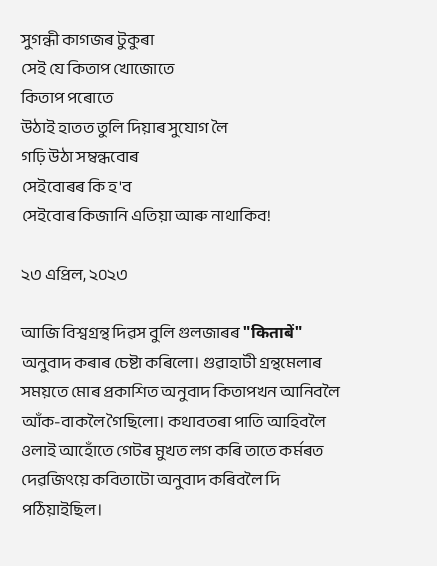সুগন্ধী কাগজৰ টুকুৰা
সেই যে কিতাপ খোজোতে
কিতাপ পৰোতে
উঠাই হাতত তুলি দিয়াৰ সুযোগ লৈ
গঢ়ি উঠা সম্বন্ধবোৰ
সেইবোৰৰ কি হ'ব
সেইবোৰ কিজানি এতিয়া আৰু নাথাকিব!

২৩ এপ্ৰিল, ২০২৩

আজি বিশ্বগ্ৰন্থ দিৱস বুলি গুলজাৰৰ "किताबें" অনুবাদ কৰাৰ চেষ্টা কৰিলো। গুৱাহাটী গ্ৰন্থমেলাৰ সময়তে মোৰ প্ৰকাশিত অনুবাদ কিতাপখন আনিবলৈ আঁক-বাকলৈ গৈছিলো। কথাবতৰা পাতি আহিবলৈ ওলাই আহোঁতে গেটৰ মুখত লগ কৰি তাতে কৰ্মৰত দেৱজিৎয়ে কবিতাটো অনুবাদ কৰিবলৈ দি পঠিয়াইছিল।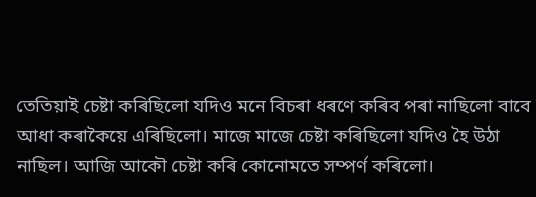তেতিয়াই চেষ্টা কৰিছিলো যদিও মনে বিচৰা ধৰণে কৰিব পৰা নাছিলো বাবে আধা কৰাকৈয়ে এৰিছিলো। মাজে মাজে চেষ্টা কৰিছিলো যদিও হৈ উঠা নাছিল। আজি আকৌ চেষ্টা কৰি কোনোমতে সম্পৰ্ণ কৰিলো।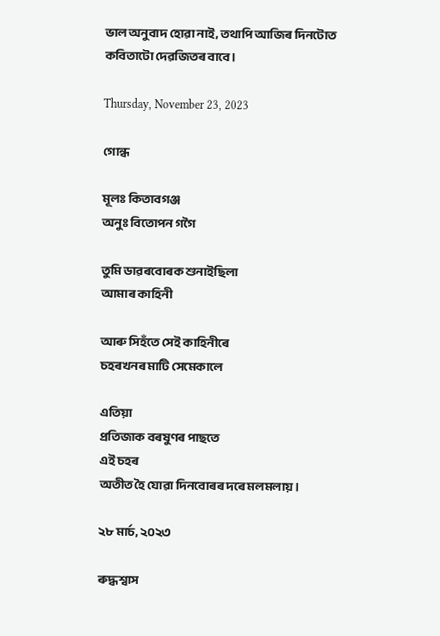ভাল অনুবাদ হোৱা নাই, তথাপি আজিৰ দিনটোত কবিতাটো দেৱজিতৰ বাবে।

Thursday, November 23, 2023

গোন্ধ

মূলঃ কিতাবগঞ্জ
অনুঃ বিতোপন গগৈ

তুমি ডাৱৰবোৰক শুনাইছিলা
আমাৰ কাহিনী

আৰু সিহঁতে সেই কাহিনীৰে
চহৰখনৰ মাটি সেমেকালে

এতিয়া
প্ৰতিজাক বৰষুণৰ পাছতে
এই চহৰ
অতীত হৈ যোৱা দিনবোৰৰ দৰে মলমলায়।

২৮ মাৰ্চ, ২০২৩

ৰুদ্ধশ্বাস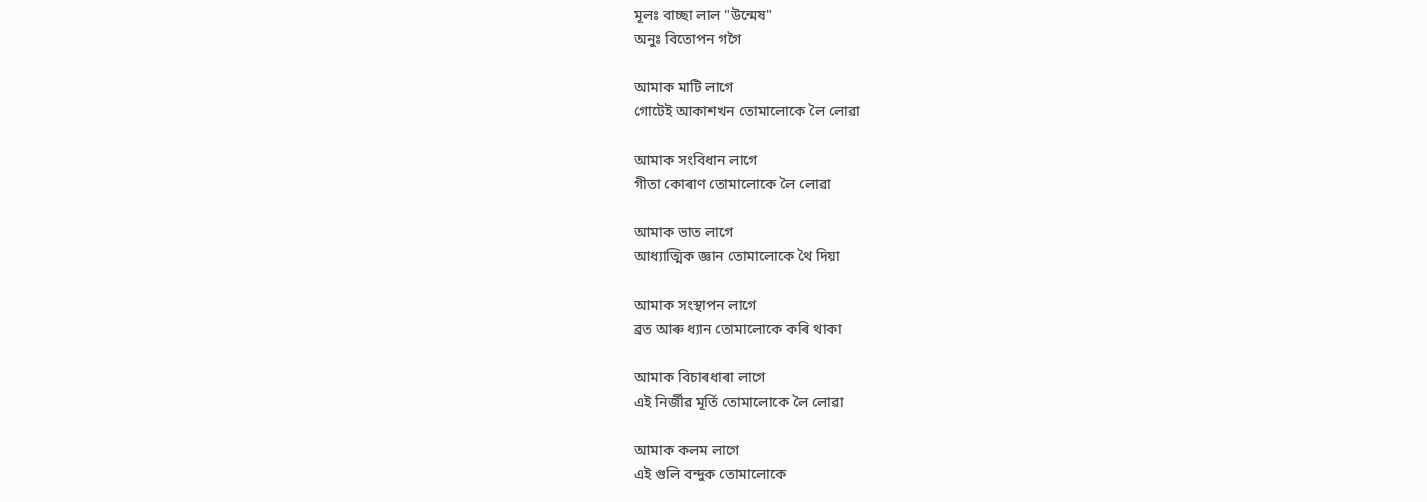মূলঃ বাচ্ছা লাল "উন্মেষ"
অনুঃ বিতোপন গগৈ

আমাক মাটি লাগে
গোটেই আকাশখন তোমালোকে লৈ লোৱা

আমাক সংবিধান লাগে
গীতা কোৰাণ তোমালোকে লৈ লোৱা

আমাক ভাত লাগে
আধ্যাত্মিক জ্ঞান তোমালোকে থৈ দিয়া

আমাক সংস্থাপন লাগে
ব্ৰত আৰু ধ্যান তোমালোকে কৰি থাকা

আমাক বিচাৰধাৰা লাগে
এই নিৰ্জীৱ মূৰ্তি তোমালোকে লৈ লোৱা

আমাক কলম লাগে
এই গুলি বন্দুক তোমালোকে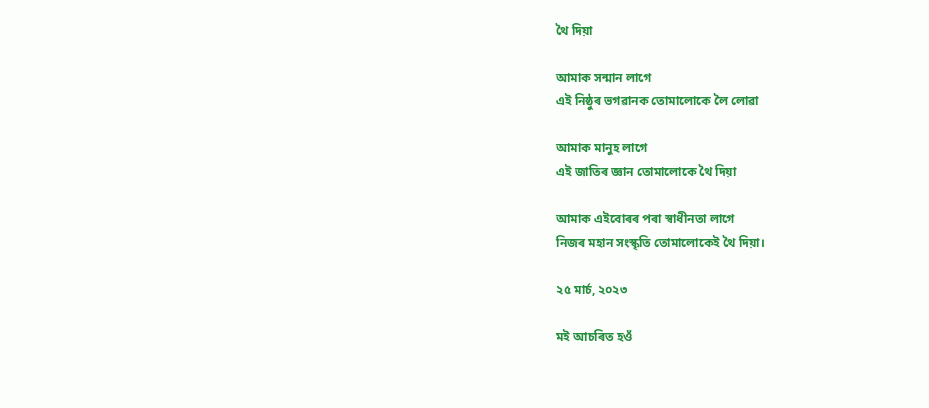থৈ দিয়া

আমাক সন্মান লাগে
এই নিষ্ঠুৰ ভগৱানক তোমালোকে লৈ লোৱা

আমাক মানুহ লাগে
এই জাতিৰ জ্ঞান তোমালোকে থৈ দিয়া

আমাক এইবোৰৰ পৰা স্বাধীনতা লাগে
নিজৰ মহান সংস্কৃতি তোমালোকেই থৈ দিয়া।

২৫ মাৰ্চ, ২০২৩

মই আচৰিত হওঁ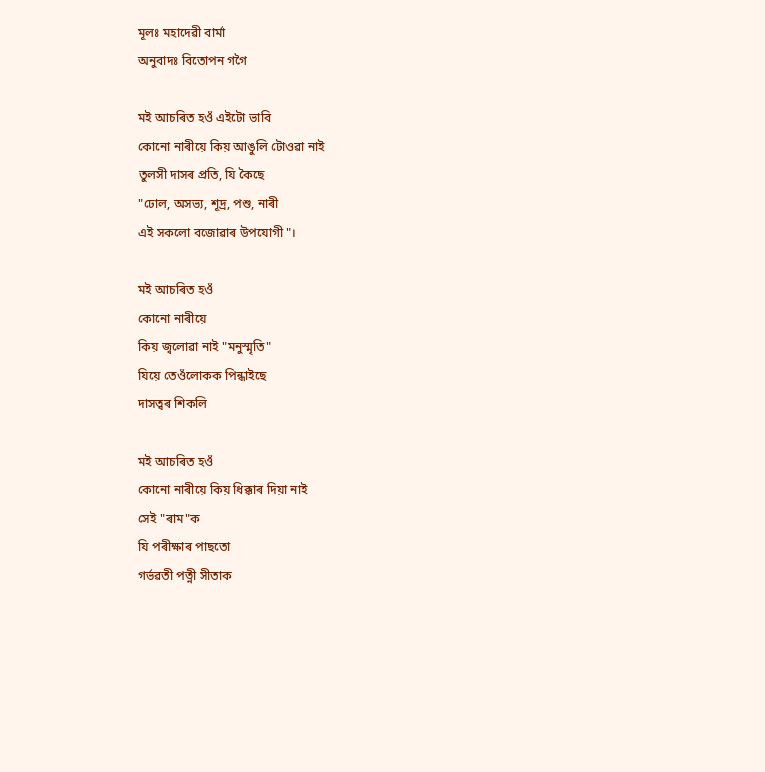মূলঃ মহাদেৱী বাৰ্মা
অনুবাদঃ বিতোপন গগৈ

মই আচৰিত হওঁ এইটো ভাবি
কোনো নাৰীয়ে কিয় আঙুলি টোওৱা নাই
তুলসী দাসৰ প্ৰতি, যি কৈছে
"ঢোল, অসভ্য, শূদ্ৰ, পশু, নাৰী
এই সকলো বজোৱাৰ উপযোগী"।

মই আচৰিত হওঁ
কোনো নাৰীয়ে
কিয় জ্বলোৱা নাই "মনুস্মৃতি"
যিয়ে তেওঁলোকক পিন্ধাইছে
দাসত্বৰ শিকলি

মই আচৰিত হওঁ
কোনো নাৰীয়ে কিয় ধিক্কাৰ দিয়া নাই
সেই "ৰাম"ক
যি পৰীক্ষাৰ পাছতো
গৰ্ভৱতী পত্নী সীতাক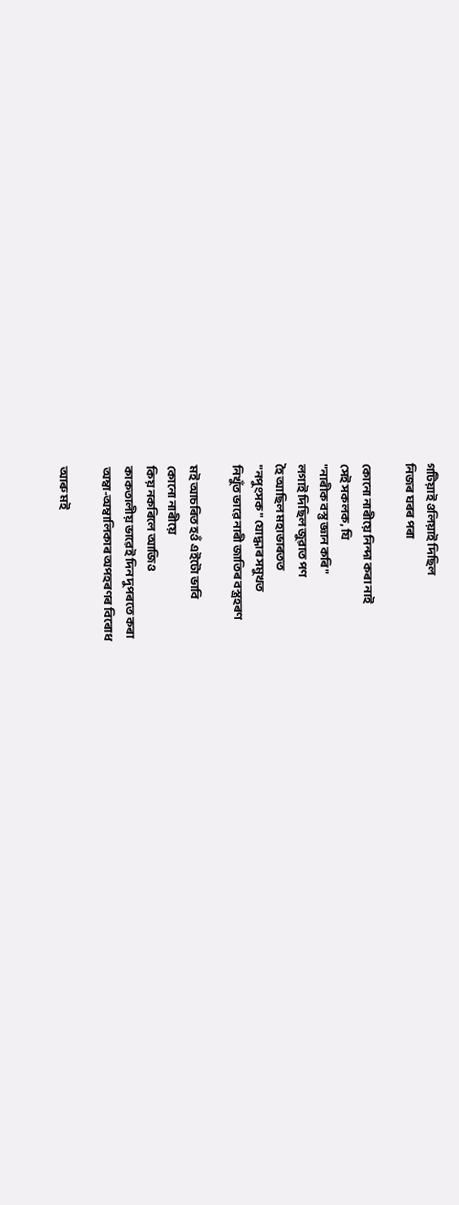গটিয়াই ওলিয়াই দিছিল
নিজৰ ঘৰৰ পৰা

কোনো নাৰীয়ে নিন্দা কৰা নাই
সেই সকলক, যি
"নাৰীক বস্তু জ্ঞান কৰি"
লগাই দিছিল জুৱাত পণ
হৈ আছিল মহাভাৰতত
"নপুংসক" যোদ্ধাৰ সমুখত
নিখুঁত ভাৱে নাৰী জাতিৰ বস্ত্ৰহৰণ

মই আচৰিত হওঁ এইটো ভাবি
কোনো নাৰীয়ে
কিয় নকৰিলে আজিও
কাকতালীয় ভাৱেই দিন দুপৰতে কৰা
অম্বা-অম্বালিকাৰ অপহৰণৰ বিৰোধ

আৰু মই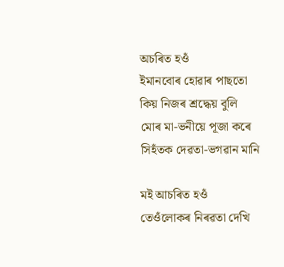অচৰিত হওঁ
ইমানবোৰ হোৱাৰ পাছতো
কিয় নিজৰ শ্ৰদ্ধেয় বুলি
মোৰ মা-ভনীয়ে পূজা কৰে
সিহঁতক দেৱতা-ভগৱান মানি

মই আচৰিত হওঁ
তেওঁলোকৰ নিৰৱতা দেখি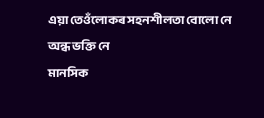এয়া তেওঁলোকৰ সহনশীলতা বোলো নে
অন্ধ ভক্তি নে
মানসিক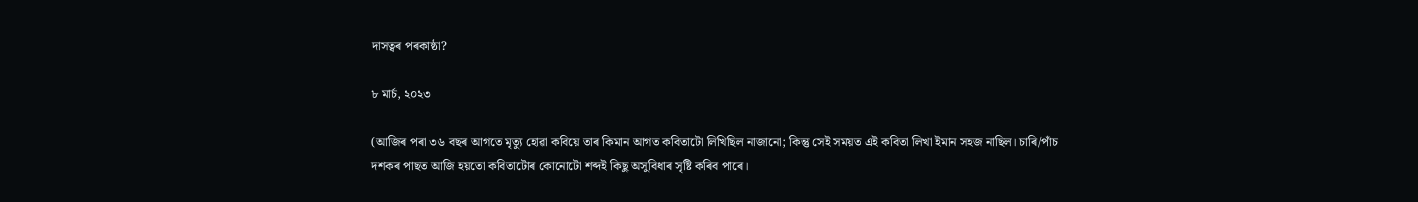দাসত্বৰ পৰকাষ্ঠা?

৮ মাৰ্চ, ২০২৩

(আজিৰ পৰা ৩৬ বছৰ আগতে মৃত্যু হোৱা কবিয়ে তাৰ কিমান আগত কবিতাটো লিখিছিল নাজানো; কিন্তু সেই সময়ত এই কবিতা লিখা ইমান সহজ নাছিল। চাৰি/পাঁচ দশকৰ পাছত আজি হয়তো কবিতাটোৰ কোনোটো শব্দই কিছু অসুবিধাৰ সৃষ্টি কৰিব পাৰে।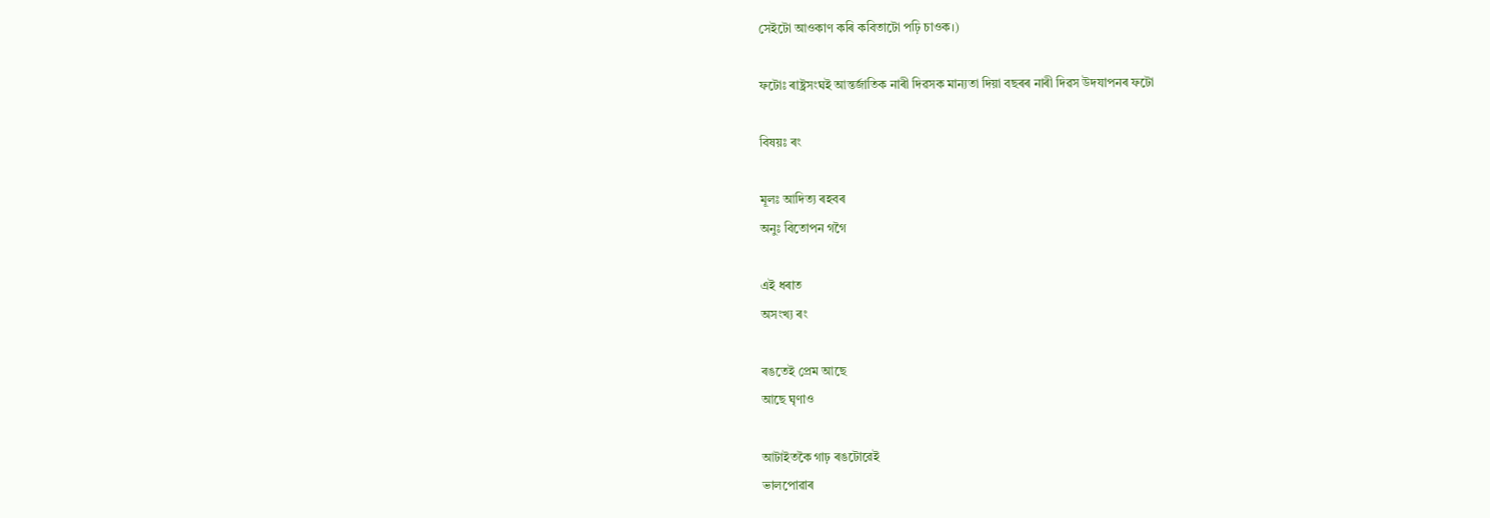সেইটো আওকাণ কৰি কবিতাটো পঢ়ি চাওক।)

ফটোঃ ৰাষ্ট্ৰসংঘই আন্তৰ্জাতিক নাৰী দিৱসক মান্যতা দিয়া বছৰৰ নাৰী দিৱস উদযাপনৰ ফটো

বিষয়ঃ ৰং

মূলঃ আদিত্য ৰহবৰ
অনুঃ বিতোপন গগৈ

এই ধৰাত
অসংখ্য ৰং

ৰঙতেই প্ৰেম আছে
আছে ঘৃণাও

আটাইতকৈ গাঢ় ৰঙটোৱেই
ভালপোৱাৰ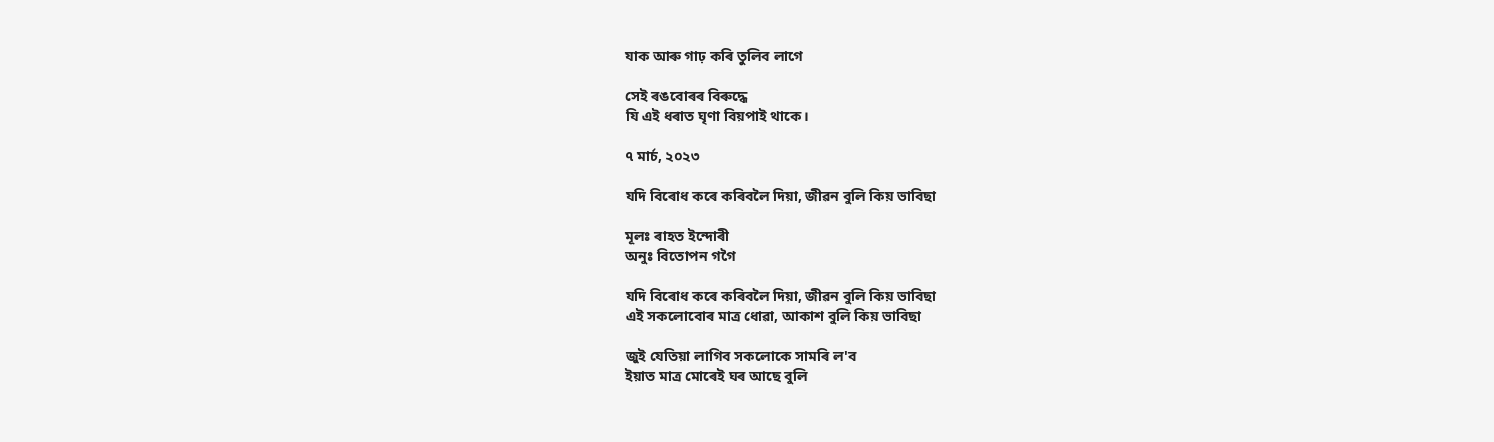যাক আৰু গাঢ় কৰি তুলিব লাগে

সেই ৰঙবোৰৰ বিৰুদ্ধে
যি এই ধৰাত ঘৃণা বিয়পাই থাকে।

৭ মাৰ্চ, ২০২৩

যদি বিৰোধ কৰে কৰিবলৈ দিয়া, জীৱন বুলি কিয় ভাবিছা

মূলঃ ৰাহত ইন্দোৰী
অনুঃ বিতোপন গগৈ

যদি বিৰোধ কৰে কৰিবলৈ দিয়া, জীৱন বুলি কিয় ভাবিছা
এই সকলোবোৰ মাত্ৰ ধোৱা, আকাশ বুলি কিয় ভাবিছা

জুই যেতিয়া লাগিব সকলোকে সামৰি ল'ব
ইয়াত মাত্ৰ মোৰেই ঘৰ আছে বুলি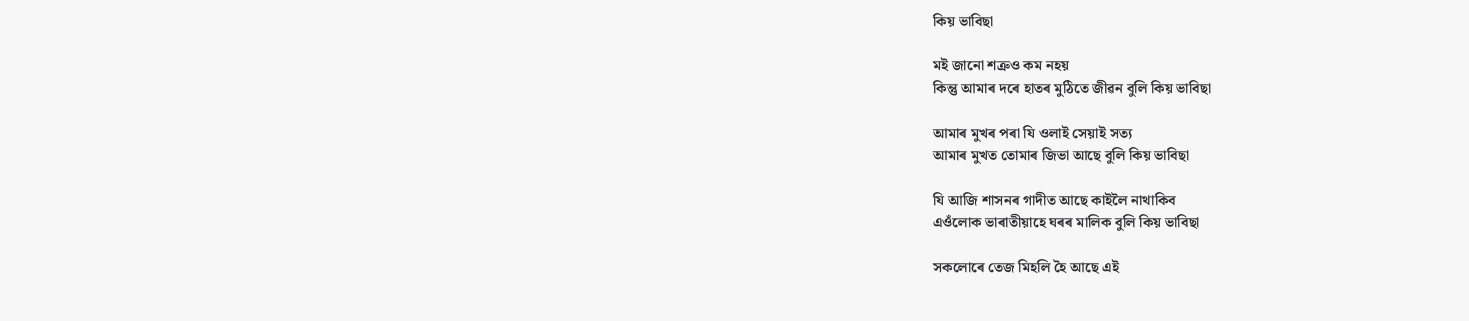কিয় ভাবিছা

মই জানো শত্ৰুও কম নহয়
কিন্তু আমাৰ দৰে হাতৰ মুঠিতে জীৱন বুলি কিয় ভাবিছা

আমাৰ মুখৰ পৰা যি ওলাই সেয়াই সত্য
আমাৰ মুখত তোমাৰ জিভা আছে বুলি কিয় ভাবিছা

যি আজি শাসনৰ গাদীত আছে কাইলৈ নাথাকিব
এওঁলোক ভাৰাতীয়াহে ঘৰৰ মালিক বুলি কিয় ভাবিছা

সকলোৰে তেজ মিহলি হৈ আছে এই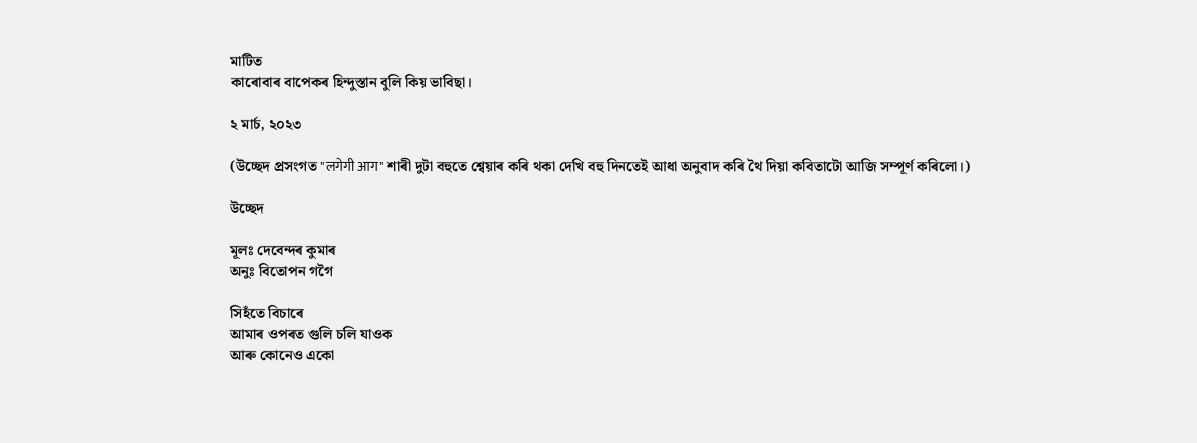মাটিত
কাৰোবাৰ বাপেকৰ হিন্দুস্তান বুলি কিয় ভাবিছা।

২ মাৰ্চ, ২০২৩

(উচ্ছেদ প্ৰসংগত "लगेगी आग" শাৰী দুটা বহুতে শ্বেয়াৰ কৰি থকা দেখি বহু দিনতেই আধা অনুবাদ কৰি থৈ দিয়া কবিতাটো আজি সম্পূৰ্ণ কৰিলো।)

উচ্ছেদ

মূলঃ দেবেন্দৰ কুমাৰ
অনুঃ বিতোপন গগৈ

সিহঁতে বিচাৰে
আমাৰ ওপৰত গুলি চলি যাওক
আৰু কোনেও একো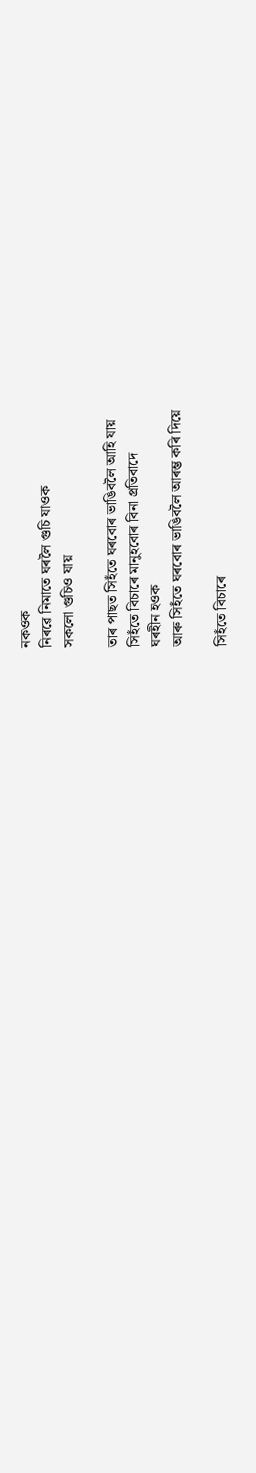নকওক
নিৰৱে নিমাতে ঘৰলৈ গুচি যাওক
সকলো গুচিও যায়

তাৰ পাছত সিহঁতে ঘৰবোৰ ভাঙিবলৈ আহি যায়
সিহঁতে বিচাৰে মানুহবোৰ বিনা প্ৰতিবাদে
ঘৰহীন হওক
আৰু সিহঁতে ঘৰবোৰ ভাঙিবলৈ আৰম্ভ কৰি দিয়ে

সিহঁতে বিচাৰে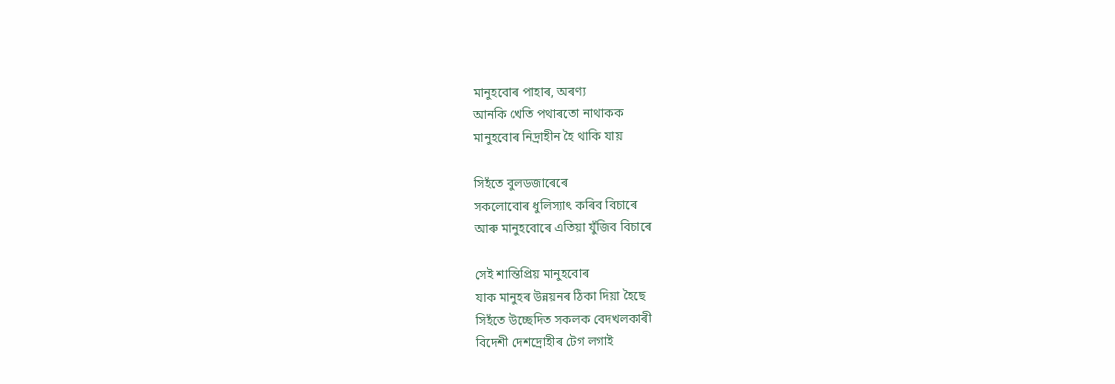মানুহবোৰ পাহাৰ, অৰণ্য
আনকি খেতি পথাৰতো নাথাকক
মানুহবোৰ নিদ্ৰাহীন হৈ থাকি যায়

সিহঁতে বুলডজাৰেৰে
সকলোবোৰ ধুলিস্যাৎ কৰিব বিচাৰে
আৰু মানুহবোৰে এতিয়া যুঁজিব বিচাৰে

সেই শান্তিপ্ৰিয় মানুহবোৰ
যাক মানুহৰ উন্নয়নৰ ঠিকা দিয়া হৈছে
সিহঁতে উচ্ছেদিত সকলক বেদখলকাৰী
বিদেশী দেশদ্ৰোহীৰ টেগ লগাই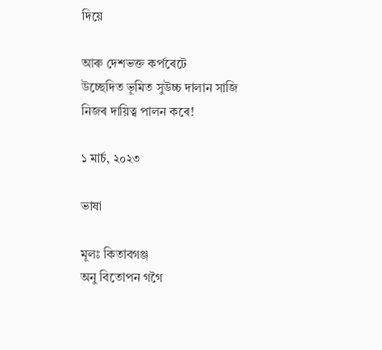দিয়ে

আৰু দেশভক্ত কৰ্পৰেটে
উচ্ছেদিত ভূমিত সুউচ্চ দালান সাজি
নিজৰ দায়িত্ব পালন কৰে!

১ মাৰ্চ, ২০২৩

ভাষা

মূলঃ কিতাবগঞ্জ
অনু বিতোপন গগৈ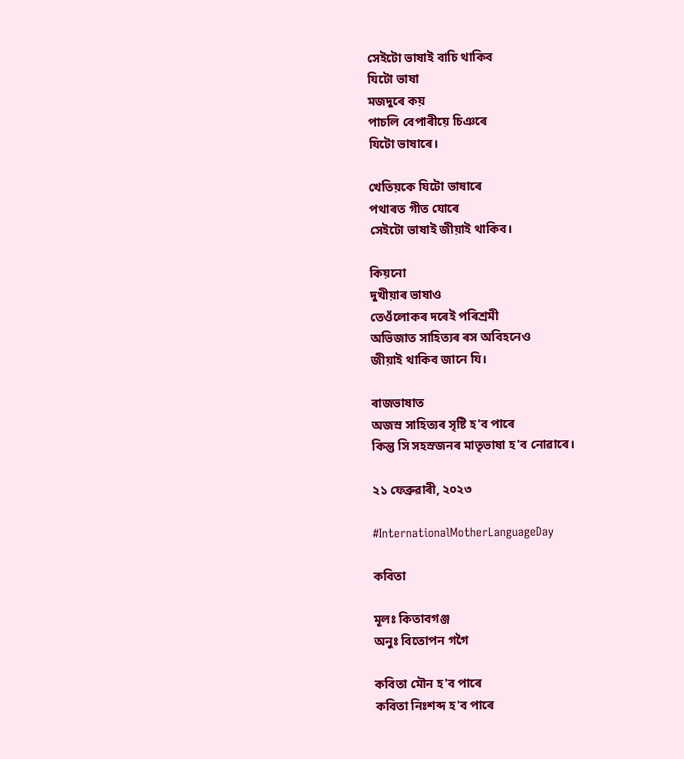সেইটো ভাষাই বাচি থাকিব
যিটো ভাষা
মজদুৰে কয়
পাচলি বেপাৰীয়ে চিঞৰে
যিটো ভাষাৰে।

খেতিয়কে যিটো ভাষাৰে
পথাৰত গীত যোৰে
সেইটো ভাষাই জীয়াই থাকিব।

কিয়নো
দুখীয়াৰ ভাষাও
তেওঁলোকৰ দৰেই পৰিশ্ৰমী
অভিজাত সাহিত্যৰ ৰস অবিহনেও
জীয়াই থাকিব জানে যি।

ৰাজভাষাত
অজস্ৰ সাহিত্যৰ সৃষ্টি হ'ব পাৰে
কিন্তু সি সহস্ৰজনৰ মাতৃভাষা হ'ব নোৱাৰে।

২১ ফেব্ৰুৱাৰী, ২০২৩

#InternationalMotherLanguageDay

কবিতা

মূলঃ কিতাবগঞ্জ
অনুঃ বিতোপন গগৈ

কবিতা মৌন হ'ব পাৰে
কবিতা নিঃশব্দ হ'ব পাৰে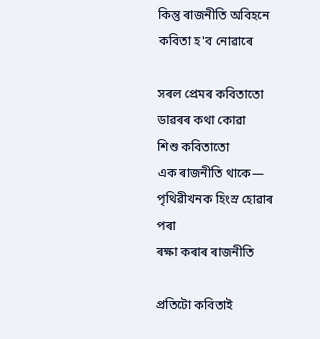কিন্তু ৰাজনীতি অবিহনে
কবিতা হ'ব নোৱাৰে

সৰল প্ৰেমৰ কবিতাতো
ডাৱৰৰ কথা কোৱা
শিশু কবিতাতো
এক ৰাজনীতি থাকে—
পৃথিৱীখনক হিংস্ৰ হোৱাৰ পৰা
ৰক্ষা কৰাৰ ৰাজনীতি

প্ৰতিটো কবিতাই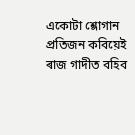একোটা শ্লোগান
প্ৰতিজন কবিয়েই
ৰাজ গাদীত বহিব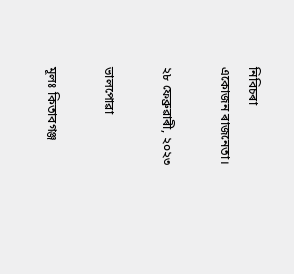নিবিচৰা
একোজন ৰাজনেতা।

২৮ ফেব্ৰুৱাৰী, ২০২৩

ভালপোৱা

মূলঃ কিতাবগঞ্জ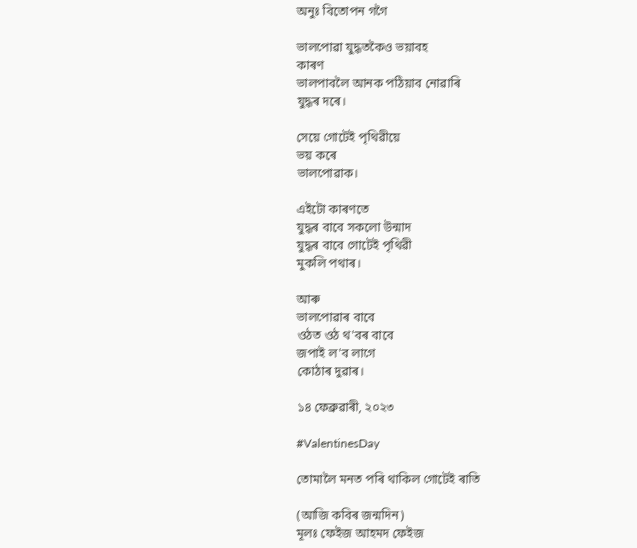অনুঃ বিতোপন গগৈ

ভালপোৱা যুদ্ধতকৈও ভয়াবহ
কাৰণ
ভালপাবলৈ আনক পঠিয়াব নোৱাৰি
যুদ্ধৰ দৰে।

সেয়ে গোটেই পৃথিৱীয়ে
ভয় কৰে
ভালপোৱাক।

এইটো কাৰণতে
যুদ্ধৰ বাবে সকলো উন্মাদ
যুদ্ধৰ বাবে গোটেই পৃথিৱী
মুকলি পথাৰ।

আৰু
ভালপোৱাৰ বাবে
ওঠত ওঠ থ'বৰ বাবে
জপাই ল'ব লাগে
কোঠাৰ দুৱাৰ।

১৪ ফেব্ৰুৱাৰী, ২০২৩

#ValentinesDay

তোমালৈ মনত পৰি থাকিল গোটেই ৰাতি

(আজি কবিৰ জন্মদিন)
মূলঃ ফেইজ আহমদ ফেইজ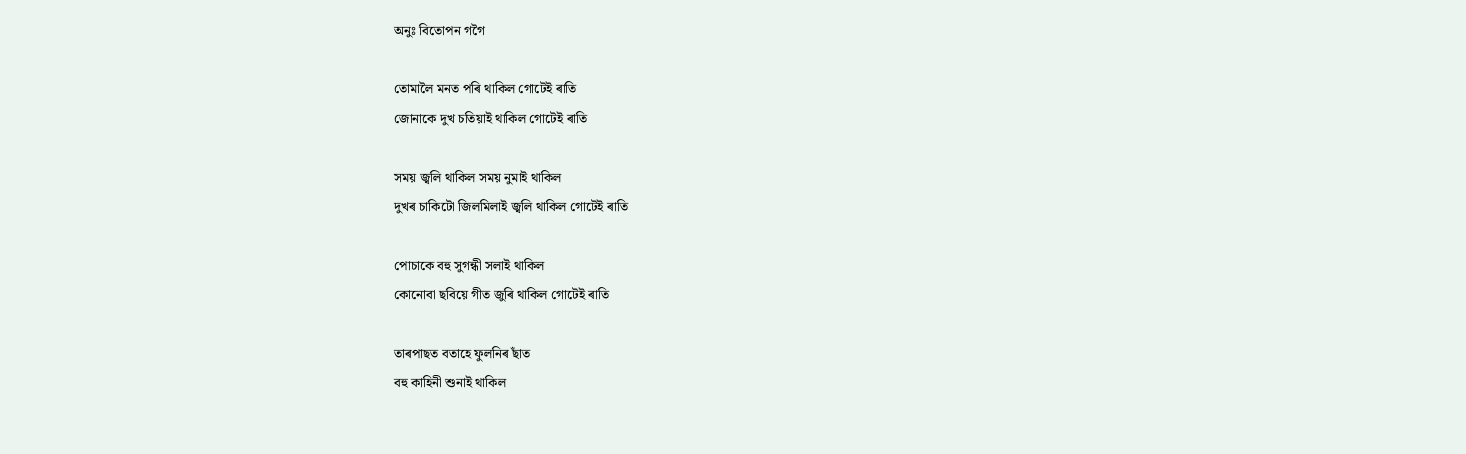অনুঃ বিতোপন গগৈ

তোমালৈ মনত পৰি থাকিল গোটেই ৰাতি
জোনাকে দুখ চতিয়াই থাকিল গোটেই ৰাতি

সময় জ্বলি থাকিল সময় নুমাই থাকিল
দুখৰ চাকিটো জিলমিলাই জ্বলি থাকিল গোটেই ৰাতি

পোচাকে বহু সুগন্ধী সলাই থাকিল
কোনোবা ছবিয়ে গীত জুৰি থাকিল গোটেই ৰাতি

তাৰপাছত বতাহে ফুলনিৰ ছাঁত
বহু কাহিনী শুনাই থাকিল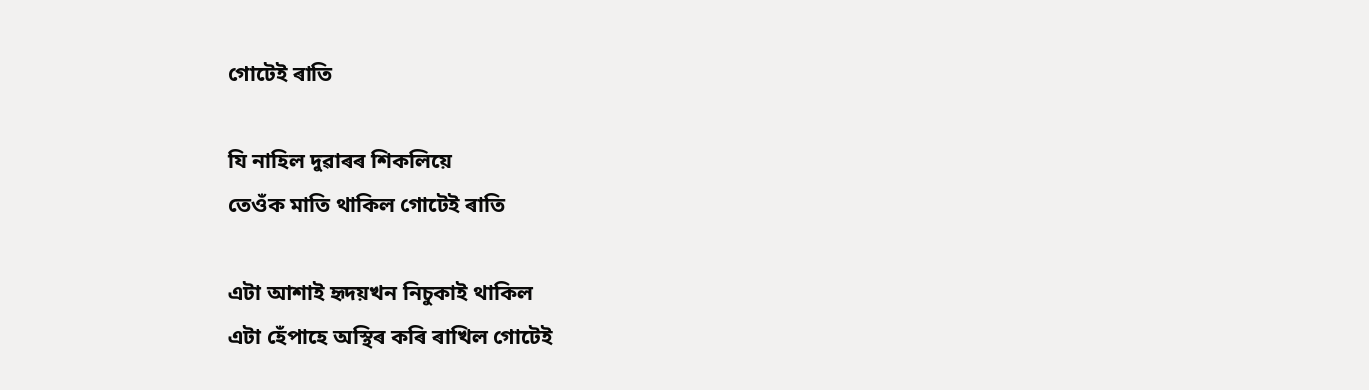গোটেই ৰাতি

যি নাহিল দুৱাৰৰ শিকলিয়ে
তেওঁক মাতি থাকিল গোটেই ৰাতি

এটা আশাই হৃদয়খন নিচুকাই থাকিল
এটা হেঁপাহে অস্থিৰ কৰি ৰাখিল গোটেই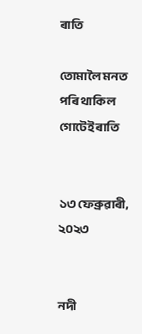ৰাতি

তোমালৈ মনত পৰি থাকিল গোটেই ৰাতি


১৩ ফেব্ৰুৱাৰী, ২০২৩


নদী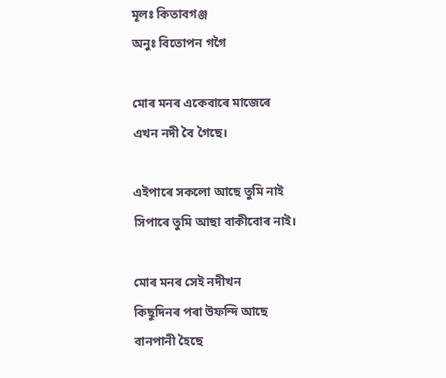মূলঃ কিতাবগঞ্জ
অনুঃ বিতোপন গগৈ

মোৰ মনৰ একেবাৰে মাজেৰে
এখন নদী বৈ গৈছে।

এইপাৰে সকলো আছে তুমি নাই
সিপাৰে তুমি আছা বাকীবোৰ নাই।

মোৰ মনৰ সেই নদীখন
কিছুদিনৰ পৰা উফন্দি আছে
বানপানী হৈছে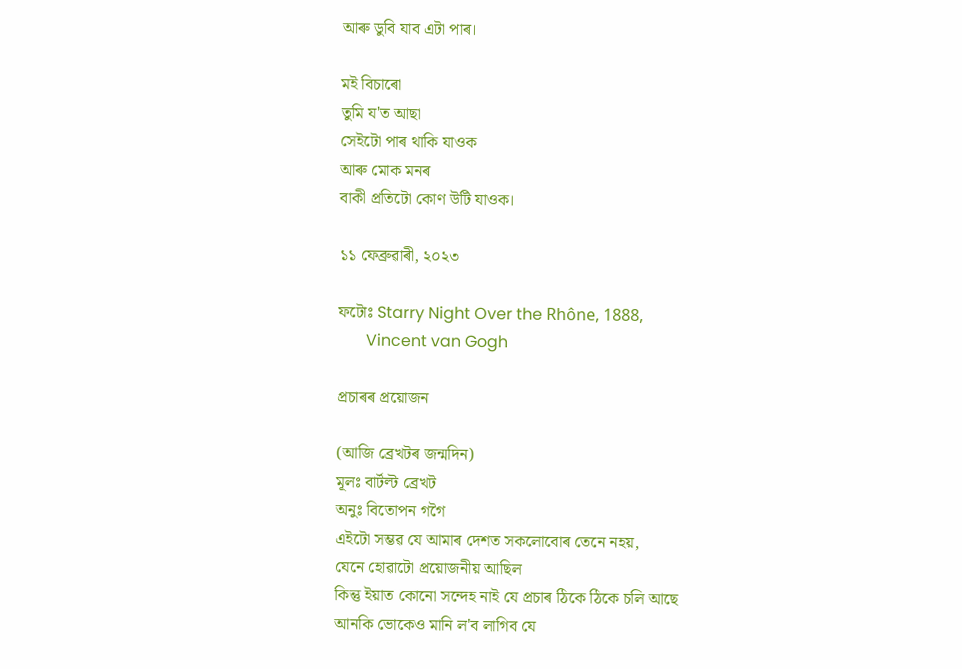আৰু ডুবি যাব এটা পাৰ।

মই বিচাৰো
তুমি য'ত আছা
সেইটো পাৰ থাকি যাওক
আৰু মোক মনৰ
বাকী প্ৰতিটো কোণ উটি যাওক।

১১ ফেব্ৰুৱাৰী, ২০২৩

ফটোঃ Starry Night Over the Rhône, 1888,
       Vincent van Gogh

প্ৰচাৰৰ প্ৰয়োজন

(আজি ব্ৰেখটৰ জন্মদিন)
মূলঃ বাৰ্টল্ট ব্ৰেখট
অনুঃ বিতোপন গগৈ
এইটো সম্ভৱ যে আমাৰ দেশত সকলোবোৰ তেনে নহয়,
যেনে হোৱাটো প্ৰয়োজনীয় আছিল
কিন্তু ইয়াত কোনো সন্দেহ নাই যে প্ৰচাৰ ঠিকে ঠিকে চলি আছে
আনকি ভোকেও মানি ল'ব লাগিব যে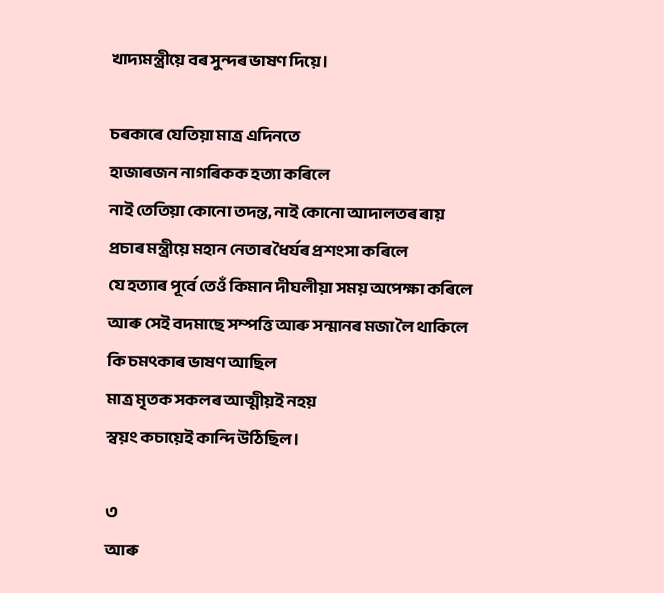খাদ্যমন্ত্ৰীয়ে বৰ সুন্দৰ ভাষণ দিয়ে।

চৰকাৰে যেতিয়া মাত্ৰ এদিনতে
হাজাৰজন নাগৰিকক হত্যা কৰিলে
নাই তেতিয়া কোনো তদন্ত, নাই কোনো আদালতৰ ৰায়
প্ৰচাৰ মন্ত্ৰীয়ে মহান নেতাৰ ধৈৰ্যৰ প্ৰশংসা কৰিলে
যে হত্যাৰ পূৰ্বে তেওঁ কিমান দীঘলীয়া সময় অপেক্ষা কৰিলে
আৰু সেই বদমাছে সম্পত্তি আৰু সন্মানৰ মজা লৈ থাকিলে
কি চমৎকাৰ ভাষণ আছিল
মাত্ৰ মৃতক সকলৰ আত্মীয়ই নহয়
স্বয়ং কচায়েই কান্দি উঠিছিল।

৩
আৰু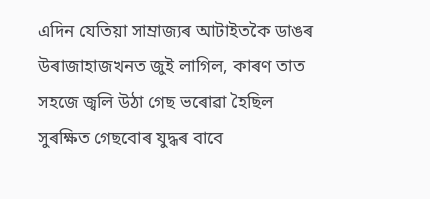এদিন যেতিয়া সাম্ৰাজ্যৰ আটাইতকৈ ডাঙৰ উৰাজাহাজখনত জুই লাগিল, কাৰণ তাত সহজে জ্বলি উঠা গেছ ভৰোৱা হৈছিল
সুৰক্ষিত গেছবোৰ যুদ্ধৰ বাবে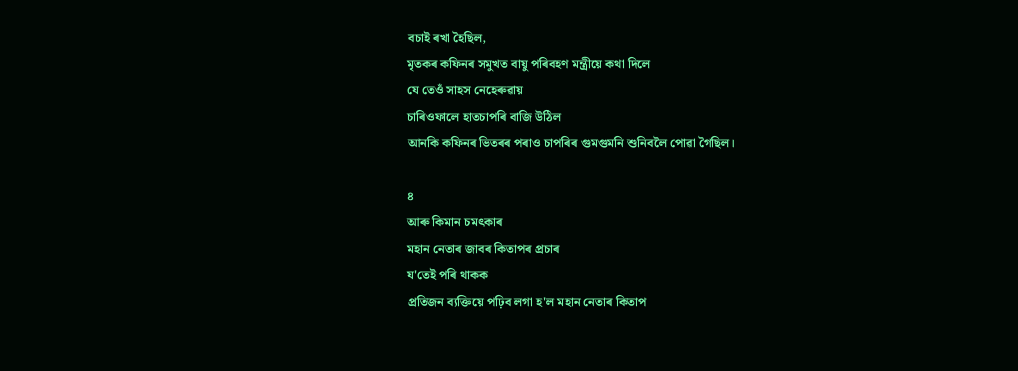বচাই ৰখা হৈছিল,
মৃতকৰ কফিনৰ সমুখত বায়ু পৰিবহণ মন্ত্ৰীয়ে কথা দিলে
যে তেওঁ সাহস নেহেৰুৱায়
চাৰিওফালে হাতচাপৰি বাজি উঠিল
আনকি কফিনৰ ভিতৰৰ পৰাও চাপৰিৰ গুমগুমনি শুনিবলৈ পোৱা গৈছিল।

৪
আৰু কিমান চমৎকাৰ
মহান নেতাৰ জাবৰ কিতাপৰ প্ৰচাৰ
য'তেই পৰি থাকক
প্ৰতিজন ব্যক্তিয়ে পঢ়িব লগা হ'ল মহান নেতাৰ কিতাপ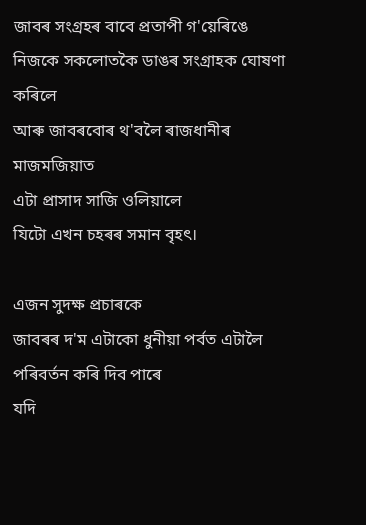জাবৰ সংগ্ৰহৰ বাবে প্ৰতাপী গ'য়েৰিঙে
নিজকে সকলোতকৈ ডাঙৰ সংগ্ৰাহক ঘোষণা কৰিলে
আৰু জাবৰবোৰ থ'বলৈ ৰাজধানীৰ মাজমজিয়াত
এটা প্ৰাসাদ সাজি ওলিয়ালে
যিটো এখন চহৰৰ সমান বৃহৎ।

এজন সুদক্ষ প্ৰচাৰকে
জাবৰৰ দ'ম এটাকো ধুনীয়া পৰ্বত এটালৈ পৰিবৰ্তন কৰি দিব পাৰে
যদি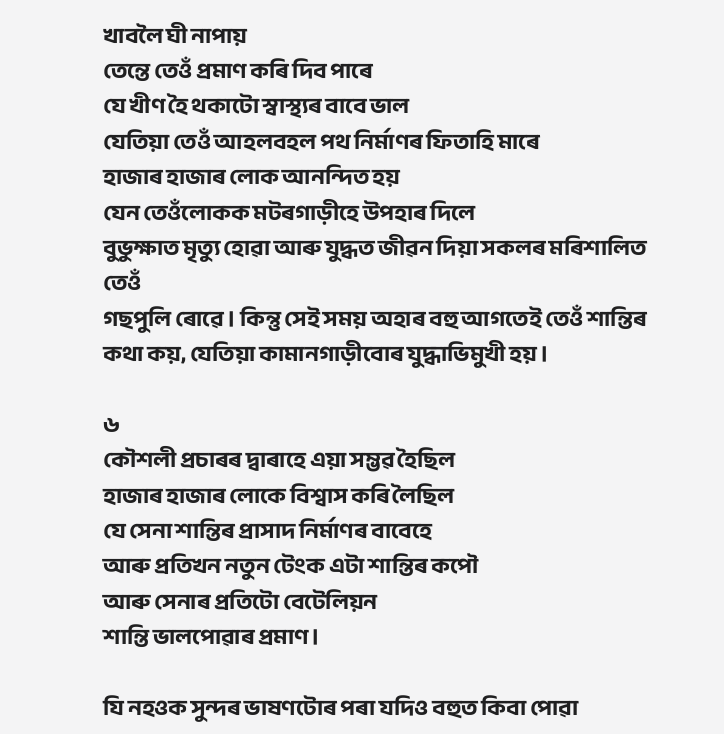খাবলৈ ঘী নাপায়
তেন্তে তেওঁ প্ৰমাণ কৰি দিব পাৰে
যে খীণ হৈ থকাটো স্বাস্থ্যৰ বাবে ভাল
যেতিয়া তেওঁ আহলবহল পথ নিৰ্মাণৰ ফিতাহি মাৰে
হাজাৰ হাজাৰ লোক আনন্দিত হয়
যেন তেওঁলোকক মটৰগাড়ীহে উপহাৰ দিলে
বুভুক্ষাত মৃত্যু হোৱা আৰু যুদ্ধত জীৱন দিয়া সকলৰ মৰিশালিত তেওঁ
গছপুলি ৰোৱে। কিন্তু সেই সময় অহাৰ বহু আগতেই তেওঁ শান্তিৰ কথা কয়, যেতিয়া কামানগাড়ীবোৰ যুদ্ধাভিমুখী হয়।

৬
কৌশলী প্ৰচাৰৰ দ্বাৰাহে এয়া সম্ভৱ হৈছিল
হাজাৰ হাজাৰ লোকে বিশ্বাস কৰি লৈছিল
যে সেনা শান্তিৰ প্ৰাসাদ নিৰ্মাণৰ বাবেহে
আৰু প্ৰতিখন নতুন টেংক এটা শান্তিৰ কপৌ
আৰু সেনাৰ প্ৰতিটো বেটেলিয়ন
শান্তি ভালপোৱাৰ প্ৰমাণ।

যি নহওক সুন্দৰ ভাষণটোৰ পৰা যদিও বহুত কিবা পোৱা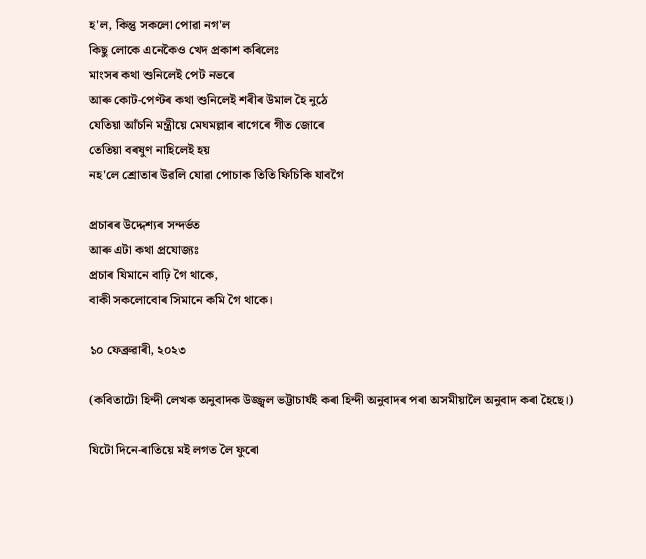হ'ল, কিন্তু সকলো পোৱা নগ'ল
কিছু লোকে এনেকৈও খেদ প্ৰকাশ কৰিলেঃ
মাংসৰ কথা শুনিলেই পেট নভৰে
আৰু কোট-পেণ্টৰ কথা শুনিলেই শৰীৰ উমাল হৈ নুঠে
যেতিয়া আঁচনি মন্ত্ৰীয়ে মেঘমল্লাৰ ৰাগেৰে গীত জোৰে
তেতিয়া বৰষুণ নাহিলেই হয়
নহ'লে শ্ৰোতাৰ উৱলি যোৱা পোচাক তিতি ফিচিকি যাবগৈ

প্ৰচাৰৰ উদ্দেশ্যৰ সন্দৰ্ভত
আৰু এটা কথা প্ৰযোজ্যঃ
প্ৰচাৰ যিমানে বাঢ়ি গৈ থাকে,
বাকী সকলোবোৰ সিমানে কমি গৈ থাকে।

১০ ফেব্ৰুৱাৰী, ২০২৩

(কবিতাটো হিন্দী লেখক অনুবাদক উজ্জ্বল ভট্টাচাৰ্যই কৰা হিন্দী অনুবাদৰ পৰা অসমীয়ালৈ অনুবাদ কৰা হৈছে।)

যিটো দিনে-ৰাতিয়ে মই লগত লৈ ফুৰো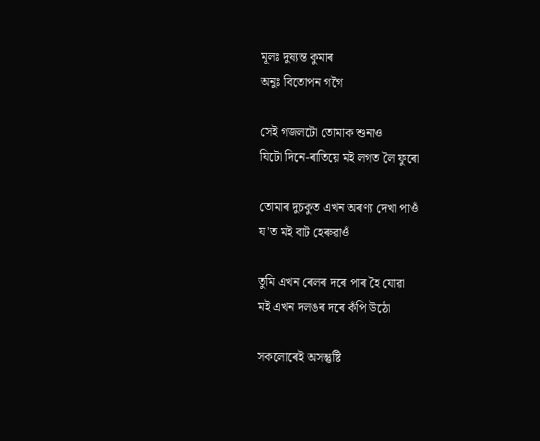মূলঃ দুষ্যন্ত কুমাৰ
অনুঃ বিতোপন গগৈ

সেই গজলটো তোমাক শুনাও
যিটো দিনে-ৰাতিয়ে মই লগত লৈ ফুৰো

তোমাৰ দুচকুত এখন অৰণ্য দেখা পাওঁ
য'ত মই বাট হেৰুৱাওঁ

তুমি এখন ৰেলৰ দৰে পাৰ হৈ যোৱা
মই এখন দলঙৰ দৰে কঁপি উঠো

সকলোৰেই অসন্তুষ্টি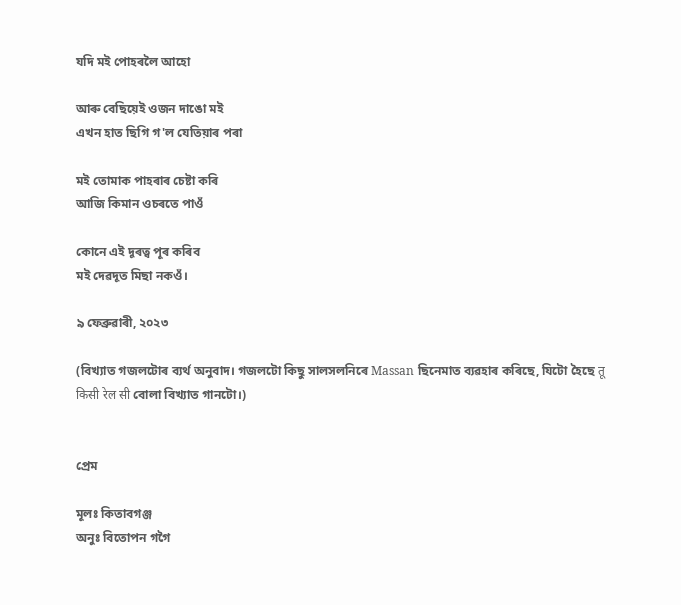যদি মই পোহৰলৈ আহো

আৰু বেছিয়েই ওজন দাঙো মই
এখন হাত ছিগি গ'ল যেতিয়াৰ পৰা

মই তোমাক পাহৰাৰ চেষ্টা কৰি
আজি কিমান ওচৰতে পাওঁ

কোনে এই দূৰত্ব পূৰ কৰিব
মই দেৱদূত মিছা নকওঁ।

৯ ফেব্ৰুৱাৰী, ২০২৩

(বিখ্যাত গজলটোৰ ব্যৰ্থ অনুবাদ। গজলটো কিছু সালসলনিৰে Massan ছিনেমাত ব্যৱহাৰ কৰিছে, যিটো হৈছে तू किसी रेल सी বোলা বিখ্যাত গানটো।)


প্ৰেম

মূলঃ কিতাবগঞ্জ
অনুঃ বিতোপন গগৈ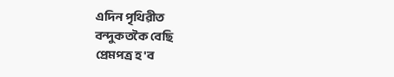এদিন পৃথিৱীত
বন্দুকতকৈ বেছি
প্ৰেমপত্ৰ হ'ব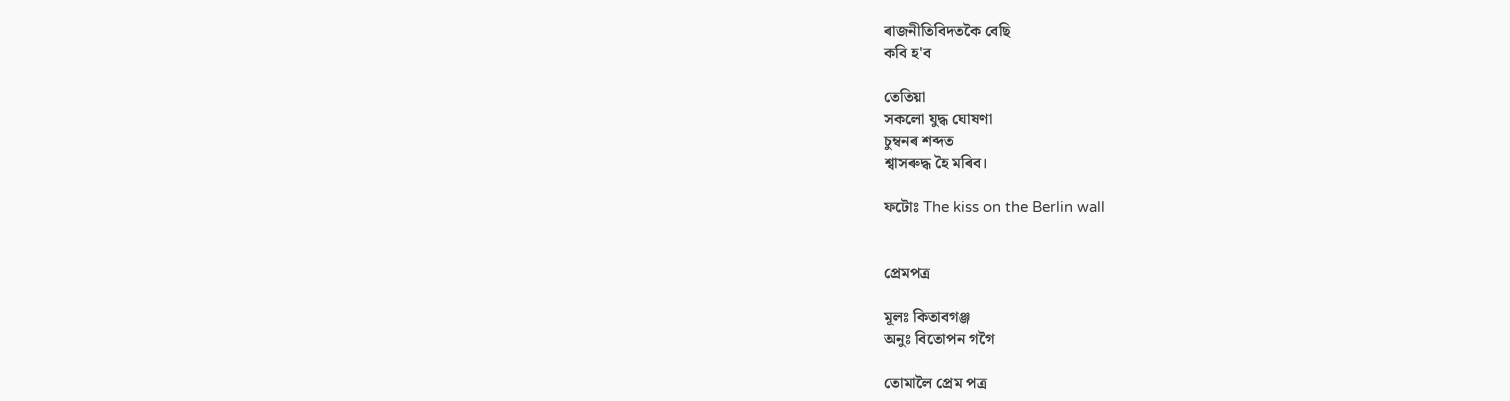ৰাজনীতিবিদতকৈ বেছি
কবি হ'ব

তেতিয়া
সকলো যুদ্ধ ঘোষণা
চুম্বনৰ শব্দত
শ্বাসৰুদ্ধ হৈ মৰিব।

ফটোঃ The kiss on the Berlin wall


প্ৰেমপত্ৰ

মূলঃ কিতাবগঞ্জ
অনুঃ বিতোপন গগৈ

তোমালৈ প্ৰেম পত্ৰ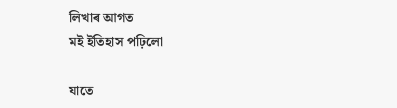লিখাৰ আগত
মই ইতিহাস পঢ়িলো

যাতে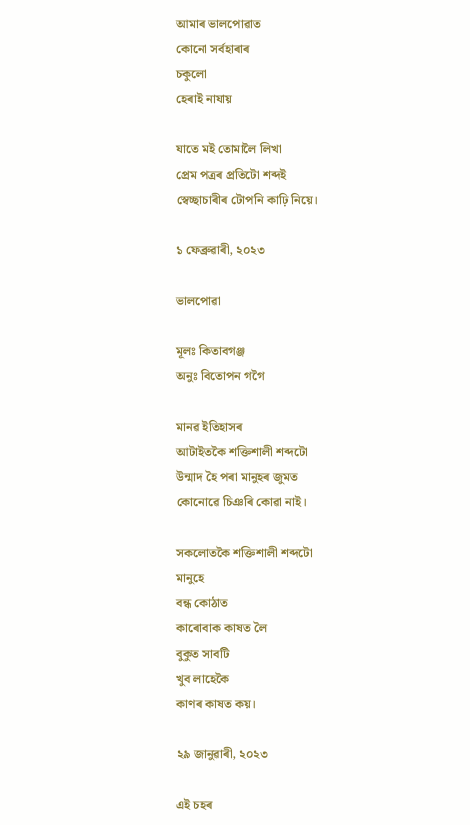আমাৰ ভালপোৱাত
কোনো সৰ্বহাৰাৰ
চকুলো
হেৰাই নাযায়

যাতে মই তোমালৈ লিখা
প্ৰেম পত্ৰৰ প্ৰতিটো শব্দই
স্বেচ্ছাচাৰীৰ টোপনি কাঢ়ি নিয়ে।

১ ফেব্ৰুৱাৰী, ২০২৩

ভালপোৱা

মূলঃ কিতাবগঞ্জ
অনুঃ বিতোপন গগৈ

মানৱ ইতিহাসৰ
আটাইতকৈ শক্তিশালী শব্দটো
উন্মাদ হৈ পৰা মানুহৰ জুমত
কোনোৱে চিঞৰি কোৱা নাই।

সকলোতকৈ শক্তিশালী শব্দটো
মানুহে
বন্ধ কোঠাত
কাৰোবাক কাষত লৈ
বুকুত সাবটি
খুব লাহেকৈ
কাণৰ কাষত কয়।

২৯ জানুৱাৰী, ২০২৩

এই চহৰ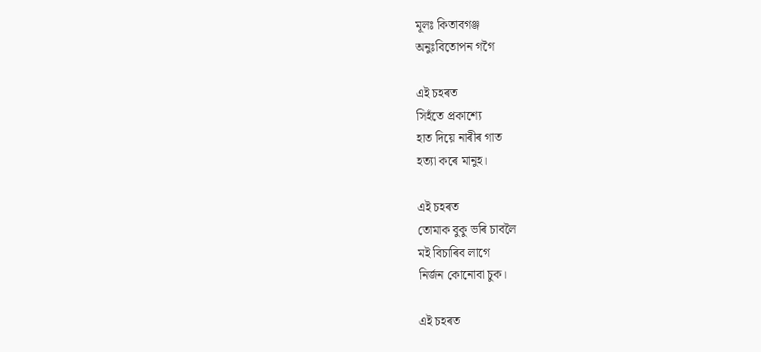মূলঃ কিতাবগঞ্জ
অনুঃবিতোপন গগৈ

এই চহৰত
সিহঁতে প্ৰকাশ্যে
হাত দিয়ে নাৰীৰ গাত
হত্যা কৰে মানুহ।

এই চহৰত
তোমাক বুকু ভৰি চাবলৈ
মই বিচাৰিব লাগে
নিৰ্জন কোনোবা চুক।

এই চহৰত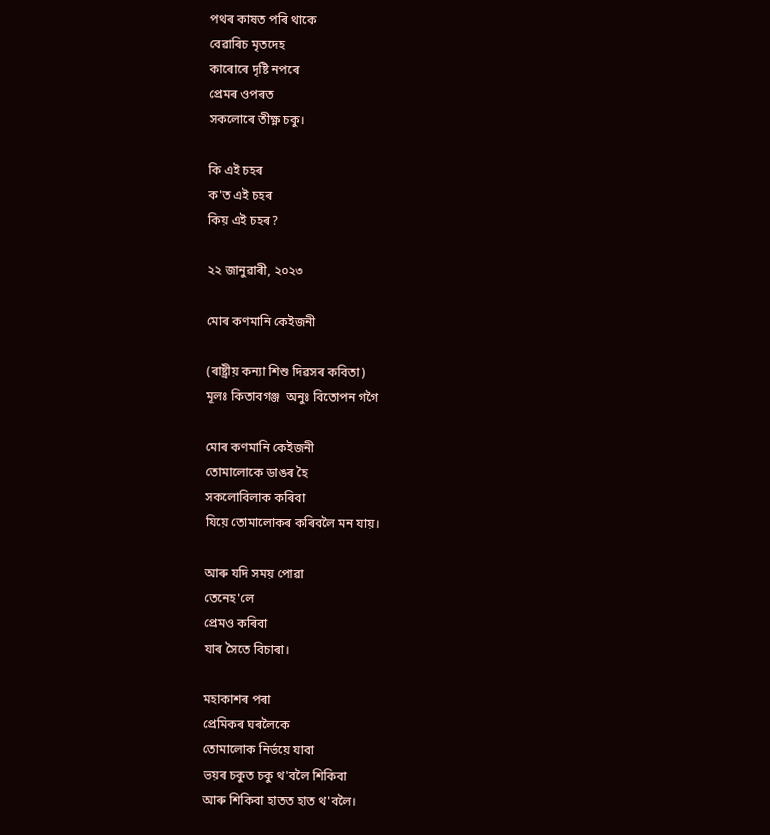পথৰ কাষত পৰি থাকে
বেৱাৰিচ মৃতদেহ
কাৰোৰে দৃষ্টি নপৰে
প্ৰেমৰ ওপৰত
সকলোৰে তীক্ষ্ণ চকু।

কি এই চহৰ
ক'ত এই চহৰ
কিয় এই চহৰ?

২২ জানুৱাৰী, ২০২৩

মোৰ কণমানি কেইজনী

(ৰাষ্ট্ৰীয় কন্যা শিশু দিৱসৰ কবিতা)
মূলঃ কিতাবগঞ্জ  অনুঃ বিতোপন গগৈ

মোৰ কণমানি কেইজনী
তোমালোকে ডাঙৰ হৈ
সকলোবিলাক কৰিবা
যিয়ে তোমালোকৰ কৰিবলৈ মন যায়।

আৰু যদি সময় পোৱা
তেনেহ'লে
প্ৰেমও কৰিবা
যাৰ সৈতে বিচাৰা।

মহাকাশৰ পৰা
প্ৰেমিকৰ ঘৰলৈকে
তোমালোক নিৰ্ভয়ে যাবা
ভয়ৰ চকুত চকু থ'বলৈ শিকিবা
আৰু শিকিবা হাতত হাত থ'বলৈ।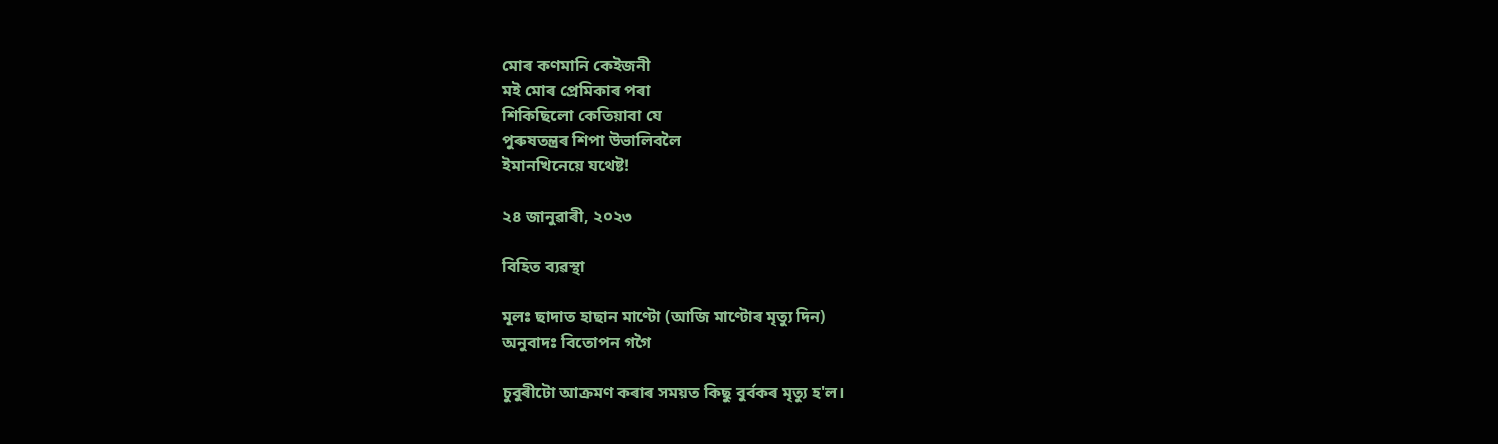মোৰ কণমানি কেইজনী
মই মোৰ প্ৰেমিকাৰ পৰা
শিকিছিলো কেতিয়াবা যে
পুৰুষতন্ত্ৰৰ শিপা উভালিবলৈ
ইমানখিনেয়ে যথেষ্ট!

২৪ জানুৱাৰী, ২০২৩

বিহিত ব্যৱস্থা

মূলঃ ছাদাত হাছান মাণ্টো (আজি মাণ্টোৰ মৃত্যু দিন)
অনুবাদঃ বিতোপন গগৈ

চুবুৰীটো আক্ৰমণ কৰাৰ সময়ত কিছু বুৰ্বকৰ মৃত্যু হ'ল।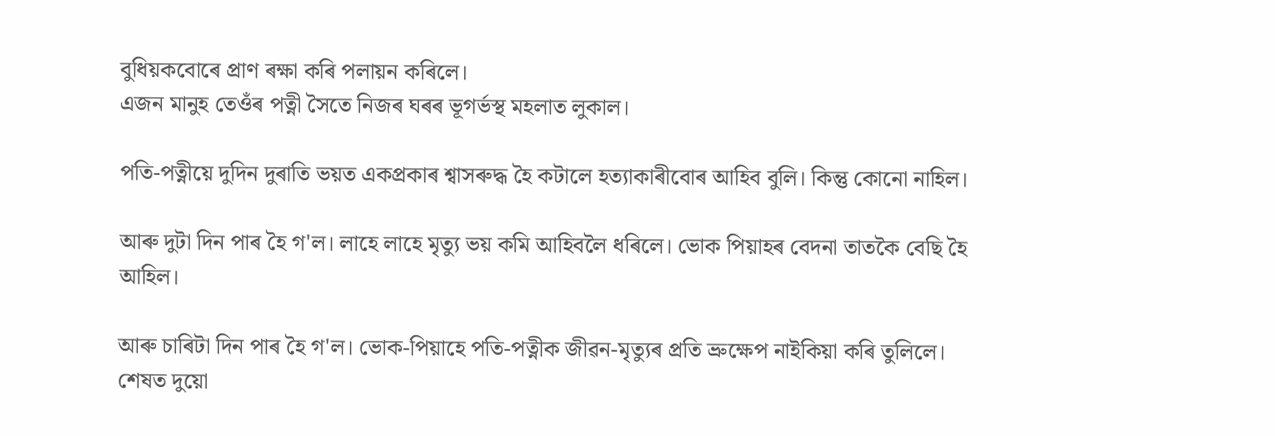বুধিয়কবোৰে প্ৰাণ ৰক্ষা কৰি পলায়ন কৰিলে।
এজন মানুহ তেওঁৰ পত্নী সৈতে নিজৰ ঘৰৰ ভূগৰ্ভস্থ মহলাত লুকাল।

পতি-পত্নীয়ে দুদিন দুৰাতি ভয়ত একপ্ৰকাৰ শ্বাসৰুদ্ধ হৈ কটালে হত্যাকাৰীবোৰ আহিব বুলি। কিন্তু কোনো নাহিল।

আৰু দুটা দিন পাৰ হৈ গ'ল। লাহে লাহে মৃত্যু ভয় কমি আহিবলৈ ধৰিলে। ভোক পিয়াহৰ বেদনা তাতকৈ বেছি হৈ আহিল।

আৰু চাৰিটা দিন পাৰ হৈ গ'ল। ভোক-পিয়াহে পতি-পত্নীক জীৱন-মৃত্যুৰ প্ৰতি ভ্ৰুক্ষেপ নাইকিয়া কৰি তুলিলে। শেষত দুয়ো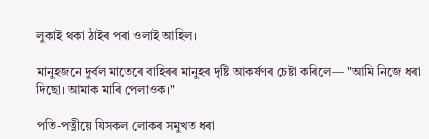লুকাই থকা ঠাইৰ পৰা ওলাই আহিল।

মানুহজনে দুৰ্বল মাতেৰে বাহিৰৰ মানুহৰ দৃষ্টি আকৰ্ষণৰ চেষ্টা কৰিলে— "আমি নিজে ধৰা দিছো। আমাক মাৰি পেলাওক।"

পতি-পত্নীয়ে যিসকল লোকৰ সমুখত ধৰা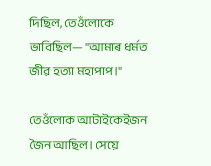দিছিল, তেওঁলোকে ভাবিছিল— "আমাৰ ধৰ্মত জীৱ হত্যা মহাপাপ।"

তেওঁলোক আটাইকেইজন জৈন আছিল। সেয়ে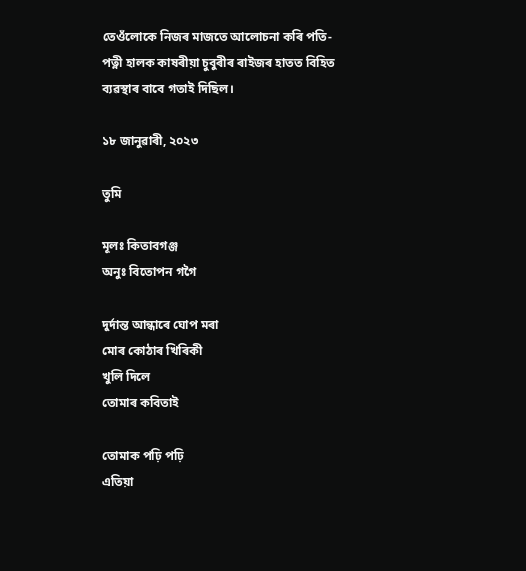তেওঁলোকে নিজৰ মাজতে আলোচনা কৰি পতি-পত্নী হালক কাষৰীয়া চুবুৰীৰ ৰাইজৰ হাতত বিহিত ব্যৱস্থাৰ বাবে গতাই দিছিল।

১৮ জানুৱাৰী, ২০২৩

তুমি

মূলঃ কিতাবগঞ্জ
অনুঃ বিতোপন গগৈ

দুৰ্দান্ত আন্ধাৰে ঘোপ মৰা
মোৰ কোঠাৰ খিৰিকী
খুলি দিলে
তোমাৰ কবিতাই

তোমাক পঢ়ি পঢ়ি
এতিয়া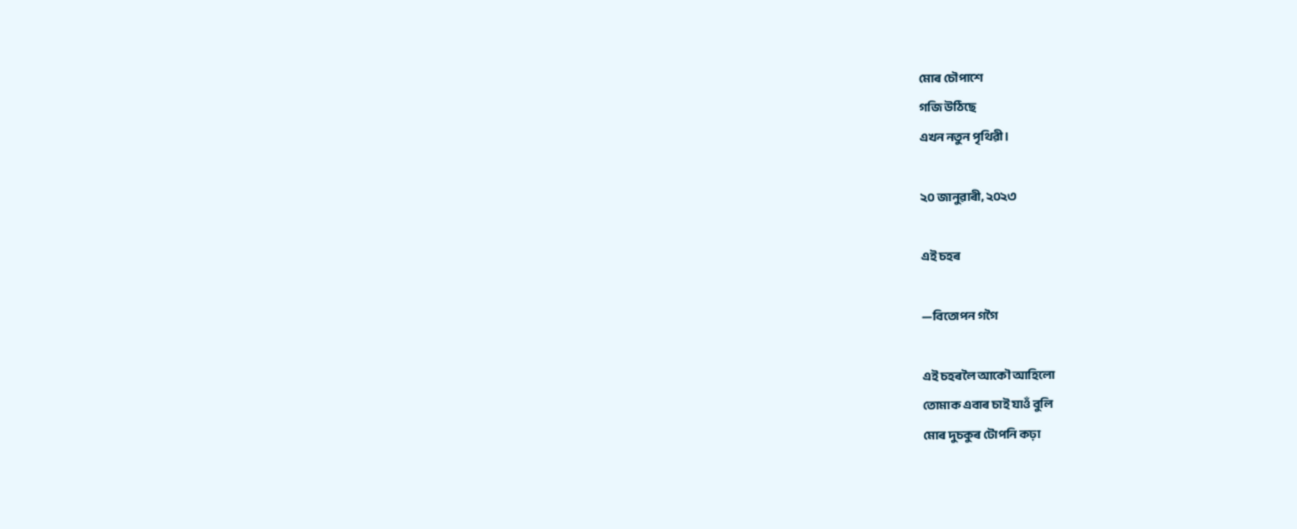মোৰ চৌপাশে
গজি উঠিছে
এখন নতুন পৃথিৱী।

২০ জানুৱাৰী, ২০২৩

এই চহৰ

—বিতোপন গগৈ

এই চহৰলৈ আকৌ আহিলো
তোমাক এবাৰ চাই যাওঁ বুলি
মোৰ দুচকুৰ টোপনি কঢ়া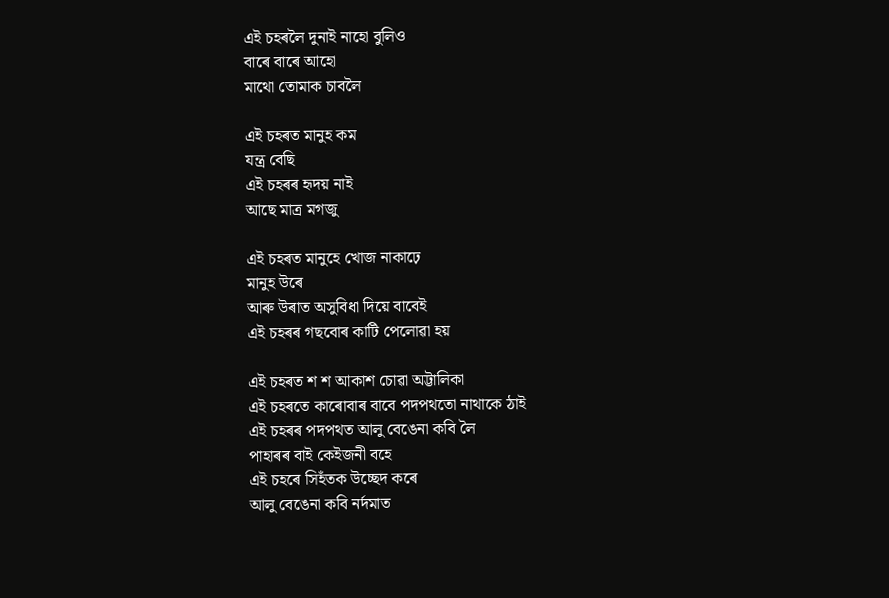এই চহৰলৈ দুনাই নাহো বুলিও
বাৰে বাৰে আহো
মাথো তোমাক চাবলৈ

এই চহৰত মানুহ কম
যন্ত্ৰ বেছি
এই চহৰৰ হৃদয় নাই
আছে মাত্ৰ মগজু

এই চহৰত মানুহে খোজ নাকাঢ়ে
মানুহ উৰে
আৰু উৰাত অসুবিধা দিয়ে বাবেই
এই চহৰৰ গছবোৰ কাটি পেলোৱা হয়

এই চহৰত শ শ আকাশ চোৱা অট্টালিকা
এই চহৰতে কাৰোবাৰ বাবে পদপথতো নাথাকে ঠাই
এই চহৰৰ পদপথত আলু বেঙেনা কবি লৈ
পাহাৰৰ বাই কেইজনী বহে
এই চহৰে সিহঁতক উচ্ছেদ কৰে
আলু বেঙেনা কবি নৰ্দমাত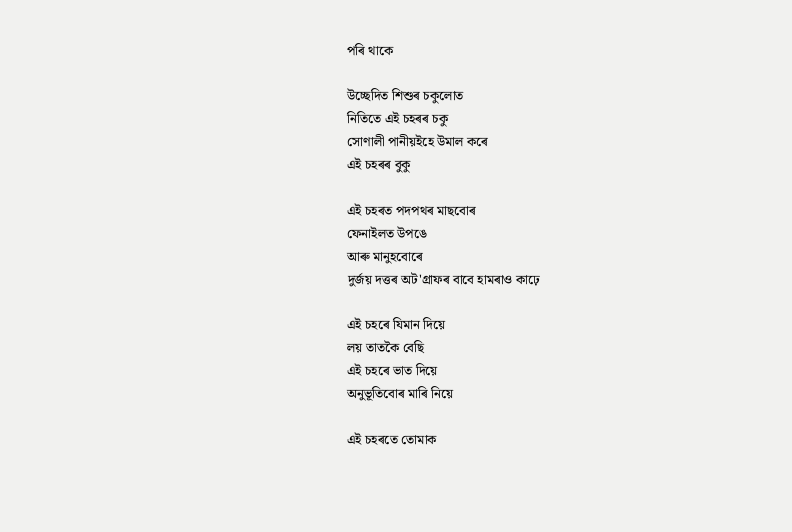পৰি থাকে

উচ্ছেদিত শিশুৰ চকুলোত
নিতিতে এই চহৰৰ চকু
সোণালী পানীয়ইহে উমাল কৰে
এই চহৰৰ বুকু

এই চহৰত পদপথৰ মাছবোৰ
ফেনাইলত উপঙে
আৰু মানুহবোৰে
দুৰ্জয় দত্তৰ অট'গ্ৰাফৰ বাবে হামৰাও কাঢ়ে

এই চহৰে যিমান দিয়ে
লয় তাতকৈ বেছি
এই চহৰে ভাত দিয়ে
অনুভূতিবোৰ মাৰি নিয়ে

এই চহৰতে তোমাক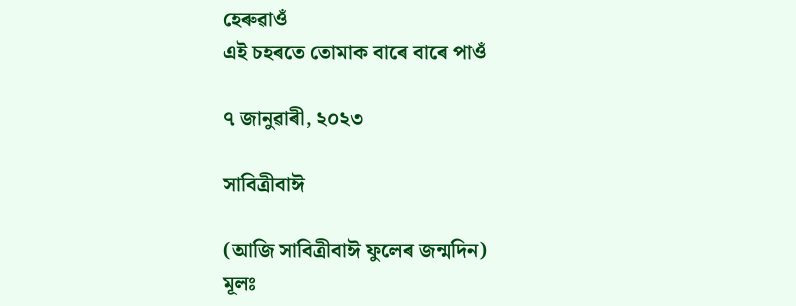হেৰুৱাওঁ
এই চহৰতে তোমাক বাৰে বাৰে পাওঁ

৭ জানুৱাৰী, ২০২৩

সাবিত্ৰীবাঈ

(আজি সাবিত্ৰীবাঈ ফুলেৰ জন্মদিন)
মূলঃ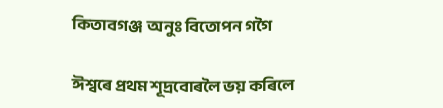কিতাবগঞ্জ  অনুঃ বিতোপন গগৈ

ঈশ্বৰে প্ৰথম শূদ্ৰবোৰলৈ ভয় কৰিলে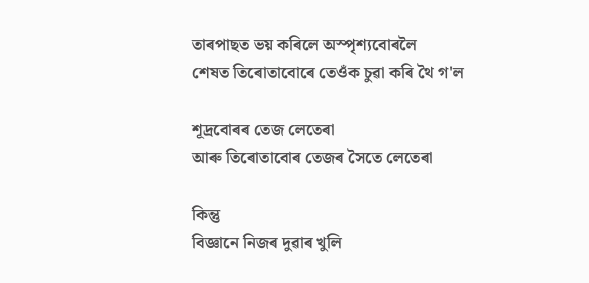তাৰপাছত ভয় কৰিলে অস্পৃশ্যবোৰলৈ
শেষত তিৰোতাবোৰে তেওঁক চুৱা কৰি থৈ গ'ল

শূদ্ৰবোৰৰ তেজ লেতেৰা
আৰু তিৰোতাবোৰ তেজৰ সৈতে লেতেৰা

কিন্তু
বিজ্ঞানে নিজৰ দুৱাৰ খুলি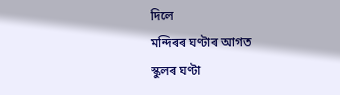দিলে
মন্দিৰৰ ঘণ্টাৰ আগত
স্কুলৰ ঘণ্টা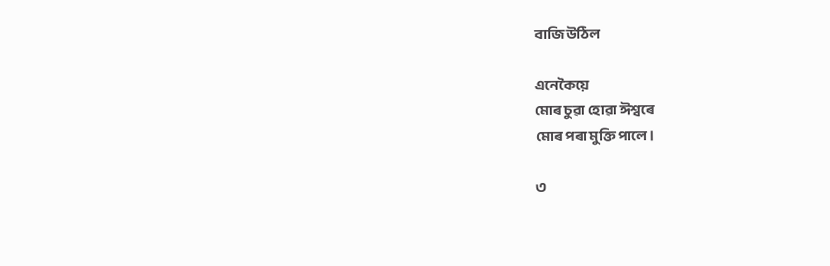বাজি উঠিল

এনেকৈয়ে
মোৰ চুৱা হোৱা ঈশ্বৰে
মোৰ পৰা মুক্তি পালে।

৩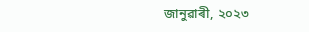জানুৱাৰী, ২০২৩